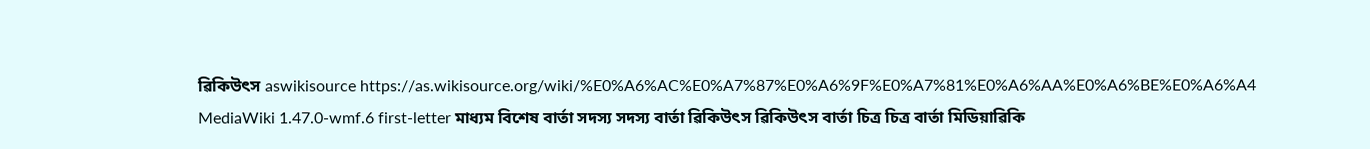ৱিকিউৎস aswikisource https://as.wikisource.org/wiki/%E0%A6%AC%E0%A7%87%E0%A6%9F%E0%A7%81%E0%A6%AA%E0%A6%BE%E0%A6%A4 MediaWiki 1.47.0-wmf.6 first-letter মাধ্যম বিশেষ বাৰ্তা সদস্য সদস্য বাৰ্তা ৱিকিউৎস ৱিকিউৎস বাৰ্তা চিত্ৰ চিত্ৰ বাৰ্তা মিডিয়াৱিকি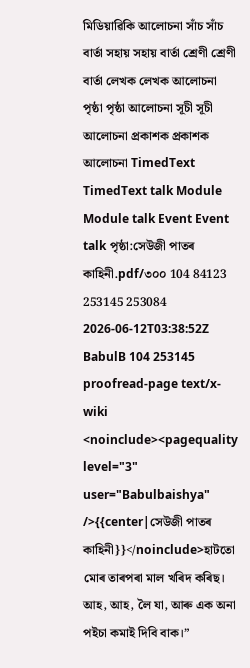মিডিয়াৱিকি আলোচনা সাঁচ সাঁচ বাৰ্তা সহায় সহায় বাৰ্তা শ্ৰেণী শ্ৰেণী বাৰ্তা লেখক লেখক আলোচনা পৃষ্ঠা পৃষ্ঠা আলোচনা সূচী সূচী আলোচনা প্ৰকাশক প্ৰকাশক আলোচনা TimedText TimedText talk Module Module talk Event Event talk পৃষ্ঠা:সেউজী পাতৰ কাহিনী.pdf/৩০০ 104 84123 253145 253084 2026-06-12T03:38:52Z BabulB 104 253145 proofread-page text/x-wiki <noinclude><pagequality level="3" user="Babulbaishya" />{{center|সেউজী পাতৰ কাহিনী}}</noinclude>হাটতো মোৰ তাৰপৰা মাল খৰিদ কৰিছ। আহ, আহ, লৈ যা, আৰু এক অনা পইচা কমাই দিবি বাক।”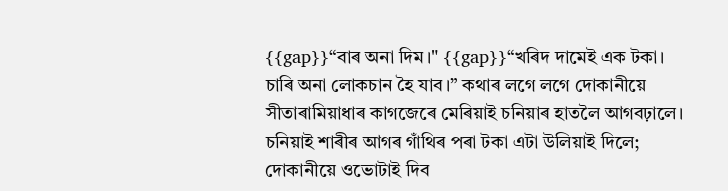{{gap}}“বাৰ অনা দিম।" {{gap}}“খৰিদ দামেই এক টকা। চাৰি অনা লোকচান হৈ যাব।” কথাৰ লগে লগে দোকানীয়ে সীতাৰামিয়াধাৰ কাগজেৰে মেৰিয়াই চনিয়াৰ হাতলৈ আগবঢ়ালে। চনিয়াই শাৰীৰ আগৰ গাঁথিৰ পৰা টকা এটা উলিয়াই দিলে; দোকানীয়ে ওভোটাই দিব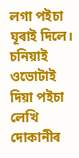লগা পইচা ঘূৰাই দিলে। চনিয়াই ওভোটাই দিয়া পইচা লেখি দোকানীৰ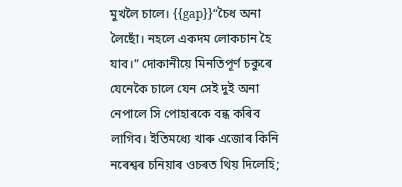মুখলৈ চালে। {{gap}}“চৈধ অনা লৈছোঁ। নহলে একদম লোকচান হৈ যাব।” দোকানীয়ে মিনতিপূৰ্ণ চকুৰে যেনেকৈ চালে যেন সেই দুই অনা নেপালে সি পোহাৰকে বন্ধ কৰিব লাগিব। ইতিমধ্যে খাৰু এজোৰ কিনি নৰেশ্বৰ চনিয়াৰ ওচৰত থিয় দিলেহি;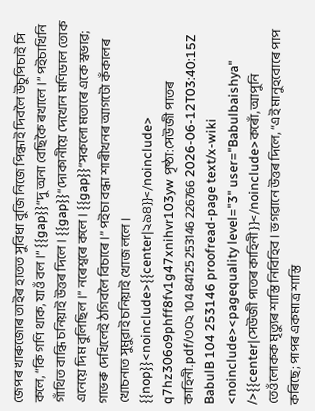জেপৰ খাৰুজোৰ তাইৰ হাতত সুবিধা বুজি নিজে পিন্ধাই দিবলৈ উচুপিচাই সি কলে, “কি গণি থাক, যাওঁ বল।” {{gap}}“দু অনা বেছিকৈ ৰখালে।” পইচাখিনি গাঁথিত বান্ধি চনিয়াই উত্তৰ দিলে। {{gap}}“দোকানীয়ে দেখোন মণিডাল তোক এনেয়ে দিম বুলিছিল।” নৰেশ্বৰে কলে। {{gap}}“সকলো মতাৰে একে স্বভাৱ; গাভৰু দেখিলেই ঠগিবলৈ বিচাৰে।” পইচা বন্ধা শাৰীখনৰ আগটো কঁকালৰ খোচনাত সুমুৱাই চনিয়াই খোজ ললে। {{nop}}<noinclude>{{center|২৯৪}}</noinclude> q7hz306o9phff8fv1g47xnihvr103yw পৃষ্ঠা:সেউজী পাতৰ কাহিনী.pdf/৩০২ 104 84125 253146 226766 2026-06-12T03:40:15Z BabulB 104 253146 proofread-page text/x-wiki <noinclude><pagequality level="3" user="Babulbaishya" />{{center|সেউজী পাতৰ কাহিনী}}</noinclude>কৰোঁ, আপুনি তেওঁলোকক মৃত্যুৰ শাস্তি নিবিহিব। ভগৱানে উত্তৰ দিলে, “এই মানুহবোৰে পাপ কৰিছে; পাপৰ একমাত্ৰ শাস্তি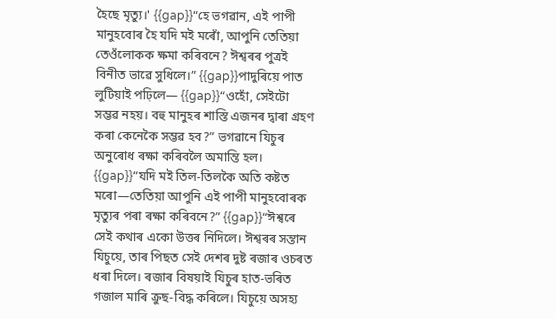হৈছে মৃত্যু।' {{gap}}“হে ভগৱান, এই পাপী মানুহবোৰ হৈ যদি মই মৰোঁ, আপুনি তেতিয়া তেওঁলোকক ক্ষমা কৰিবনে? ঈশ্বৰৰ পুত্ৰই বিনীত ভাৱে সুধিলে।” {{gap}}পাদুৰিয়ে পাত লুটিয়াই পঢ়িলে— {{gap}}“ওহোঁ, সেইটো সম্ভৱ নহয়। বহু মানুহৰ শাস্তি এজনৰ দ্বাৰা গ্ৰহণ কৰা কেনেকৈ সম্ভৱ হব?” ভগৱানে যিচুৰ অনুৰোধ ৰক্ষা কৰিবলৈ অমান্তি হল। {{gap}}“যদি মই তিল-তিলকৈ অতি কষ্টত মৰো—তেতিয়া আপুনি এই পাপী মানুহবোৰক মৃত্যুৰ পৰা ৰক্ষা কৰিবনে?” {{gap}}“ঈশ্বৰে সেই কথাৰ একো উত্তৰ নিদিলে। ঈশ্বৰৰ সন্তান যিচুয়ে, তাৰ পিছত সেই দেশৰ দুষ্ট ৰজাৰ ওচৰত ধৰা দিলে। ৰজাৰ বিষয়াই যিচুৰ হাত-ভৰিত গজাল মাৰি ক্ৰুছ-বিদ্ধ কৰিলে। যিচুয়ে অসহ্য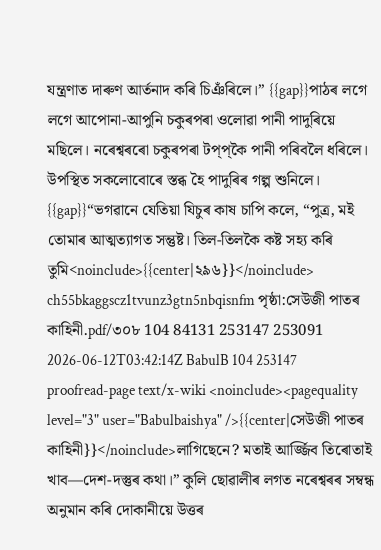যন্ত্ৰণাত দাৰুণ আৰ্তনাদ কৰি চিঞঁৰিলে।” {{gap}}পাঠৰ লগে লগে আপোনা-আপুনি চকুৰপৰা ওলোৱা পানী পাদুৰিয়ে মছিলে। নৰেশ্বৰৰো চকুৰপৰা টপ্‌প্‌কৈ পানী পৰিবলৈ ধৰিলে। উপস্থিত সকলোবোৰে স্তব্ধ হৈ পাদুৰিৰ গল্প শুনিলে। {{gap}}“ভগৱানে যেতিয়া যিচুৰ কাষ চাপি কলে, “পুত্ৰ, মই তোমাৰ আত্মত্যাগত সন্তুষ্ট। তিল-তিলকৈ কষ্ট সহ্য কৰি তুমি<noinclude>{{center|২৯৬}}</noinclude> ch55bkaggscz1tvunz3gtn5nbqisnfm পৃষ্ঠা:সেউজী পাতৰ কাহিনী.pdf/৩০৮ 104 84131 253147 253091 2026-06-12T03:42:14Z BabulB 104 253147 proofread-page text/x-wiki <noinclude><pagequality level="3" user="Babulbaishya" />{{center|সেউজী পাতৰ কাহিনী}}</noinclude>লাগিছেনে? মতাই আৰ্জ্জিব তিৰোতাই খাব—দেশ-দস্তুৰ কথা।” কুলি ছোৱালীৰ লগত নৰেশ্বৰৰ সম্বন্ধ অনুমান কৰি দোকানীয়ে উত্তৰ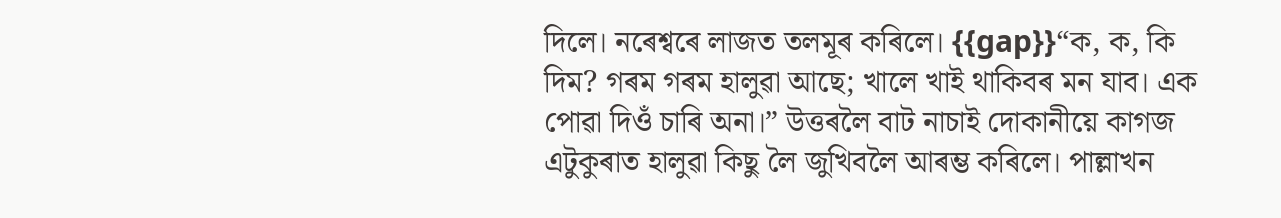দিলে। নৰেশ্বৰে লাজত তলমূৰ কৰিলে। {{gap}}“ক, ক, কি দিম? গৰম গৰম হালুৱা আছে; খালে খাই থাকিবৰ মন যাব। এক পোৱা দিওঁ চাৰি অনা।” উত্তৰলৈ বাট নাচাই দোকানীয়ে কাগজ এটুকুৰাত হালুৱা কিছু লৈ জুখিবলৈ আৰম্ভ কৰিলে। পাল্লাখন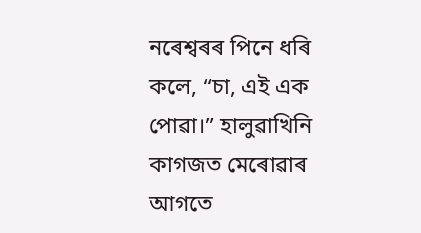নৰেশ্বৰৰ পিনে ধৰি কলে, “চা, এই এক পোৱা।” হালুৱাখিনি কাগজত মেৰোৱাৰ আগতে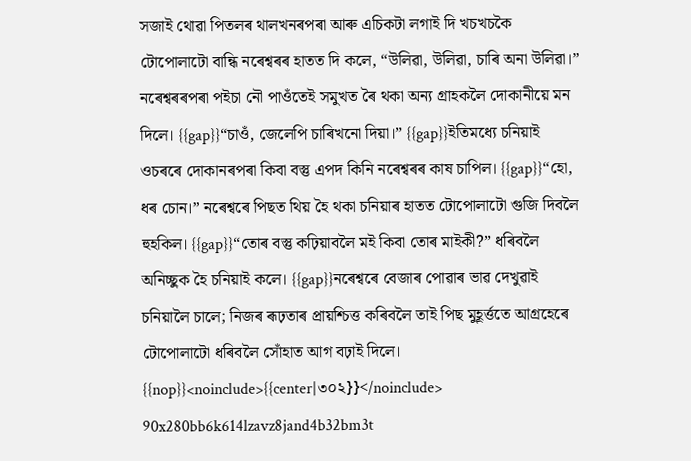সজাই থোৱা পিতলৰ থালখনৰপৰা আৰু এচিকটা লগাই দি খচখচকৈ টোপোলাটো বান্ধি নৰেশ্বৰৰ হাতত দি কলে, “উলিৱা, উলিৱা, চাৰি অনা উলিৱা।” নৰেশ্বৰৰপৰা পইচা নৌ পাওঁতেই সমুখত ৰৈ থকা অন্য গ্ৰাহকলৈ দোকানীয়ে মন দিলে। {{gap}}“চাওঁ, জেলেপি চাৰিখনো দিয়া।” {{gap}}ইতিমধ্যে চনিয়াই ওচৰৰে দোকানৰপৰা কিবা বস্তু এপদ কিনি নৰেশ্বৰৰ কাষ চাপিল। {{gap}}“হো, ধৰ চোন।” নৰেশ্বৰে পিছত থিয় হৈ থকা চনিয়াৰ হাতত টোপোলাটো গুজি দিবলৈ হুহকিল। {{gap}}“তোৰ বস্তু কঢ়িয়াবলৈ মই কিবা তোৰ মাইকী?” ধৰিবলৈ অনিচ্ছুক হৈ চনিয়াই কলে। {{gap}}নৰেশ্বৰে বেজাৰ পোৱাৰ ভাৱ দেখুৱাই চনিয়ালৈ চালে; নিজৰ ৰূঢ়তাৰ প্ৰায়শ্চিত্ত কৰিবলৈ তাই পিছ মুহূৰ্ত্ততে আগ্ৰহেৰে টোপোলাটো ধৰিবলৈ সোঁহাত আগ বঢ়াই দিলে। {{nop}}<noinclude>{{center|৩০২}}</noinclude> 90x280bb6k614lzavz8jand4b32bm3t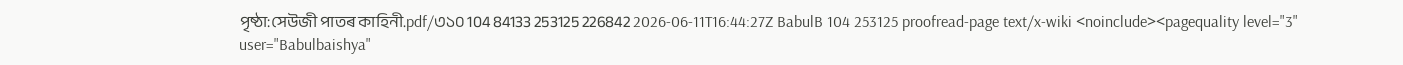পৃষ্ঠা:সেউজী পাতৰ কাহিনী.pdf/৩১০ 104 84133 253125 226842 2026-06-11T16:44:27Z BabulB 104 253125 proofread-page text/x-wiki <noinclude><pagequality level="3" user="Babulbaishya"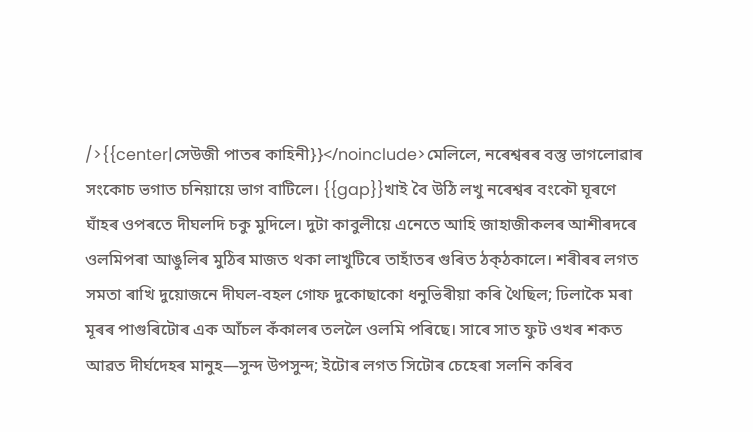/>{{center|সেউজী পাতৰ কাহিনী}}</noinclude>মেলিলে, নৰেশ্বৰৰ বস্তু ভাগলোৱাৰ সংকোচ ভগাত চনিয়ায়ে ভাগ বাটিলে। {{gap}}খাই বৈ উঠি লখু নৰেশ্বৰ বংকৌ ঘূৰণে ঘাঁহৰ ওপৰতে দীঘলদি চকু মুদিলে। দুটা কাবুলীয়ে এনেতে আহি জাহাজীকলৰ আশীৰদৰে ওলমিপৰা আঙুলিৰ মুঠিৰ মাজত থকা লাখুটিৰে তাহাঁতৰ গুৰিত ঠক্‌ঠকালে। শৰীৰৰ লগত সমতা ৰাখি দুয়োজনে দীঘল-বহল গোফ দুকোছাকো ধনুভিৰীয়া কৰি থৈছিল; ঢিলাকৈ মৰা মূৰৰ পাগুৰিটোৰ এক আঁচল কঁকালৰ তললৈ ওলমি পৰিছে। সাৰে সাত ফুট ওখৰ শকত আৱত দীৰ্ঘদেহৰ মানুহ—সুন্দ উপসুন্দ; ইটোৰ লগত সিটোৰ চেহেৰা সলনি কৰিব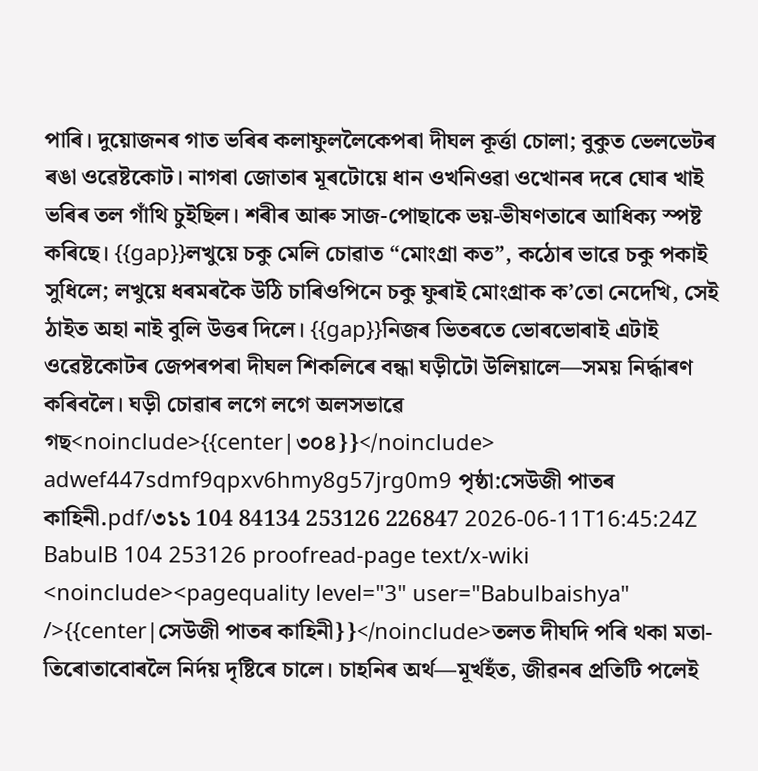পাৰি। দুয়োজনৰ গাত ভৰিৰ কলাফুললৈকেপৰা দীঘল কূৰ্ত্তা চোলা; বুকুত ভেলভেটৰ ৰঙা ওৱেষ্টকোট। নাগৰা জোতাৰ মূৰটোয়ে ধান ওখনিওৱা ওখোনৰ দৰে ঘোৰ খাই ভৰিৰ তল গাঁথি চুইছিল। শৰীৰ আৰু সাজ-পোছাকে ভয়-ভীষণতাৰে আধিক্য স্পষ্ট কৰিছে। {{gap}}লখুয়ে চকু মেলি চোৱাত “মোংগ্ৰা কত”, কঠোৰ ভাৱে চকু পকাই সুধিলে; লখুয়ে ধৰমৰকৈ উঠি চাৰিওপিনে চকু ফুৰাই মোংগ্ৰাক ক’তো নেদেখি, সেই ঠাইত অহা নাই বুলি উত্তৰ দিলে। {{gap}}নিজৰ ভিতৰতে ভোৰভোৰাই এটাই ওৱেষ্টকোটৰ জেপৰপৰা দীঘল শিকলিৰে বন্ধা ঘড়ীটো উলিয়ালে—সময় নিৰ্দ্ধাৰণ কৰিবলৈ। ঘড়ী চোৱাৰ লগে লগে অলসভাৱে গছ<noinclude>{{center|৩০৪}}</noinclude> adwef447sdmf9qpxv6hmy8g57jrg0m9 পৃষ্ঠা:সেউজী পাতৰ কাহিনী.pdf/৩১১ 104 84134 253126 226847 2026-06-11T16:45:24Z BabulB 104 253126 proofread-page text/x-wiki <noinclude><pagequality level="3" user="Babulbaishya" />{{center|সেউজী পাতৰ কাহিনী}}</noinclude>তলত দীঘদি পৰি থকা মতা-তিৰোতাবোৰলৈ নিৰ্দয় দৃষ্টিৰে চালে। চাহনিৰ অৰ্থ—মূৰ্খহঁত, জীৱনৰ প্ৰতিটি পলেই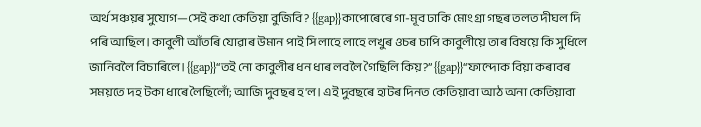অৰ্থ সঞ্চয়ৰ সুযোগ—সেই কথা কেতিয়া বুজিবি? {{gap}}কাপোৰেৰে গা-মূব ঢাকি মোংগ্ৰা গছৰ তলত দীঘল দি পৰি আছিল। কাবুলী আঁতৰি যোৱাৰ উমান পাই সি লাহে লাহে লখুৰ ওচৰ চাপি কাবুলীয়ে তাৰ বিষয়ে কি সুধিলে জানিবলৈ বিচাৰিলে। {{gap}}“তই নো কাবুলীৰ ধন ধাৰ লবলৈ গৈছিলি কিয়?” {{gap}}“ফান্দোক বিয়া কৰাবৰ সময়তে দহ টকা ধাৰে লৈছিলোঁ; আজি দুবছৰ হ'ল। এই দুবছৰে হাটৰ দিনত কেতিয়াবা আঠ অনা কেতিয়াবা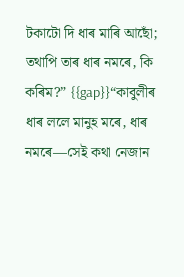টকাটো দি ধাৰ মাৰি আছোঁ; তথাপি তাৰ ধাৰ নমৰে, কি কৰিম?” {{gap}}“কাবুলীৰ ধাৰ ললে মানুহ মৰে, ধাৰ নমৰে—সেই কথা নেজান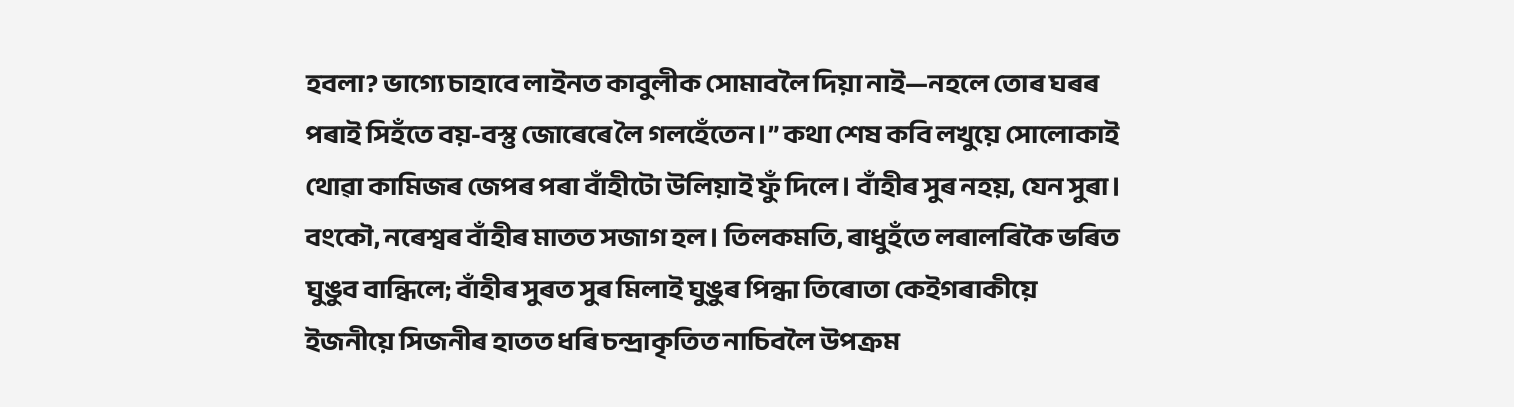হবলা? ভাগ্যে চাহাবে লাইনত কাবুলীক সোমাবলৈ দিয়া নাই—নহলে তোৰ ঘৰৰ পৰাই সিহঁতে বয়-বস্তু জোৰেৰে লৈ গলহেঁতেন।” কথা শেষ কবি লখুয়ে সোলোকাই থোৱা কামিজৰ জেপৰ পৰা বাঁহীটো উলিয়াই ফুঁ দিলে। বাঁহীৰ সুৰ নহয়, যেন সুৰা। বংকৌ, নৰেশ্বৰ বাঁহীৰ মাতত সজাগ হল। তিলকমতি, ৰাধুহঁতে লৰালৰিকৈ ভৰিত ঘুঙুব বান্ধিলে; বাঁহীৰ সুৰত সুৰ মিলাই ঘুঙুৰ পিন্ধা তিৰোতা কেইগৰাকীয়ে ইজনীয়ে সিজনীৰ হাতত ধৰি চন্দ্ৰাকৃতিত নাচিবলৈ উপক্ৰম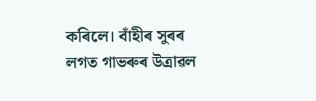কৰিলে। বাঁহীৰ সুৰৰ লগত গাভৰুৰ উত্ৰাৱল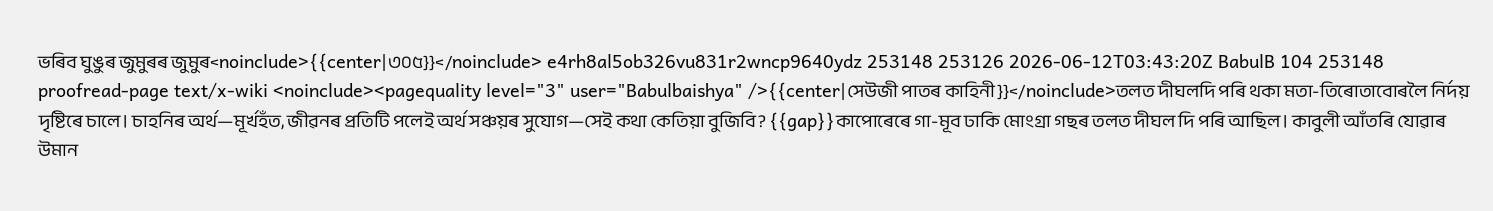ভৰিব ঘুঙুৰ জুমুৰৰ জুমুৰ<noinclude>{{center|৩০৫}}</noinclude> e4rh8al5ob326vu831r2wncp9640ydz 253148 253126 2026-06-12T03:43:20Z BabulB 104 253148 proofread-page text/x-wiki <noinclude><pagequality level="3" user="Babulbaishya" />{{center|সেউজী পাতৰ কাহিনী}}</noinclude>তলত দীঘলদি পৰি থকা মতা-তিৰোতাবোৰলৈ নিৰ্দয় দৃষ্টিৰে চালে। চাহনিৰ অৰ্থ—মূৰ্খহঁত, জীৱনৰ প্ৰতিটি পলেই অৰ্থ সঞ্চয়ৰ সুযোগ—সেই কথা কেতিয়া বুজিবি? {{gap}}কাপোৰেৰে গা-মূব ঢাকি মোংগ্ৰা গছৰ তলত দীঘল দি পৰি আছিল। কাবুলী আঁতৰি যোৱাৰ উমান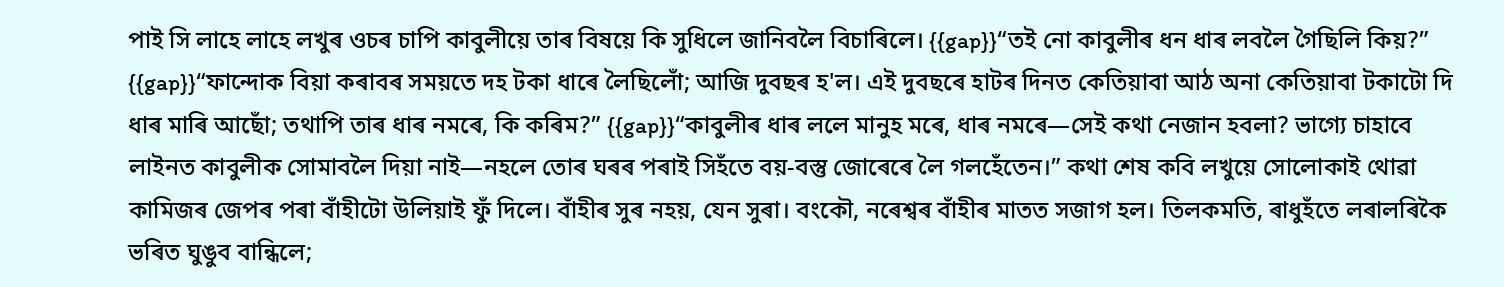পাই সি লাহে লাহে লখুৰ ওচৰ চাপি কাবুলীয়ে তাৰ বিষয়ে কি সুধিলে জানিবলৈ বিচাৰিলে। {{gap}}“তই নো কাবুলীৰ ধন ধাৰ লবলৈ গৈছিলি কিয়?” {{gap}}“ফান্দোক বিয়া কৰাবৰ সময়তে দহ টকা ধাৰে লৈছিলোঁ; আজি দুবছৰ হ'ল। এই দুবছৰে হাটৰ দিনত কেতিয়াবা আঠ অনা কেতিয়াবা টকাটো দি ধাৰ মাৰি আছোঁ; তথাপি তাৰ ধাৰ নমৰে, কি কৰিম?” {{gap}}“কাবুলীৰ ধাৰ ললে মানুহ মৰে, ধাৰ নমৰে—সেই কথা নেজান হবলা? ভাগ্যে চাহাবে লাইনত কাবুলীক সোমাবলৈ দিয়া নাই—নহলে তোৰ ঘৰৰ পৰাই সিহঁতে বয়-বস্তু জোৰেৰে লৈ গলহেঁতেন।” কথা শেষ কবি লখুয়ে সোলোকাই থোৱা কামিজৰ জেপৰ পৰা বাঁহীটো উলিয়াই ফুঁ দিলে। বাঁহীৰ সুৰ নহয়, যেন সুৰা। বংকৌ, নৰেশ্বৰ বাঁহীৰ মাতত সজাগ হল। তিলকমতি, ৰাধুহঁতে লৰালৰিকৈ ভৰিত ঘুঙুব বান্ধিলে;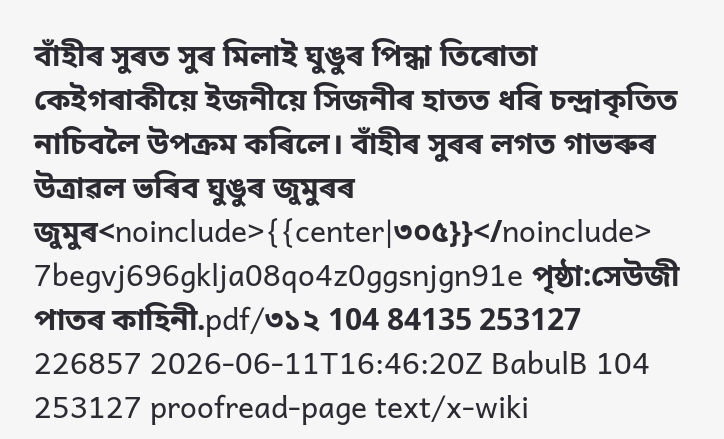বাঁহীৰ সুৰত সুৰ মিলাই ঘুঙুৰ পিন্ধা তিৰোতা কেইগৰাকীয়ে ইজনীয়ে সিজনীৰ হাতত ধৰি চন্দ্ৰাকৃতিত নাচিবলৈ উপক্ৰম কৰিলে। বাঁহীৰ সুৰৰ লগত গাভৰুৰ উত্ৰাৱল ভৰিব ঘুঙুৰ জুমুৰৰ জুমুৰ<noinclude>{{center|৩০৫}}</noinclude> 7begvj696gklja08qo4z0ggsnjgn91e পৃষ্ঠা:সেউজী পাতৰ কাহিনী.pdf/৩১২ 104 84135 253127 226857 2026-06-11T16:46:20Z BabulB 104 253127 proofread-page text/x-wiki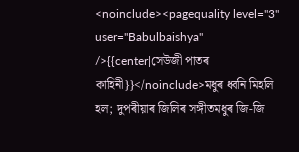<noinclude><pagequality level="3" user="Babulbaishya" />{{center|সেউজী পাতৰ কাহিনী}}</noinclude>মধুৰ ধ্বনি মিহলি হল; দুপৰীয়াৰ জিলিৰ সঙ্গীতমধুৰ জি-জি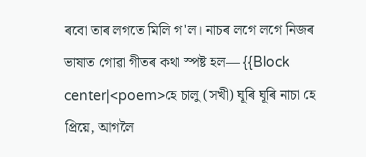ৰবো তাৰ লগতে মিলি গ'ল। নাচৰ লগে লগে নিজৰ ভাষাত গোৱা গীতৰ কথা স্পষ্ট হল— {{Block center|<poem>হে চালু (সখী) ঘূৰি ঘূৰি নাচা হে প্ৰিয়ে, আগলৈ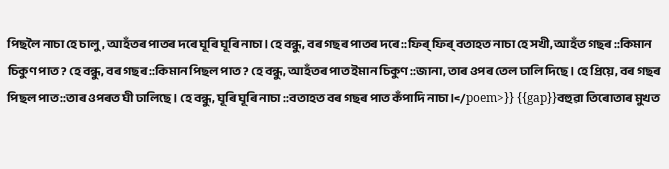পিছলৈ নাচা হে চালু, আহঁতৰ পাতৰ দৰে ঘূৰি ঘূৰি নাচা। হে বন্ধু, বৰ গছৰ পাতৰ দৰে ::ফিৰ্ ফিৰ্ বতাহত নাচা হে সখী, আহঁত গছৰ ::কিমান চিকুণ পাত? হে বন্ধু, বৰ গছৰ ::কিমান পিছল পাত? হে বন্ধু, আহঁতৰ পাত ইমান চিকুণ ::জানা, তাৰ ওপৰ তেল ঢালি দিছে। হে প্ৰিয়ে, বৰ গছৰ পিছল পাত ::তাৰ ওপৰত ঘী ঢালিছে। হে বন্ধু, ঘূৰি ঘূৰি নাচা ::বতাহত বৰ গছৰ পাত কঁপাদি নাচা।</poem>}} {{gap}}বহুৱা তিৰোতাৰ মুখত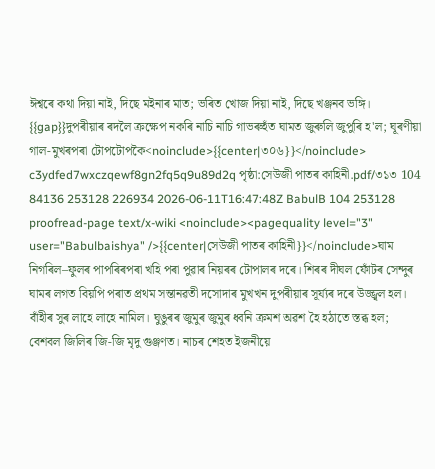ঈশ্বৰে কথা দিয়া নাই, দিছে মইনাৰ মাত; ভৰিত খোজ দিয়া নাই, দিছে খঞ্জনব ভঙ্গি। {{gap}}দুপৰীয়াৰ ৰদলৈ ক্ৰক্ষেপ নকৰি নাচি নাচি গাভৰুহঁত ঘামত জুৰুলি জুপুৰি হ'ল; ঘূৰণীয়া গাল-মুখৰপৰা টোপটোপকৈ<noinclude>{{center|৩০৬}}</noinclude> c3ydfed7wxczqewf8gn2fq5q9u89d2q পৃষ্ঠা:সেউজী পাতৰ কাহিনী.pdf/৩১৩ 104 84136 253128 226934 2026-06-11T16:47:48Z BabulB 104 253128 proofread-page text/x-wiki <noinclude><pagequality level="3" user="Babulbaishya" />{{center|সেউজী পাতৰ কাহিনী}}</noinclude>ঘাম নিগৰিল–ফুলৰ পাপৰিৰপৰা খহি পৰা পুৱাৰ নিয়ৰৰ টোপালৰ দৰে। শিৰৰ দীঘল ফোঁটৰ সেন্দুৰ ঘামৰ লগত বিয়পি পৰাত প্ৰথম সন্তানৱতী দসোদাৰ মুখখন দুপৰীয়াৰ সূৰ্য্যৰ দৰে উজ্জ্বল হল। বাঁহীৰ সুৰ লাহে লাহে নামিল। ঘুঙুৰৰ জুমুৰ জুমুৰ ধ্বনি ক্ৰমশ অৱশ হৈ হঠাতে স্তব্ধ হল; বেশবল জিলিৰ জি-জি মৃদু গুঞ্জণত। নাচৰ শেহত ইজনীয়ে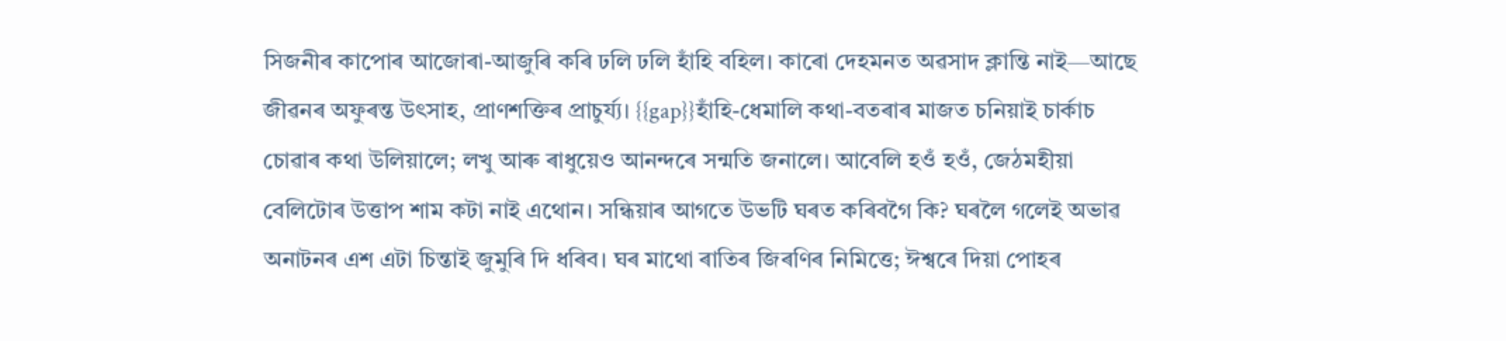সিজনীৰ কাপোৰ আজোৰা-আজুৰি কৰি ঢলি ঢলি হাঁহি বহিল। কাৰো দেহমনত অৱসাদ ক্লান্তি নাই—আছে জীৱনৰ অফুৰন্ত উৎসাহ, প্ৰাণশক্তিৰ প্ৰাচুৰ্য্য। {{gap}}হাঁহি-ধেমালি কথা-বতৰাৰ মাজত চনিয়াই চাৰ্কাচ চোৱাৰ কথা উলিয়ালে; লখু আৰু ৰাধুয়েও আনন্দৰে সন্মতি জনালে। আবেলি হওঁ হওঁ, জেঠমহীয়া বেলিটোৰ উত্তাপ শাম কটা নাই এথোন। সন্ধিয়াৰ আগতে উভটি ঘৰত কৰিবগৈ কি? ঘৰলৈ গলেই অভাৱ অনাটনৰ এশ এটা চিন্তাই জুমুৰি দি ধৰিব। ঘৰ মাথো ৰাতিৰ জিৰণিৰ নিমিত্তে; ঈশ্বৰে দিয়া পোহৰ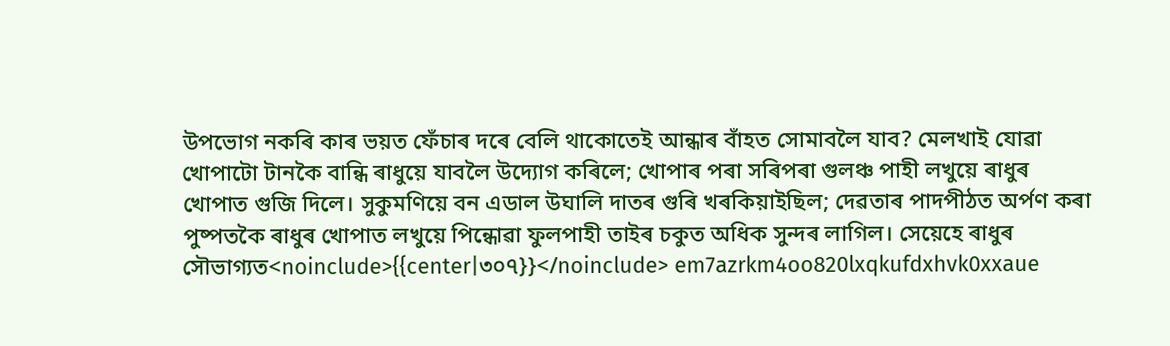উপভোগ নকৰি কাৰ ভয়ত ফেঁচাৰ দৰে বেলি থাকোতেই আন্ধাৰ বাঁহত সোমাবলৈ যাব? মেলখাই যোৱা খোপাটো টানকৈ বান্ধি ৰাধুয়ে যাবলৈ উদ্যোগ কৰিলে; খোপাৰ পৰা সৰিপৰা গুলঞ্চ পাহী লখুয়ে ৰাধুৰ খোপাত গুজি দিলে। সুকুমণিয়ে বন এডাল উঘালি দাতৰ গুৰি খৰকিয়াইছিল; দেৱতাৰ পাদপীঠত অৰ্পণ কৰা পুষ্পতকৈ ৰাধুৰ খোপাত লখুয়ে পিন্ধোৱা ফুলপাহী তাইৰ চকুত অধিক সুন্দৰ লাগিল। সেয়েহে ৰাধুৰ সৌভাগ্যত<noinclude>{{center|৩০৭}}</noinclude> em7azrkm4oo820lxqkufdxhvk0xxaue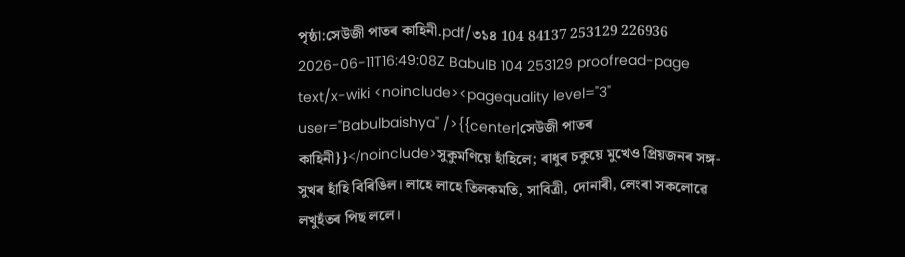পৃষ্ঠা:সেউজী পাতৰ কাহিনী.pdf/৩১৪ 104 84137 253129 226936 2026-06-11T16:49:08Z BabulB 104 253129 proofread-page text/x-wiki <noinclude><pagequality level="3" user="Babulbaishya" />{{center|সেউজী পাতৰ কাহিনী}}</noinclude>সুকুমণিয়ে হাঁহিলে; ৰাধুৰ চকুয়ে মুখেও প্ৰিয়জনৰ সঙ্গ-সুখৰ হাঁহি বিৰিঙিল। লাহে লাহে তিলকমতি, সাবিত্ৰী, দোনাৰী, লেংৰা সকলোৱে লখুহঁতৰ পিছ ললে।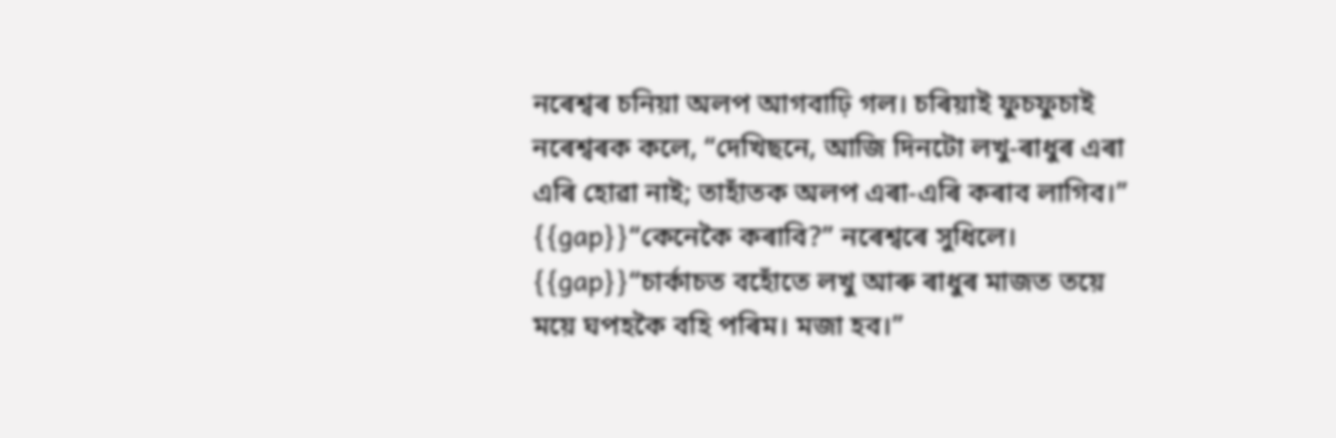নৰেশ্বৰ চনিয়া অলপ আগবাঢ়ি গল। চৰিয়াই ফুচফুচাই নৰেশ্বৰক কলে, “দেখিছনে, আজি দিনটো লখু-ৰাধুৰ এৰা এৰি হোৱা নাই; তাহাঁতক অলপ এৰা-এৰি কৰাব লাগিব।” {{gap}}“কেনেকৈ কৰাবি?” নৰেশ্বৰে সুধিলে। {{gap}}“চাৰ্কাচত বহোঁতে লখু আৰু ৰাধুৰ মাজত তয়ে ময়ে ঘপহকৈ বহি পৰিম। মজা হব।”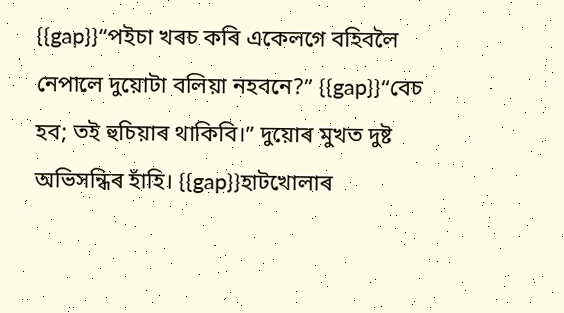{{gap}}“পইচা খৰচ কৰি একেলগে বহিবলৈ নেপালে দুয়োটা বলিয়া নহবনে?” {{gap}}“বেচ হব; তই হুচিয়াৰ থাকিবি।” দুয়োৰ মুখত দুষ্ট অভিসন্ধিৰ হাঁহি। {{gap}}হাটখোলাৰ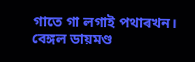গাতে গা লগাই পথাৰখন। বেঙ্গল ডায়মণ্ড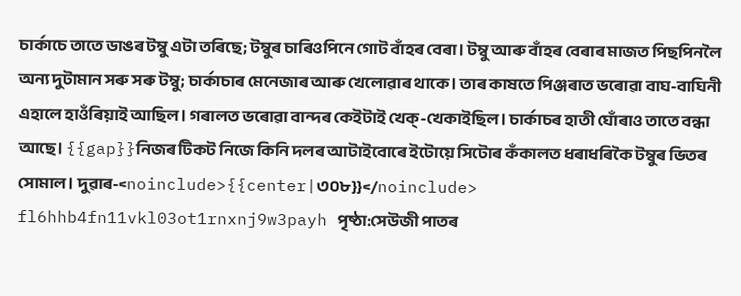চাৰ্কাচে তাতে ডাঙৰ টম্বু এটা তৰিছে; টম্বুৰ চাৰিওপিনে গোট বাঁহৰ বেৰা। টম্বু আৰু বাঁহৰ বেৰাৰ মাজত পিছপিনলৈ অন্য দুটামান সৰু সৰু টম্বু; চাৰ্কাচাৰ মেনেজাৰ আৰু খেলোৱাৰ থাকে। তাৰ কাষতে পিঞ্জৰাত ভৰোৱা বাঘ-বাঘিনী এহালে হাওঁৰিয়াই আছিল। গৰালত ভৰোৱা বান্দৰ কেইটাই খেক্‌-খেকাইছিল। চাৰ্কাচৰ হাতী ঘোঁৰাও তাতে বন্ধা আছে। {{gap}}নিজৰ টিকট নিজে কিনি দলৰ আটাইবোৰে ইটোয়ে সিটোৰ কঁকালত ধৰাধৰিকৈ টম্বুৰ ভিতৰ সোমাল। দুৱাৰ-<noinclude>{{center|৩০৮}}</noinclude> fl6hhb4fn11vkl03ot1rnxnj9w3payh পৃষ্ঠা:সেউজী পাতৰ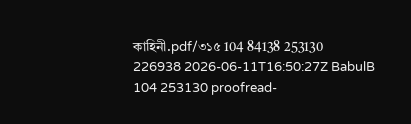কাহিনী.pdf/৩১৫ 104 84138 253130 226938 2026-06-11T16:50:27Z BabulB 104 253130 proofread-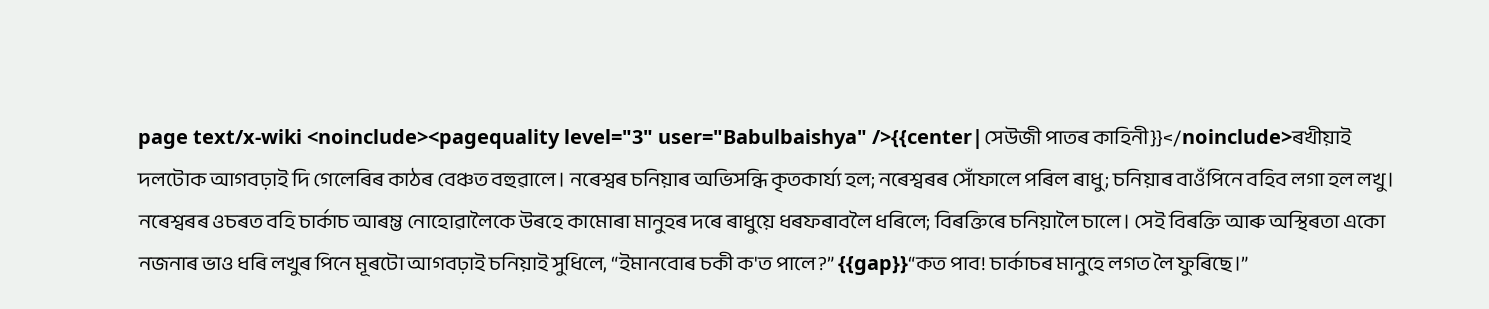page text/x-wiki <noinclude><pagequality level="3" user="Babulbaishya" />{{center|সেউজী পাতৰ কাহিনী}}</noinclude>ৰখীয়াই দলটোক আগবঢ়াই দি গেলেৰিৰ কাঠৰ বেঞ্চত বহুৱালে। নৰেশ্বৰ চনিয়াৰ অভিসন্ধি কৃতকাৰ্য্য হল; নৰেশ্বৰৰ সোঁফালে পৰিল ৰাধু; চনিয়াৰ বাওঁপিনে বহিব লগা হল লখু। নৰেশ্বৰৰ ওচৰত বহি চাৰ্কাচ আৰম্ভ নোহোৱালৈকে উৰহে কামোৰা মানুহৰ দৰে ৰাধুয়ে ধৰফৰাবলৈ ধৰিলে; বিৰক্তিৰে চনিয়ালৈ চালে। সেই বিৰক্তি আৰু অস্থিৰতা একো নজনাৰ ভাও ধৰি লখুৰ পিনে মূৰটো আগবঢ়াই চনিয়াই সুধিলে, “ইমানবোৰ চকী ক'ত পালে?” {{gap}}“কত পাব! চাৰ্কাচৰ মানুহে লগত লৈ ফুৰিছে।”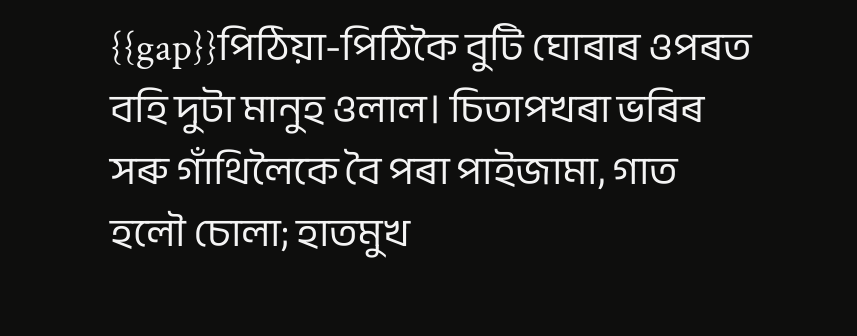{{gap}}পিঠিয়া-পিঠিকৈ বুটি ঘোৰাৰ ওপৰত বহি দুটা মানুহ ওলাল। চিতাপখৰা ভৰিৰ সৰু গাঁথিলৈকে বৈ পৰা পাইজামা, গাত হলৌ চোলা; হাতমুখ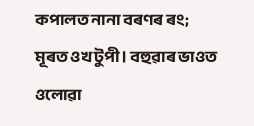কপালত নানা বৰণৰ ৰং; মূৰত ওখ টুপী। বহুৱাৰ ভাওত ওলোৱা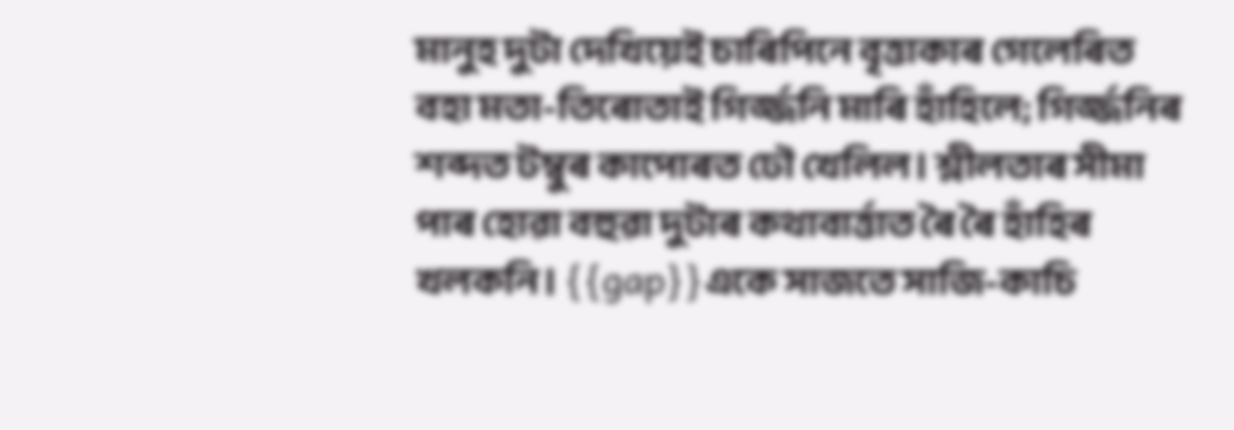মানুহ দুটা দেখিয়েই চাৰিপিনে বৃত্তাকাৰ গেলেৰিত বহা মতা-তিৰোতাই গিৰ্জ্জনি মাৰি হাঁহিলে; গিৰ্জ্জনিৰ শব্দত টম্বুৰ কাপোৰত ঢৌ খেলিল। শ্লীলতাৰ সীমা পাৰ হোৱা বহুৱা দুটাৰ কথাবাৰ্ত্তাত ৰৈ ৰৈ হাঁহিৰ খলকনি। {{gap}}একে সাজতে সাজি-কাচি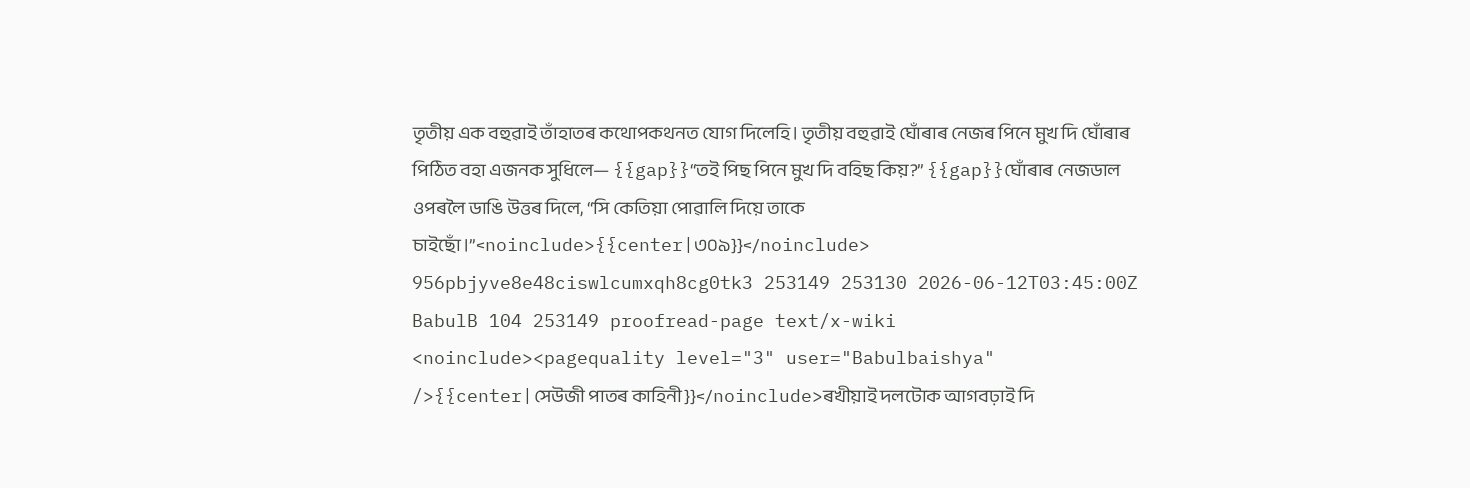তৃতীয় এক বহুৱাই তাঁহাতৰ কথোপকথনত যোগ দিলেহি। তৃতীয় বহুৱাই ঘোঁৰাৰ নেজৰ পিনে মুখ দি ঘোঁৰাৰ পিঠিত বহা এজনক সুধিলে— {{gap}}“তই পিছ পিনে মুখ দি বহিছ কিয়?” {{gap}}ঘোঁৰাৰ নেজডাল ওপৰলৈ ডাঙি উত্তৰ দিলে, “সি কেতিয়া পোৱালি দিয়ে তাকে চাইছোঁ।”<noinclude>{{center|৩০৯}}</noinclude> 956pbjyve8e48ciswlcumxqh8cg0tk3 253149 253130 2026-06-12T03:45:00Z BabulB 104 253149 proofread-page text/x-wiki <noinclude><pagequality level="3" user="Babulbaishya" />{{center|সেউজী পাতৰ কাহিনী}}</noinclude>ৰখীয়াই দলটোক আগবঢ়াই দি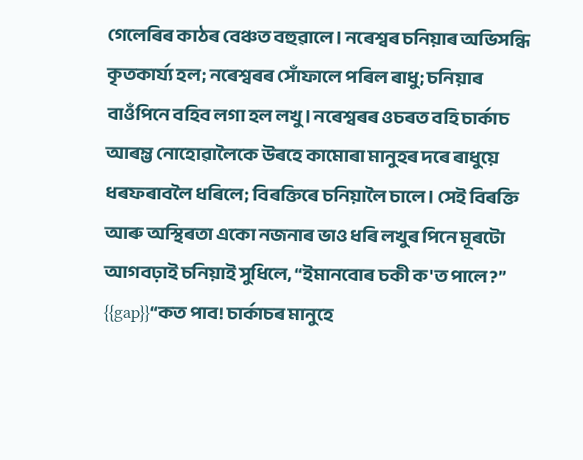গেলেৰিৰ কাঠৰ বেঞ্চত বহুৱালে। নৰেশ্বৰ চনিয়াৰ অভিসন্ধি কৃতকাৰ্য্য হল; নৰেশ্বৰৰ সোঁফালে পৰিল ৰাধু; চনিয়াৰ বাওঁপিনে বহিব লগা হল লখু। নৰেশ্বৰৰ ওচৰত বহি চাৰ্কাচ আৰম্ভ নোহোৱালৈকে উৰহে কামোৰা মানুহৰ দৰে ৰাধুয়ে ধৰফৰাবলৈ ধৰিলে; বিৰক্তিৰে চনিয়ালৈ চালে। সেই বিৰক্তি আৰু অস্থিৰতা একো নজনাৰ ভাও ধৰি লখুৰ পিনে মূৰটো আগবঢ়াই চনিয়াই সুধিলে, “ইমানবোৰ চকী ক'ত পালে?” {{gap}}“কত পাব! চাৰ্কাচৰ মানুহে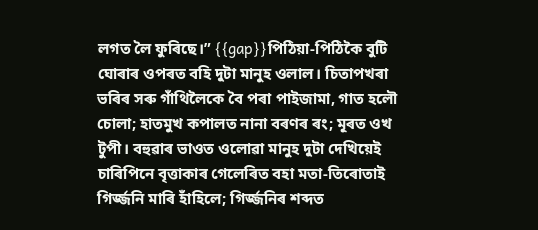লগত লৈ ফুৰিছে।” {{gap}}পিঠিয়া-পিঠিকৈ বুটি ঘোৰাৰ ওপৰত বহি দুটা মানুহ ওলাল। চিতাপখৰা ভৰিৰ সৰু গাঁথিলৈকে বৈ পৰা পাইজামা, গাত হলৌ চোলা; হাতমুখ কপালত নানা বৰণৰ ৰং; মূৰত ওখ টুপী। বহুৱাৰ ভাওত ওলোৱা মানুহ দুটা দেখিয়েই চাৰিপিনে বৃত্তাকাৰ গেলেৰিত বহা মতা-তিৰোতাই গিৰ্জ্জনি মাৰি হাঁহিলে; গিৰ্জ্জনিৰ শব্দত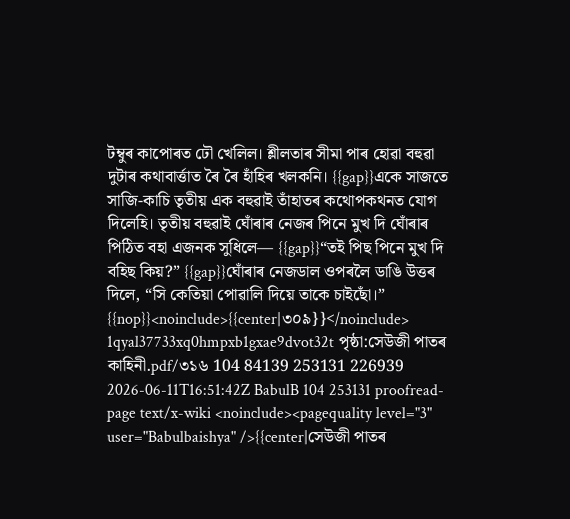টম্বুৰ কাপোৰত ঢৌ খেলিল। শ্লীলতাৰ সীমা পাৰ হোৱা বহুৱা দুটাৰ কথাবাৰ্ত্তাত ৰৈ ৰৈ হাঁহিৰ খলকনি। {{gap}}একে সাজতে সাজি-কাচি তৃতীয় এক বহুৱাই তাঁহাতৰ কথোপকথনত যোগ দিলেহি। তৃতীয় বহুৱাই ঘোঁৰাৰ নেজৰ পিনে মুখ দি ঘোঁৰাৰ পিঠিত বহা এজনক সুধিলে— {{gap}}“তই পিছ পিনে মুখ দি বহিছ কিয়?” {{gap}}ঘোঁৰাৰ নেজডাল ওপৰলৈ ডাঙি উত্তৰ দিলে, “সি কেতিয়া পোৱালি দিয়ে তাকে চাইছোঁ।” {{nop}}<noinclude>{{center|৩০৯}}</noinclude> 1qyal37733xq0hmpxb1gxae9dvot32t পৃষ্ঠা:সেউজী পাতৰ কাহিনী.pdf/৩১৬ 104 84139 253131 226939 2026-06-11T16:51:42Z BabulB 104 253131 proofread-page text/x-wiki <noinclude><pagequality level="3" user="Babulbaishya" />{{center|সেউজী পাতৰ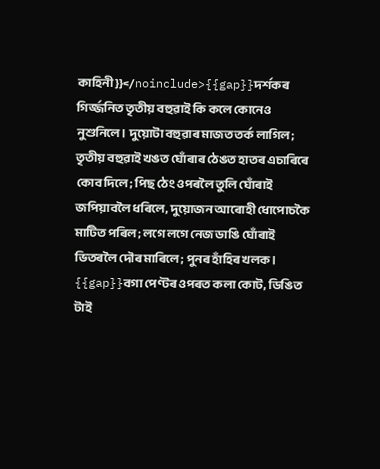কাহিনী}}</noinclude>{{gap}}দৰ্শকৰ গিৰ্জ্জনিত তৃতীয় বহুৱাই কি কলে কোনেও নুশুনিলে। দুয়োটা বহুৱাৰ মাজত তৰ্ক লাগিল; তৃতীয় বহুৱাই খঙত ঘোঁৰাৰ ঠেঙত হাতৰ এচাৰিৰে কোব দিলে; পিছ ঠেং ওপৰলৈ তুলি ঘোঁৰাই জপিয়াবলৈ ধৰিলে, দুয়োজন আৰোহী ধোপোচকৈ মাটিত পৰিল; লগে লগে নেজ ডাঙি ঘোঁৰাই ভিতৰলৈ দৌৰ মাৰিলে; পুনৰ হাঁহিৰ খলক। {{gap}}বগা পেণ্টৰ ওপৰত কলা কোট, ডিঙিত টাই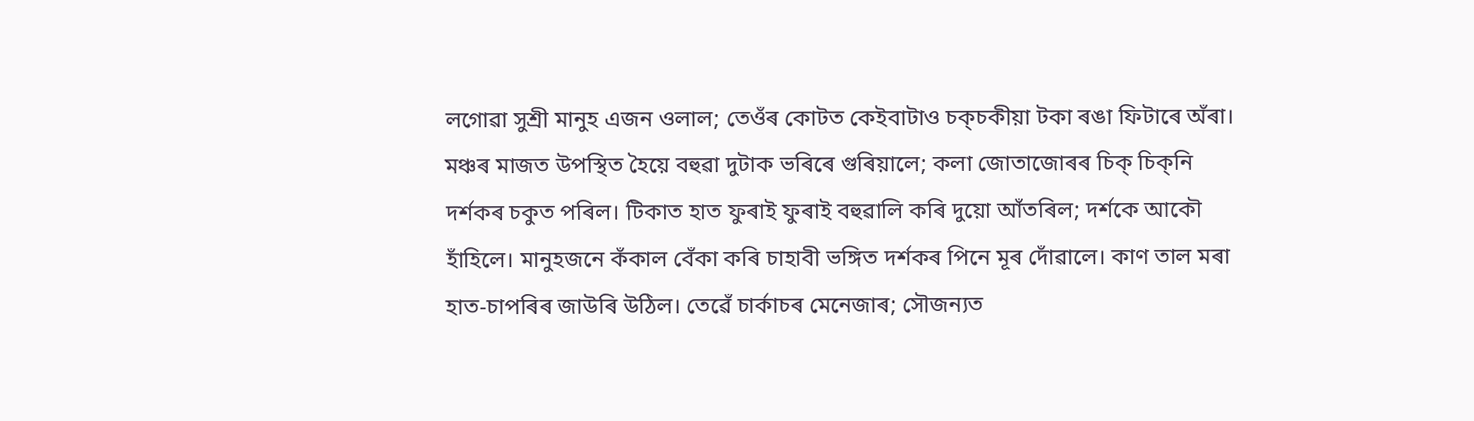লগোৱা সুশ্ৰী মানুহ এজন ওলাল; তেওঁৰ কোটত কেইবাটাও চক্‌চকীয়া টকা ৰঙা ফিটাৰে অঁৰা। মঞ্চৰ মাজত উপস্থিত হৈয়ে বহুৱা দুটাক ভৰিৰে গুৰিয়ালে; কলা জোতাজোৰৰ চিক্‌ চিক্‌নি দৰ্শকৰ চকুত পৰিল। টিকাত হাত ফুৰাই ফুৰাই বহুৱালি কৰি দুয়ো আঁতৰিল; দৰ্শকে আকৌ হাঁহিলে। মানুহজনে কঁকাল বেঁকা কৰি চাহাবী ভঙ্গিত দৰ্শকৰ পিনে মূৰ দোঁৱালে। কাণ তাল মৰা হাত-চাপৰিৰ জাউৰি উঠিল। তেৱেঁ চাৰ্কাচৰ মেনেজাৰ; সৌজন্যত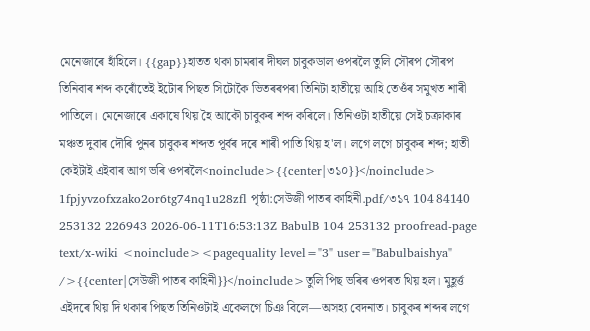মেনেজাৰে হাঁহিলে। {{gap}}হাতত থকা চামৰাৰ দীঘল চাবুকডাল ওপৰলৈ তুলি সৌৰপ সৌৰপ তিনিবাৰ শব্দ কৰোঁতেই ইটোৰ পিছত সিটোকৈ ভিতৰৰপৰা তিনিটা হাতীয়ে আহি তেওঁৰ সমুখত শাৰী পাতিলে। মেনেজাৰে একাষে থিয় হৈ আকৌ চাবুকৰ শব্দ কৰিলে। তিনিওটা হাতীয়ে সেই চক্ৰাকাৰ মঞ্চত দুবাৰ দৌৰি পুনৰ চাবুকৰ শব্দত পূৰ্বৰ দৰে শাৰী পাতি থিয় হ'ল। লগে লগে চাবুকৰ শব্দ; হাতী কেইটাই এইবাৰ আগ ভৰি ওপৰলৈ<noinclude>{{center|৩১০}}</noinclude> 1fpjyvzofxzako2or6tg74nq1u28zfl পৃষ্ঠা:সেউজী পাতৰ কাহিনী.pdf/৩১৭ 104 84140 253132 226943 2026-06-11T16:53:13Z BabulB 104 253132 proofread-page text/x-wiki <noinclude><pagequality level="3" user="Babulbaishya" />{{center|সেউজী পাতৰ কাহিনী}}</noinclude>তুলি পিছ ভৰিৰ ওপৰত থিয় হল। মুহূৰ্ত্ত এইদৰে থিয় দি থকাৰ পিছত তিনিওটাই একেলগে চিঞ বিলে—অসহ্য বেদনাত। চাবুকৰ শব্দৰ লগে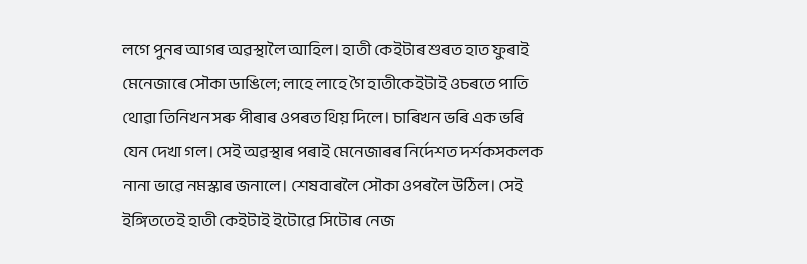লগে পুনৰ আগৰ অৱস্থালৈ আহিল। হাতী কেইটাৰ শুৰত হাত ফুৰাই মেনেজাৰে সৌকা ডাঙিলে; লাহে লাহে গৈ হাতীকেইটাই ওচৰতে পাতি থোৱা তিনিখন সৰু পীৰাৰ ওপৰত থিয় দিলে। চাৰিখন ভৰি এক ভৰি যেন দেখা গল। সেই অৱস্থাৰ পৰাই মেনেজাৰৰ নিৰ্দেশত দৰ্শকসকলক নানা ভাৱে নমস্কাৰ জনালে। শেষবাৰলৈ সৌকা ওপৰলৈ উঠিল। সেই ইঙ্গিততেই হাতী কেইটাই ইটোৱে সিটোৰ নেজ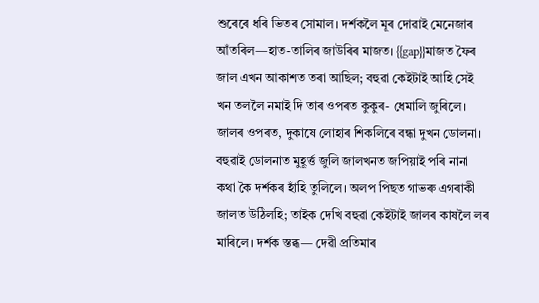শুৰেৰে ধৰি ভিতৰ সোমাল। দৰ্শকলৈ মূৰ দোৱাই মেনেজাৰ আঁতৰিল—হাত-তালিৰ জাউৰিৰ মাজত। {{gap}}মাজত ফৈৰ জাল এখন আকাশত তৰা আছিল; বহুৱা কেইটাই আহি সেই খন তললৈ নমাই দি তাৰ ওপৰত কুকুৰ- ধেমালি জুৰিলে। জালৰ ওপৰত, দুকাষে লোহাৰ শিকলিৰে বন্ধা দুখন ডোলনা। বহুৱাই ডোলনাত মুহূৰ্ত্ত জুলি জালখনত জপিয়াই পৰি নানা কথা কৈ দৰ্শকৰ হাঁহি তুলিলে। অলপ পিছত গাভৰু এগৰাকী জালত উঠিলহি; তাইক দেখি বহুৱা কেইটাই জালৰ কাষলৈ লৰ মাৰিলে। দৰ্শক স্তব্ধ— দেৱী প্ৰতিমাৰ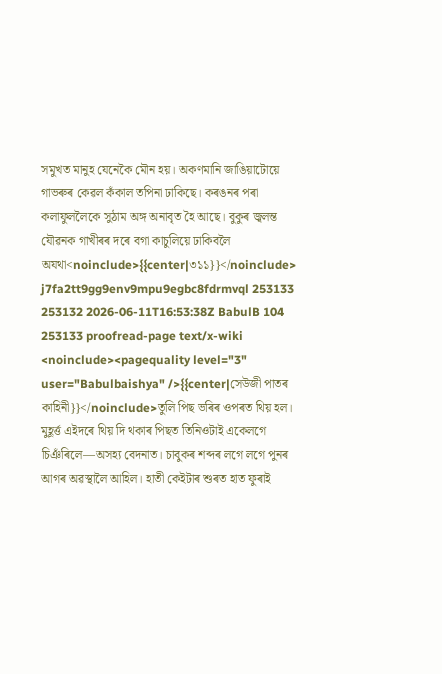সমুখত মানুহ যেনেকৈ মৌন হয়। অকণমানি জাঙিয়াটোয়ে গাভৰুৰ কেৱল কঁকাল তপিনা ঢাকিছে। কৰঙনৰ পৰা কলাফুললৈকে সুঠাম অঙ্গ অনাবৃত হৈ আছে। বুকুৰ জ্বলন্ত যৌৱনক গাখীৰৰ দৰে বগা কাচুলিয়ে ঢাকিবলৈ অযথা<noinclude>{{center|৩১১}}</noinclude> j7fa2tt9gg9env9mpu9egbc8fdrmvql 253133 253132 2026-06-11T16:53:38Z BabulB 104 253133 proofread-page text/x-wiki <noinclude><pagequality level="3" user="Babulbaishya" />{{center|সেউজী পাতৰ কাহিনী}}</noinclude>তুলি পিছ ভৰিৰ ওপৰত থিয় হল। মুহূৰ্ত্ত এইদৰে থিয় দি থকাৰ পিছত তিনিওটাই একেলগে চিঞঁৰিলে—অসহ্য বেদনাত। চাবুকৰ শব্দৰ লগে লগে পুনৰ আগৰ অৱস্থালৈ আহিল। হাতী কেইটাৰ শুৰত হাত ফুৰাই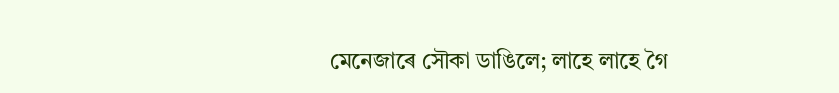মেনেজাৰে সৌকা ডাঙিলে; লাহে লাহে গৈ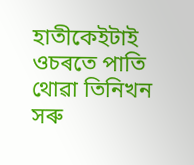হাতীকেইটাই ওচৰতে পাতি থোৱা তিনিখন সৰু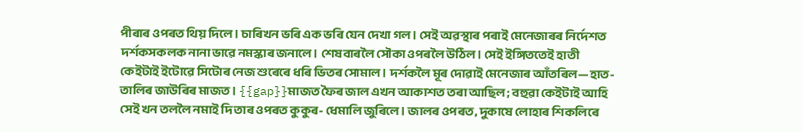পীৰাৰ ওপৰত থিয় দিলে। চাৰিখন ভৰি এক ভৰি যেন দেখা গল। সেই অৱস্থাৰ পৰাই মেনেজাৰৰ নিৰ্দেশত দৰ্শকসকলক নানা ভাৱে নমস্কাৰ জনালে। শেষবাৰলৈ সৌকা ওপৰলৈ উঠিল। সেই ইঙ্গিততেই হাতী কেইটাই ইটোৱে সিটোৰ নেজ শুৰেৰে ধৰি ভিতৰ সোমাল। দৰ্শকলৈ মূৰ দোৱাই মেনেজাৰ আঁতৰিল—হাত-তালিৰ জাউৰিৰ মাজত। {{gap}}মাজত ফৈৰ জাল এখন আকাশত তৰা আছিল; বহুৱা কেইটাই আহি সেই খন তললৈ নমাই দি তাৰ ওপৰত কুকুৰ- ধেমালি জুৰিলে। জালৰ ওপৰত, দুকাষে লোহাৰ শিকলিৰে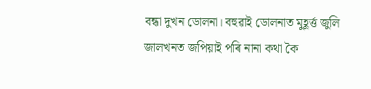বন্ধা দুখন ডোলনা। বহুৱাই ডোলনাত মুহূৰ্ত্ত জুলি জালখনত জপিয়াই পৰি নানা কথা কৈ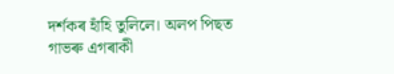দৰ্শকৰ হাঁহি তুলিলে। অলপ পিছত গাভৰু এগৰাকী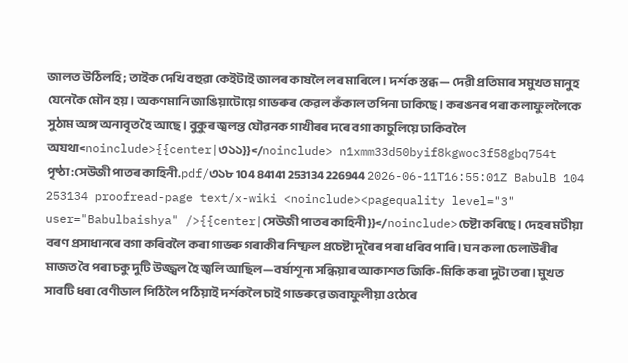জালত উঠিলহি; তাইক দেখি বহুৱা কেইটাই জালৰ কাষলৈ লৰ মাৰিলে। দৰ্শক স্তব্ধ— দেৱী প্ৰতিমাৰ সমুখত মানুহ যেনেকৈ মৌন হয়। অকণমানি জাঙিয়াটোয়ে গাভৰুৰ কেৱল কঁকাল তপিনা ঢাকিছে। কৰঙনৰ পৰা কলাফুললৈকে সুঠাম অঙ্গ অনাবৃত হৈ আছে। বুকুৰ জ্বলন্ত যৌৱনক গাখীৰৰ দৰে বগা কাচুলিয়ে ঢাকিবলৈ অযথা<noinclude>{{center|৩১১}}</noinclude> n1xmm33d50byif8kgwoc3f58gbq754t পৃষ্ঠা:সেউজী পাতৰ কাহিনী.pdf/৩১৮ 104 84141 253134 226944 2026-06-11T16:55:01Z BabulB 104 253134 proofread-page text/x-wiki <noinclude><pagequality level="3" user="Babulbaishya" />{{center|সেউজী পাতৰ কাহিনী}}</noinclude>চেষ্টা কৰিছে। দেহৰ মটীয়া বৰণ প্ৰসাধানৰে বগা কৰিবলৈ কৰা গাভৰু গৰাকীৰ নিষ্ফল প্ৰচেষ্টা দূৰৈৰ পৰা ধৰিব পাৰি। ঘন কলা চেলাউৰীৰ মাজত বৈ পৰা চকু দুটি উজ্জ্বল হৈ জ্বলি আছিল—বৰ্ষাশূন্য সন্ধিয়াৰ আকাশত জিকি-মিকি কৰা দুটা তৰা। মুখত সাবটি ধৰা বেণীডাল পিঠিলৈ পঠিয়াই দৰ্শকলৈ চাই গাভৰুৱে জবাফুলীয়া ওঠেৰে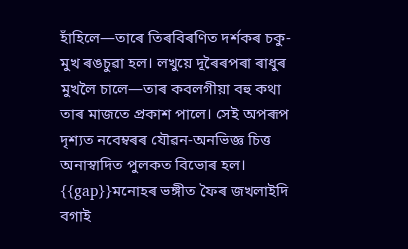হাঁহিলে—তাৰে তিৰবিৰণিত দৰ্শকৰ চকু-মুখ ৰঙচুৱা হল। লখুয়ে দূৰৈৰপৰা ৰাধুৰ মুখলৈ চালে—তাৰ কবলগীয়া বহু কথা তাৰ মাজতে প্ৰকাশ পালে। সেই অপৰূপ দৃশ্যত নবেম্বৰৰ যৌৱন-অনভিজ্ঞ চিত্ত অনাস্বাদিত পুলকত বিভোৰ হল। {{gap}}মনোহৰ ভঙ্গীত ফৈৰ জখলাইদি বগাই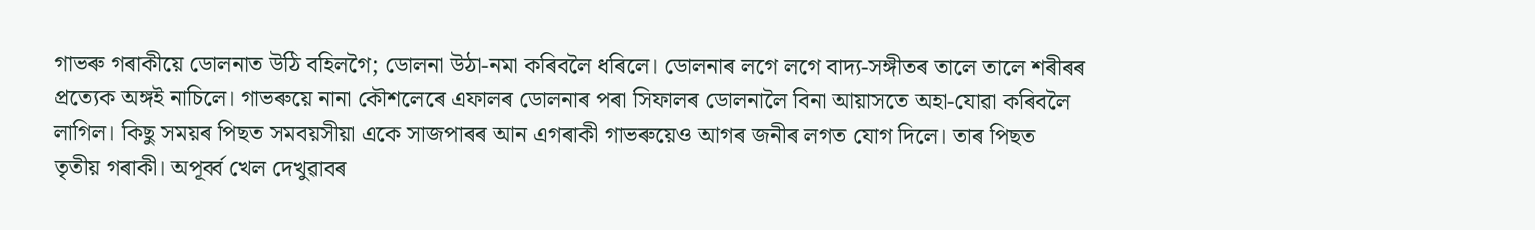গাভৰু গৰাকীয়ে ডোলনাত উঠি বহিলগৈ; ডোলনা উঠা-নমা কৰিবলৈ ধৰিলে। ডোলনাৰ লগে লগে বাদ্য-সঙ্গীতৰ তালে তালে শৰীৰৰ প্ৰত্যেক অঙ্গই নাচিলে। গাভৰুয়ে নানা কৌশলেৰে এফালৰ ডোলনাৰ পৰা সিফালৰ ডোলনালৈ বিনা আয়াসতে অহা-যোৱা কৰিবলৈ লাগিল। কিছু সময়ৰ পিছত সমবয়সীয়া একে সাজপাৰৰ আন এগৰাকী গাভৰুয়েও আগৰ জনীৰ লগত যোগ দিলে। তাৰ পিছত তৃতীয় গৰাকী। অপূৰ্ব্ব খেল দেখুৱাবৰ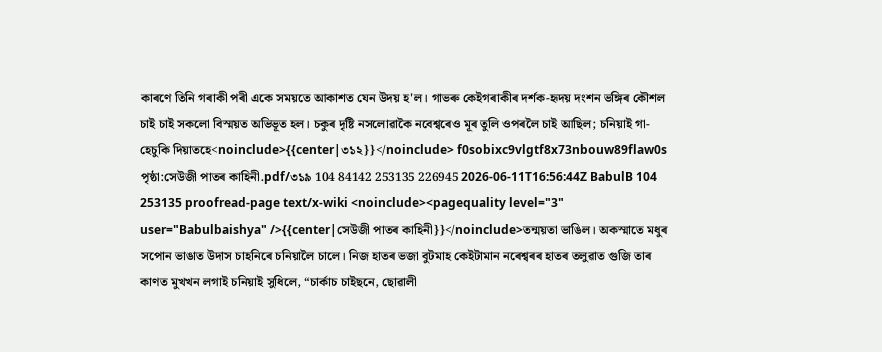কাৰণে তিনি গৰাকী পৰী একে সময়তে আকাশত যেন উদয় হ'ল। গাভৰু কেইগৰাকীৰ দৰ্শক-হৃদয় দংশন ভঙ্গিৰ কৌশল চাই চাই সকলো বিস্ময়ত অভিভূত হল। চকুৰ দৃষ্টি নসলোৱাকৈ নবেশ্বৰেও মূৰ তুলি ওপৰলৈ চাই আছিল; চনিয়াই গা-হেচুকি দিয়াতহে<noinclude>{{center|৩১২}}</noinclude> f0sobixc9vlgtf8x73nbouw89flaw0s পৃষ্ঠা:সেউজী পাতৰ কাহিনী.pdf/৩১৯ 104 84142 253135 226945 2026-06-11T16:56:44Z BabulB 104 253135 proofread-page text/x-wiki <noinclude><pagequality level="3" user="Babulbaishya" />{{center|সেউজী পাতৰ কাহিনী}}</noinclude>তন্ময়তা ভাঙিল। অকস্মাতে মধুৰ সপোন ভাঙাত উদাস চাহনিৰে চনিয়ালৈ চালে। নিজ হাতৰ ভজা বুটমাহ কেইটামান নৰেশ্বৰৰ হাতৰ তলুৱাত গুজি তাৰ কাণত মুখখন লগাই চনিয়াই সুধিলে, “চাৰ্কাচ চাইছনে, ছোৱালী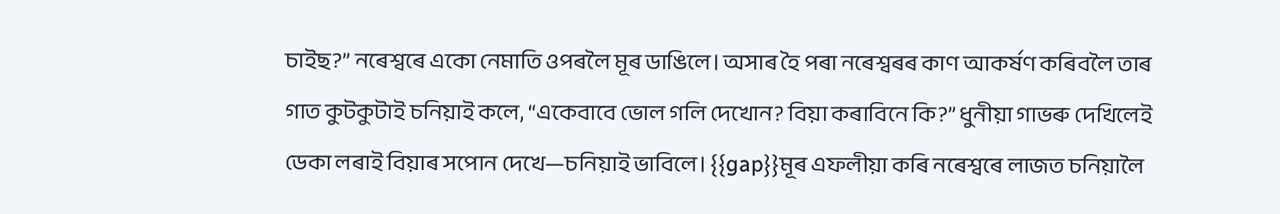চাইছ?” নৰেশ্বৰে একো নেমাতি ওপৰলৈ মূৰ ডাঙিলে। অসাৰ হৈ পৰা নৰেশ্বৰৰ কাণ আকৰ্ষণ কৰিবলৈ তাৰ গাত কুটকুটাই চনিয়াই কলে, “একেবাবে ভোল গলি দেখোন? বিয়া কৰাবিনে কি?” ধুনীয়া গাভৰু দেখিলেই ডেকা লৰাই বিয়াৰ সপোন দেখে—চনিয়াই ভাবিলে। {{gap}}মূৰ এফলীয়া কৰি নৰেশ্বৰে লাজত চনিয়ালৈ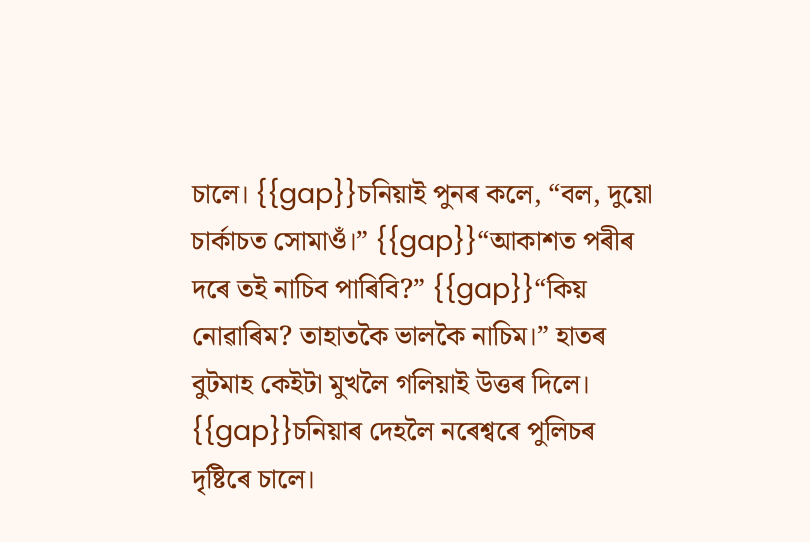চালে। {{gap}}চনিয়াই পুনৰ কলে, “বল, দুয়ো চাৰ্কাচত সোমাওঁ।” {{gap}}“আকাশত পৰীৰ দৰে তই নাচিব পাৰিবি?” {{gap}}“কিয় নোৱাৰিম? তাহাতকৈ ভালকৈ নাচিম।” হাতৰ বুটমাহ কেইটা মুখলৈ গলিয়াই উত্তৰ দিলে। {{gap}}চনিয়াৰ দেহলৈ নৰেশ্বৰে পুলিচৰ দৃষ্টিৰে চালে।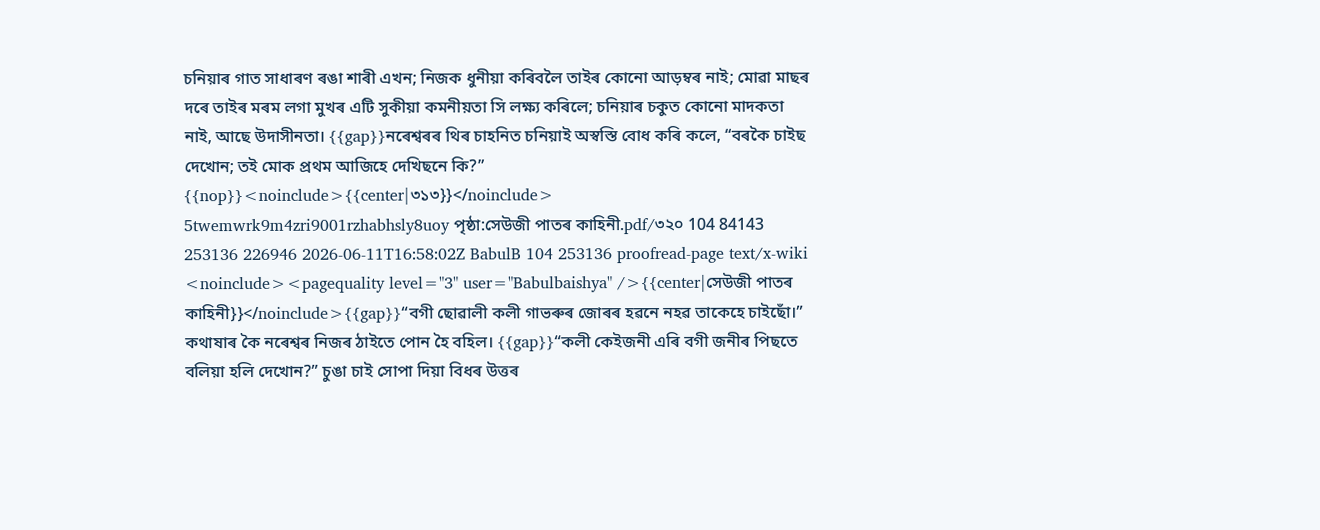চনিয়াৰ গাত সাধাৰণ ৰঙা শাৰী এখন; নিজক ধুনীয়া কৰিবলৈ তাইৰ কোনো আড়ম্বৰ নাই; মোৱা মাছৰ দৰে তাইৰ মৰম লগা মুখৰ এটি সুকীয়া কমনীয়তা সি লক্ষ্য কৰিলে; চনিয়াৰ চকুত কোনো মাদকতা নাই, আছে উদাসীনতা। {{gap}}নৰেশ্বৰৰ থিৰ চাহনিত চনিয়াই অস্বস্তি বোধ কৰি কলে, “বৰকৈ চাইছ দেখোন; তই মোক প্ৰথম আজিহে দেখিছনে কি?” {{nop}}<noinclude>{{center|৩১৩}}</noinclude> 5twemwrk9m4zri9001rzhabhsly8uoy পৃষ্ঠা:সেউজী পাতৰ কাহিনী.pdf/৩২০ 104 84143 253136 226946 2026-06-11T16:58:02Z BabulB 104 253136 proofread-page text/x-wiki <noinclude><pagequality level="3" user="Babulbaishya" />{{center|সেউজী পাতৰ কাহিনী}}</noinclude>{{gap}}“বগী ছোৱালী কলী গাভৰুৰ জোৰৰ হৱনে নহৱ তাকেহে চাইছোঁ।” কথাষাৰ কৈ নৰেশ্বৰ নিজৰ ঠাইতে পোন হৈ বহিল। {{gap}}“কলী কেইজনী এৰি বগী জনীৰ পিছতে বলিয়া হলি দেখোন?” চুঙা চাই সোপা দিয়া বিধৰ উত্তৰ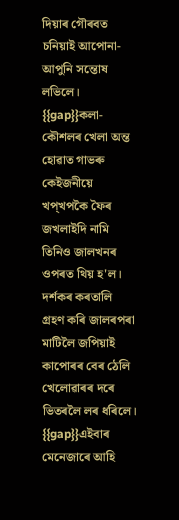দিয়াৰ গৌৰবত চনিয়াই আপোনা-আপুনি সন্তোষ লভিলে। {{gap}}কলা-কৌশলৰ খেলা অন্ত হোৱাত গাভৰু কেইজনীয়ে খপ্‌খপকৈ ফৈৰ জখলাইদি নামি তিনিও জালখনৰ ওপৰত থিয় হ'ল। দৰ্শকৰ কৰতালি গ্ৰহণ কৰি জালৰপৰা মাটিলৈ জপিয়াই কাপোৰৰ বেৰ ঠেলি খেলোৱাৰৰ দৰে ভিতৰলৈ লৰ ধৰিলে। {{gap}}এইবাৰ মেনেজাৰে আহি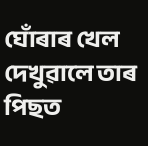ঘোঁৰাৰ খেল দেখুৱালে তাৰ পিছত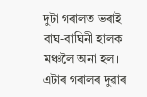দুটা গৰালত ভৰাই বাঘ-বাঘিনী হালক মঞ্চলৈ অনা হল। এটাৰ গৰালৰ দুৱাৰ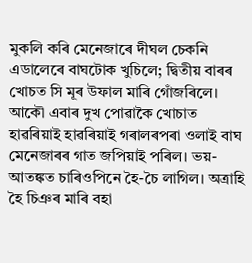মুকলি কৰি মেনেজাৰে দীঘল চেকনি এডালেৰে বাঘটোক খুচিলে; দ্বিতীয় বাৰৰ খোচত সি মূৰ উফাল মাৰি গোঁজৰিলে। আকৌ এবাৰ দুখ পোৱাকৈ খোচাত হাৱৰিয়াই হাৱৰিয়াই গৰালৰপৰা ওলাই বাঘ মেনেজাৰৰ গাত জপিয়াই পৰিল। ভয়-আতঙ্কত চাৰিওপিনে হৈ-চৈ লাগিল। অত্ৰাহি হৈ চিঞৰ মাৰি বহা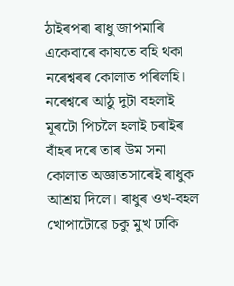ঠাইৰপৰা ৰাধু জাপমাৰি একেবাৰে কাষতে বহি থকা নৰেশ্বৰৰ কোলাত পৰিলহি। নৰেশ্বৰে আঠু দুটা বহলাই মূৰটো পিচলৈ হলাই চৰাইৰ বাঁহৰ দৰে তাৰ উম সনা কোলাত অজ্ঞাতসাৰেই ৰাধুক আশ্ৰয় দিলে। ৰাধুৰ ওখ-বহল খোপাটোৱে চকু মুখ ঢাকি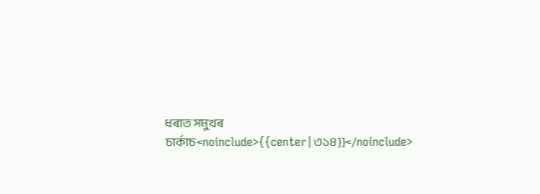ধৰাত সমুখৰ চাৰ্কাচ<noinclude>{{center|৩১৪}}</noinclude>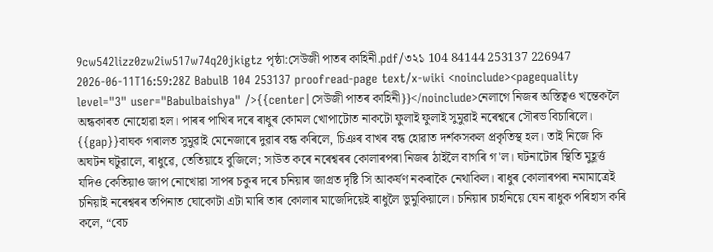9cw542lizz0zw2iw517w74q20jkigtz পৃষ্ঠা:সেউজী পাতৰ কাহিনী.pdf/৩২১ 104 84144 253137 226947 2026-06-11T16:59:28Z BabulB 104 253137 proofread-page text/x-wiki <noinclude><pagequality level="3" user="Babulbaishya" />{{center|সেউজী পাতৰ কাহিনী}}</noinclude>নেলাগে নিজৰ অস্তিত্বও খন্তেকলৈ অন্ধকাৰত নোহোৱা হল। পাৰৰ পাখিৰ দৰে ৰাধুৰ কোমল খোপাটোত নাকটো ফুলাই ফুলাই সুমুৱাই নৰেশ্বৰে সৌৰভ বিচাৰিলে। {{gap}}বাঘক গৰালত সুমুৱাই মেনেজাৰে দুৱাৰ বন্ধ কৰিলে, চিঞৰ বাখৰ বন্ধ হোৱাত দৰ্শকসকল প্ৰকৃতিস্থ হল। তাই নিজে কি অঘটন ঘটুৱালে, ৰাধুৱে, তেতিয়াহে বুজিলে; সাউত কৰে নৰেশ্বৰৰ কোলাৰপৰা নিজৰ ঠাইলৈ বাগৰি গ'ল। ঘটনাটোৰ স্থিতি মুহূৰ্ত্ত যদিও কেতিয়াও জাপ নোখোৱা সাপৰ চকুৰ দৰে চনিয়াৰ জাগ্ৰত দৃষ্টি সি আকৰ্ষণ নকৰাকৈ নেথাকিল। ৰাধুৰ কোলাৰপৰা নমামাত্ৰেই চনিয়াই নৰেশ্বৰৰ তপিনাত ঘোকোটা এটা মাৰি তাৰ কোলাৰ মাজেদিয়েই ৰাধুলৈ ভুমুকিয়ালে। চনিয়াৰ চাহনিয়ে যেন ৰাধুক পৰিহাস কৰি কলে, “বেচ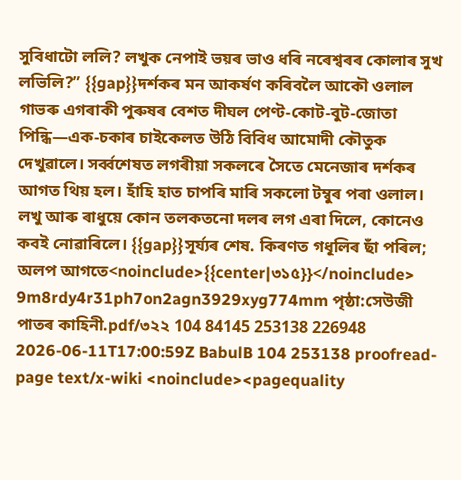সুবিধাটো ললি? লখুক নেপাই ভয়ৰ ভাও ধৰি নৰেশ্বৰৰ কোলাৰ সুখ লভিলি?” {{gap}}দৰ্শকৰ মন আকৰ্ষণ কৰিবলৈ আকৌ ওলাল গাভৰু এগৰাকী পুৰুষৰ বেশত দীঘল পেণ্ট-কোট-বুট-জোতা পিন্ধি—এক-চকাৰ চাইকেলত উঠি বিবিধ আমোদী কৌতুক দেখুৱালে। সৰ্ব্বশেষত লগৰীয়া সকলৰে সৈতে মেনেজাৰ দৰ্শকৰ আগত থিয় হল। হাঁহি হাত চাপৰি মাৰি সকলো টম্বুৰ পৰা ওলাল। লখু আৰু ৰাধুয়ে কোন তলকতনো দলৰ লগ এৰা দিলে, কোনেও কবই নোৱাৰিলে। {{gap}}সূৰ্য্যৰ শেষ. কিৰণত গধূলিৰ ছাঁ পৰিল; অলপ আগতে<noinclude>{{center|৩১৫}}</noinclude> 9m8rdy4r31ph7on2agn3929xyg774mm পৃষ্ঠা:সেউজী পাতৰ কাহিনী.pdf/৩২২ 104 84145 253138 226948 2026-06-11T17:00:59Z BabulB 104 253138 proofread-page text/x-wiki <noinclude><pagequality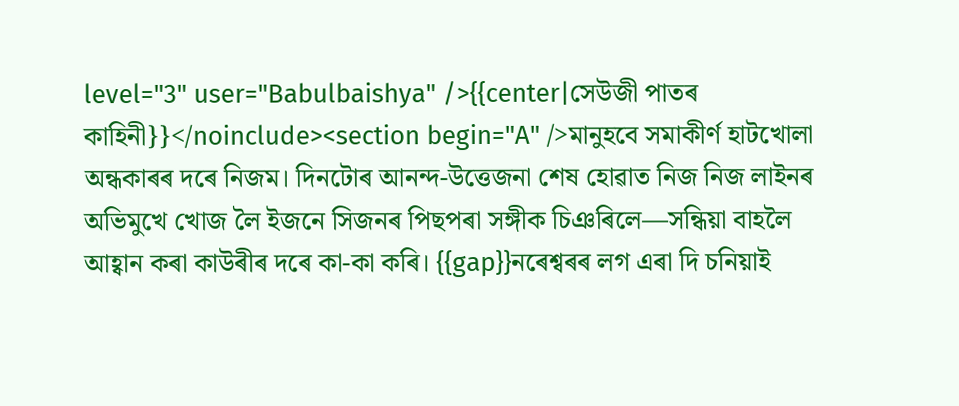level="3" user="Babulbaishya" />{{center|সেউজী পাতৰ কাহিনী}}</noinclude><section begin="A" />মানুহবে সমাকীৰ্ণ হাটখোলা অন্ধকাৰৰ দৰে নিজম। দিনটোৰ আনন্দ-উত্তেজনা শেষ হোৱাত নিজ নিজ লাইনৰ অভিমুখে খোজ লৈ ইজনে সিজনৰ পিছপৰা সঙ্গীক চিঞৰিলে—সন্ধিয়া বাহলৈ আহ্বান কৰা কাউৰীৰ দৰে কা-কা কৰি। {{gap}}নৰেশ্বৰৰ লগ এৰা দি চনিয়াই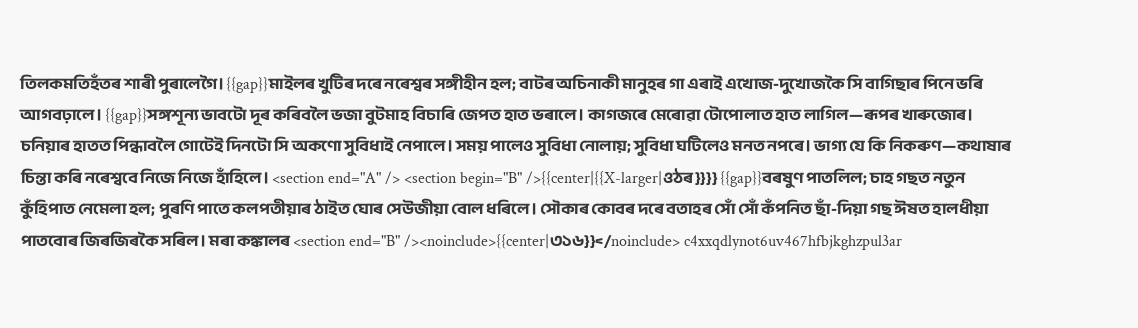তিলকমতিহঁতৰ শাৰী পুৰালেগৈ। {{gap}}মাইলৰ খুটিৰ দৰে নৰেশ্বৰ সঙ্গীহীন হল; বাটৰ অচিনাকী মানুহৰ গা এৰাই এখোজ-দুখোজকৈ সি বাগিছাৰ পিনে ভৰি আগবঢ়ালে। {{gap}}সঙ্গশূন্য ভাবটো দূৰ কৰিবলৈ ভজা বুটমাহ বিচাৰি জেপত হাত ভৰালে। কাগজৰে মেৰোৱা টোপোলাত হাত লাগিল—ৰূপৰ খাৰুজোৰ। চনিয়াৰ হাতত পিন্ধাবলৈ গোটেই দিনটো সি অকণো সুবিধাই নেপালে। সময় পালেও সুবিধা নোলায়; সুবিধা ঘটিলেও মনত নপৰে। ভাগ্য যে কি নিকৰুণ—কথাষাৰ চিন্তা কৰি নৰেশ্ববে নিজে নিজে হাঁহিলে। <section end="A" /> <section begin="B" />{{center|{{X-larger|ওঠৰ}}}} {{gap}}বৰষুণ পাতলিল; চাহ গছত নতুন কুঁহিপাত নেমেলা হল; পুৰণি পাতে কলপতীয়াৰ ঠাইত ঘোৰ সেউজীয়া বোল ধৰিলে। সৌকাৰ কোবৰ দৰে বতাহৰ সোঁ সোঁ কঁপনিত ছাঁ-দিয়া গছ ঈষত হালধীয়া পাতবোৰ জিৰজিৰকৈ সৰিল। মৰা কঙ্কালৰ <section end="B" /><noinclude>{{center|৩১৬}}</noinclude> c4xxqdlynot6uv467hfbjkghzpul3ar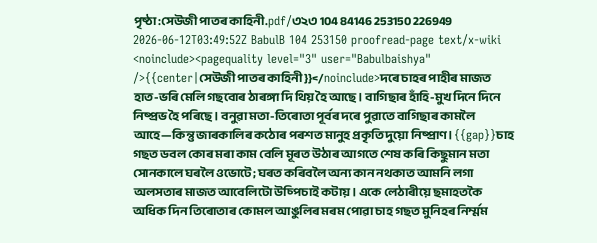পৃষ্ঠা:সেউজী পাতৰ কাহিনী.pdf/৩২৩ 104 84146 253150 226949 2026-06-12T03:49:52Z BabulB 104 253150 proofread-page text/x-wiki <noinclude><pagequality level="3" user="Babulbaishya" />{{center|সেউজী পাতৰ কাহিনী}}</noinclude>দৰে চাহৰ পাহীৰ মাজত হাত-ভৰি মেলি গছবোৰ ঠাৰঙ্গা দি থিয় হৈ আছে। বাগিছাৰ হাঁহি-মুখ দিনে দিনে নিষ্প্ৰভ হৈ পৰিছে। বনুৱা মতা-তিৰোতা পূৰ্বৰ দৰে পুৱাতে বাগিছাৰ কামলৈ আহে—কিন্তু জাৰকালিৰ কঠোৰ পৰশত মানুহ প্ৰকৃতি দুয়ো নিষ্প্ৰাণ। {{gap}}চাহ গছত ডবল কোৰ মৰা কাম বেলি মূৰত উঠাৰ আগতে শেষ কৰি কিছুমান মতা সোনকালে ঘৰলৈ ওভোটে; ঘৰত কৰিবলৈ অন্য কান নথকাত আমনি লগা অলসতাৰ মাজত আবেলিটো উচ্পিচাই কটায়। একে লেঠাৰীয়ে ছমাহতকৈ অধিক দিন তিৰোতাৰ কোমল আঙুলিৰ মৰম পোৱা চাহ গছত মুনিহৰ নিৰ্ম্মম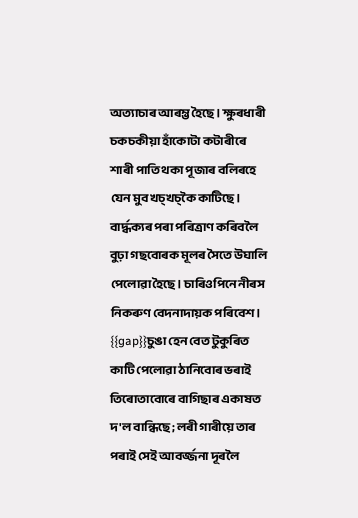অত্যাচাৰ আৰম্ভ হৈছে। ক্ষুৰধাৰী চকচকীয়া হাঁকোটা কটাৰীৰে শাৰী পাতি থকা পূজাৰ বলিৰহে যেন মুব খচ্‌খচ্‌কৈ কাটিছে। বাৰ্দ্ধক্যৰ পৰা পৰিত্ৰাণ কৰিবলৈ বুঢ়া গছবোৰক মূলৰ সৈতে উঘালি পেলোৱা হৈছে। চাৰিওপিনে নীৰস নিকৰুণ বেদনাদায়ক পৰিবেশ। {{gap}}চুঙা হেন বেত টুকুৰিত কাটি পেলোৱা ঠানিবোৰ ভৰাই তিৰোতাবোৰে বাগিছাৰ একাষত দ'ল বান্ধিছে; লৰী গাৰীয়ে তাৰ পৰাই সেই আবৰ্জ্জনা দূৰলৈ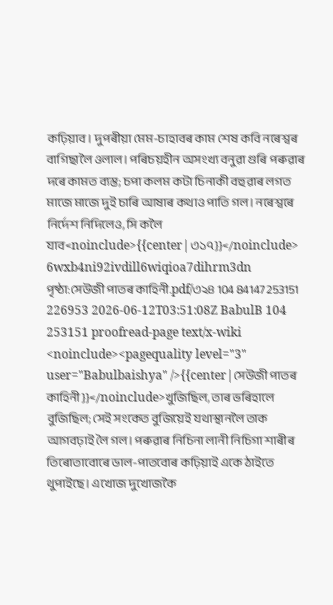কঢ়িয়াব। দুপৰীয়া মেম-চাহাবৰ কাম শেষ কবি নৰেশ্বৰ বাগিছালৈ ওলাল। পৰিচয়হীন অসংখ্য বনুৱা গুৰি পৰুৱাৰ দৰে কামত ব্যস্ত; চপা কলম কটা চিনাকী বহুৱাৰ লগত মাজে মাজে দুই চাৰি আষাৰ কথাও পাতি গল। নৰেশ্বৰে নিৰ্দেশ নিদিলেও, সি কলৈ যাব<noinclude>{{center|৩১৭}}</noinclude> 6wxb4ni92ivdill6wiqioa7dihrm3dn পৃষ্ঠা:সেউজী পাতৰ কাহিনী.pdf/৩২৪ 104 84147 253151 226953 2026-06-12T03:51:08Z BabulB 104 253151 proofread-page text/x-wiki <noinclude><pagequality level="3" user="Babulbaishya" />{{center|সেউজী পাতৰ কাহিনী}}</noinclude>খুজিছিল, তাৰ ভৰিহালে বুজিছিল; সেই সংকেত বুজিয়েই যথাস্থানলৈ তাক আগবঢ়াই লৈ গল। পৰুৱাৰ নিচিনা লানী নিচিগা শাৰীৰ তিৰোতাবোৰে ডাল-পাতবোৰ কঢ়িয়াই একে ঠাইতে থুপাইছে। এখোজ দুখোজকৈ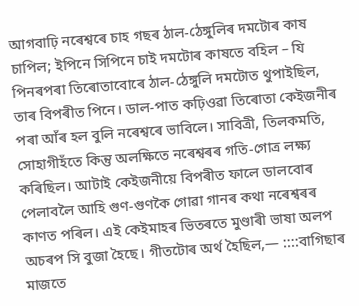আগবাঢ়ি নৰেশ্বৰে চাহ গছৰ ঠাল-ঠেঙ্গুলিৰ দমটোৰ কাষ চাপিল; ইপিনে সিপিনে চাই দমটোৰ কাষতে বহিল – যি পিনৰপৰা তিৰোতাবোৰে ঠাল-ঠেঙ্গুলি দমটোত থুপাইছিল, তাৰ বিপৰীত পিনে। ডাল-পাত কঢ়িওৱা তিৰোতা কেইজনীৰ পৰা আঁৰ হল বুলি নৰেশ্বৰে ভাবিলে। সাবিত্ৰী, তিলকমতি, সোহাগীহঁতে কিন্তু অলক্ষিতে নৰেশ্বৰৰ গতি-গোত্ৰ লক্ষ্য কৰিছিল। আটাই কেইজনীয়ে বিপৰীত ফালে ডালবোৰ পেলাবলৈ আহি গুণ-গুণকৈ গোৱা গানৰ কথা নৰেশ্বৰৰ কাণত পৰিল। এই কেইমাহৰ ভিতৰতে মুণ্ডাৰী ভাষা অলপ অচৰপ সি বুজা হৈছে। গীতটোৰ অৰ্থ হৈছিল,— ::::বাগিছাৰ মাজতে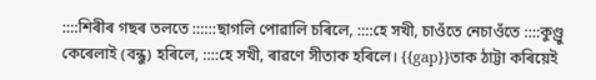::::শিৰীৰ গছৰ তলতে ::::::ছাগলি পোৱালি চৰিলে, ::::হে সখী, চাওঁতে নেচাওঁতে ::::কুণ্ড্ৰু কেৰেলাই (বন্ধু) হৰিলে, ::::হে সখী, ৰাৱণে সীতাক হৰিলে। {{gap}}তাক ঠাট্টা কৰিয়েই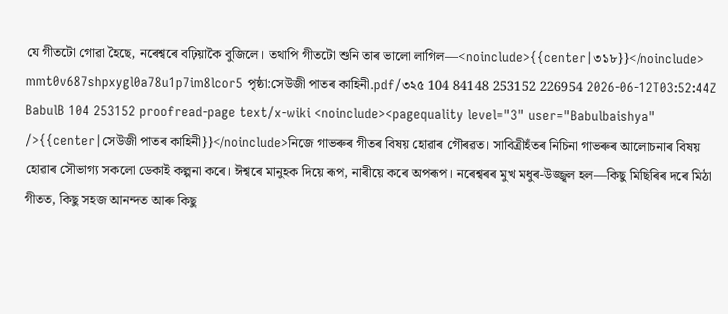যে গীতটো গোৱা হৈছে, নৰেশ্বৰে বঢ়িয়াকৈ বুজিলে। তথাপি গীতটো শুনি তাৰ ভালো লাগিল—<noinclude>{{center|৩১৮}}</noinclude> mmt0v687shpxygl0a78u1p7im8lcor5 পৃষ্ঠা:সেউজী পাতৰ কাহিনী.pdf/৩২৫ 104 84148 253152 226954 2026-06-12T03:52:44Z BabulB 104 253152 proofread-page text/x-wiki <noinclude><pagequality level="3" user="Babulbaishya" />{{center|সেউজী পাতৰ কাহিনী}}</noinclude>নিজে গাভৰুৰ গীতৰ বিষয় হোৱাৰ গৌৰৱত। সাবিত্ৰীহঁতৰ নিচিনা গাভৰুৰ আলোচনাৰ বিষয় হোৱাৰ সৌভাগ্য সকলো ডেকাই কল্পনা কৰে। ঈশ্বৰে মানুহক দিয়ে ৰূপ, নাৰীয়ে কৰে অপৰূপ। নৰেশ্বৰৰ মুখ মধুৰ-উজ্জ্বল হল—কিছু মিছিৰিৰ দৰে মিঠা গীতত, কিছু সহজ আনন্দত আৰু কিছু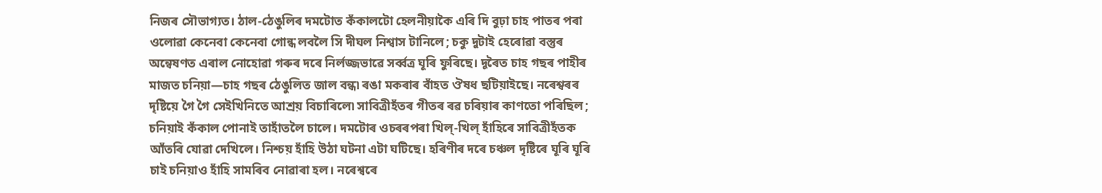নিজৰ সৌভাগ্যত। ঠাল-ঠেঙুলিৰ দমটোত কঁকালটো হেলনীয়াকৈ এৰি দি বুঢ়া চাহ পাতৰ পৰা ওলোৱা কেনেবা কেনেবা গোন্ধ লবলৈ সি দীঘল নিশ্বাস টানিলে; চকু দুটাই হেৰোৱা বস্তুৰ অন্বেষণত এৰাল নোহোৱা গৰুৰ দৰে নিৰ্লজ্জভাৱে সৰ্ব্বত্ৰ ঘূৰি ফুৰিছে। দূৰৈত চাহ গছৰ পাহীৰ মাজত চনিয়া—চাহ গছৰ ঠেঙুলিত জাল বন্ধ৷ ৰঙা মকৰাৰ বাঁহত ঔষধ ছটিয়াইছে। নৰেশ্বৰৰ দৃষ্টিয়ে গৈ গৈ সেইখিনিতে আশ্ৰয় বিচাৰিলে৷ সাবিত্ৰীহঁতৰ গীতৰ ৰৱ চৰিয়াৰ কাণতো পৰিছিল; চনিয়াই কঁকাল পোনাই তাহাঁতলৈ চালে। দমটোৰ ওচৰৰপৰা খিল্‌-খিল্‌ হাঁহিৰে সাবিত্ৰীহঁতক আঁতৰি যোৱা দেখিলে। নিশ্চয় হাঁহি উঠা ঘটনা এটা ঘটিছে। হৰিণীৰ দৰে চঞ্চল দৃষ্টিৰে ঘূৰি ঘূৰি চাই চনিয়াও হাঁহি সামৰিব নোৱাৰা হল। নৰেশ্বৰে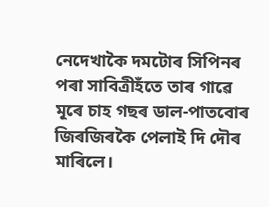নেদেখাকৈ দমটোৰ সিপিনৰ পৰা সাবিত্ৰীহঁতে তাৰ গাৱে মূৰে চাহ গছৰ ডাল-পাতবোৰ জিৰজিৰকৈ পেলাই দি দৌৰ মাৰিলে।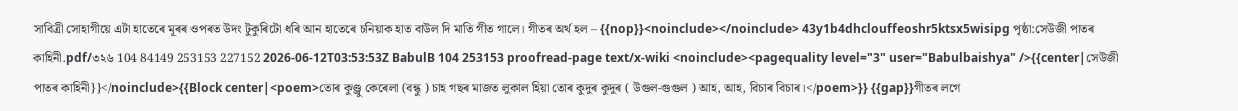সাবিত্ৰী সোহাগীয়ে এটা হাতেৰে মূৰৰ ওপৰত উদং টুকুৰিটো ধৰি আন হাতেৰে চনিয়াক হাত বাউল দি মাতি গীত গালে। গীতৰ অৰ্থ হল – {{nop}}<noinclude></noinclude> 43y1b4dhclouffeoshr5ktsx5wisipg পৃষ্ঠা:সেউজী পাতৰ কাহিনী.pdf/৩২৬ 104 84149 253153 227152 2026-06-12T03:53:53Z BabulB 104 253153 proofread-page text/x-wiki <noinclude><pagequality level="3" user="Babulbaishya" />{{center|সেউজী পাতৰ কাহিনী}}</noinclude>{{Block center|<poem>তোৰ কুণ্ড্ৰু কেৰেলা (বন্ধু ) চাহ গছৰ মাজত লুকাল হিয়া তোৰ কুদুৰ কুদুৰ ( উগুল-গুগুল ) আহ, আহ, বিচাৰ বিচাৰ।</poem>}} {{gap}}গীতৰ লগে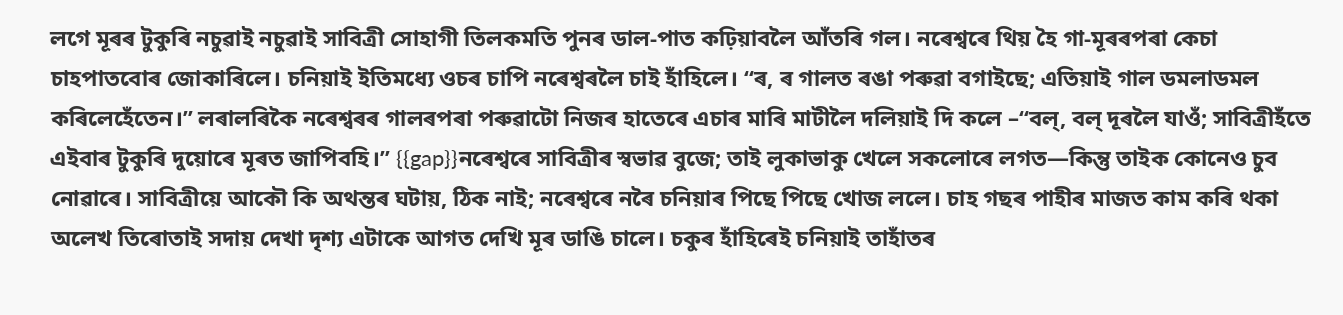লগে মূৰৰ টুকুৰি নচুৱাই নচুৱাই সাবিত্ৰী সোহাগী তিলকমতি পুনৰ ডাল-পাত কঢ়িয়াবলৈ আঁতৰি গল। নৰেশ্বৰে থিয় হৈ গা-মূৰৰপৰা কেচা চাহপাতবোৰ জোকাৰিলে। চনিয়াই ইতিমধ্যে ওচৰ চাপি নৰেশ্বৰলৈ চাই হাঁহিলে। “ৰ, ৰ গালত ৰঙা পৰুৱা বগাইছে; এতিয়াই গাল ডমলাডমল কৰিলেহেঁতেন।” লৰালৰিকৈ নৰেশ্বৰৰ গালৰপৰা পৰুৱাটো নিজৰ হাতেৰে এচাৰ মাৰি মাটীলৈ দলিয়াই দি কলে –“বল্, বল্‌ দূৰলৈ যাওঁ; সাবিত্ৰীহঁতে এইবাৰ টুকুৰি দুয়োৰে মূৰত জাপিবহি।” {{gap}}নৰেশ্বৰে সাবিত্ৰীৰ স্বভাৱ বুজে; তাই লুকাভাকু খেলে সকলোৰে লগত—কিন্তু তাইক কোনেও চুব নোৱাৰে। সাবিত্ৰীয়ে আকৌ কি অথন্তৰ ঘটায়, ঠিক নাই; নৰেশ্বৰে নৰৈ চনিয়াৰ পিছে পিছে খোজ ললে। চাহ গছৰ পাহীৰ মাজত কাম কৰি থকা অলেখ তিৰোতাই সদায় দেখা দৃশ্য এটাকে আগত দেখি মূৰ ডাঙি চালে। চকুৰ হাঁহিৰেই চনিয়াই তাহাঁতৰ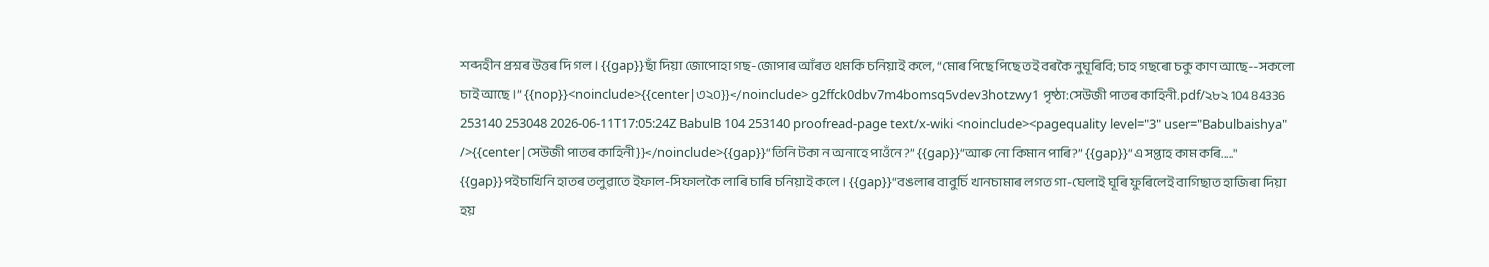শব্দহীন প্ৰশ্নৰ উত্তৰ দি গল। {{gap}}ছাঁ দিয়া জোপোহা গছ-জোপাৰ আঁৰত থমকি চনিয়াই কলে, “মোৰ পিছে পিছে তই বৰকৈ নুঘূৰিবি; চাহ গছৰো চকু কাণ আছে--সকলো চাই আছে।” {{nop}}<noinclude>{{center|৩২০}}</noinclude> g2ffck0dbv7m4bomsq5vdev3hotzwy1 পৃষ্ঠা:সেউজী পাতৰ কাহিনী.pdf/২৮২ 104 84336 253140 253048 2026-06-11T17:05:24Z BabulB 104 253140 proofread-page text/x-wiki <noinclude><pagequality level="3" user="Babulbaishya" />{{center|সেউজী পাতৰ কাহিনী}}</noinclude>{{gap}}“তিনি টকা ন অনাহে পাওঁনে?” {{gap}}“আৰু নো কিমান পাৰি?” {{gap}}“এ সপ্তাহ কাম কৰি....." {{gap}}পইচাখিনি হাতৰ তলুৱাতে ইফাল-সিফালকৈ লাৰি চাৰি চনিয়াই কলে । {{gap}}“বঙলাৰ বাবুর্চি খানচামাৰ লগত গা-ঘেলাই ঘূৰি ফুৰিলেই বাগিছাত হাজিৰা দিয়া হয়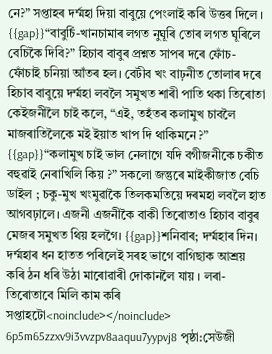নে?” সপ্তাহৰ দৰ্ম্মহা দিয়া বাবুয়ে পেংলাই কৰি উত্তৰ দিলে । {{gap}}“বাবুর্চি-খানচামাৰ লগত নুঘূৰি তোৰ লগত ঘূৰিলে বেচিকৈ দিবি?” হিচাব বাবুৰ প্ৰশ্নত সাপৰ দৰে ফোঁচ-ফোঁচাই চনিয়া আঁতৰ হল। বেটীব খং বাঢ়নীত তোলাৰ দৰে হিচাব বাবুয়ে দৰ্ম্মহা লবলৈ সমুখত শাৰী পাতি থকা তিৰোতা কেইজনীলৈ চাই কলে, “এই, তহঁতৰ কলামুখ চাবলৈ মাজৰাতিলৈকে ম‍ই ইয়াত খাপ দি থাকিমনে ?” {{gap}}“কলামুখ চাই ভাল নেলাগে যদি বগীজনীকে চকীত বহুৱাই নেৰাখিলি কিয় ?” সকলো জন্তুৰে মাইকীজাত বেচি ডাইল ; চকু-মুখ খংমুৱাকৈ তিলকমতিয়ে দৰমহা লবলৈ হাত আগবঢ়ালে। এজনী এজনীকৈ বাকী তিৰোতাও হিচাব বাবুৰ মেজৰ সমুখত থিয় হলগৈ। {{gap}}শনিবাৰ; দৰ্ম্মহাৰ দিন। দৰ্ম্মহাৰ ধন হাতত পৰিলেই সৰহ ভাগে বাগিছাক আশ্ৰয় কৰি ঠন ধৰি উঠা মাৰোৱাৰী দোকানলৈ যায় । লৰা-তিৰোতাবে মিলি কাম কৰি সপ্তাহটো<noinclude></noinclude> 6p5m65zzxv9i3vvzpv8aaquu7yypvj8 পৃষ্ঠা:সেউজী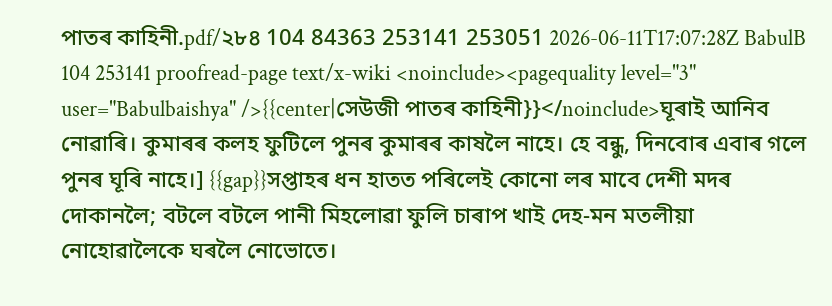পাতৰ কাহিনী.pdf/২৮৪ 104 84363 253141 253051 2026-06-11T17:07:28Z BabulB 104 253141 proofread-page text/x-wiki <noinclude><pagequality level="3" user="Babulbaishya" />{{center|সেউজী পাতৰ কাহিনী}}</noinclude>ঘূৰাই আনিব নোৱাৰি। কুমাৰৰ কলহ ফুটিলে পুনৰ কুমাৰৰ কাষলৈ নাহে। হে বন্ধু, দিনবোৰ এবাৰ গলে পুনৰ ঘূৰি নাহে।] {{gap}}সপ্তাহৰ ধন হাতত পৰিলেই কোনো লৰ মাবে দেশী মদৰ দোকানলৈ; বটলে বটলে পানী মিহলোৱা ফুলি চাৰাপ খাই দেহ-মন মতলীয়া নোহোৱালৈকে ঘৰলৈ নোভোতে।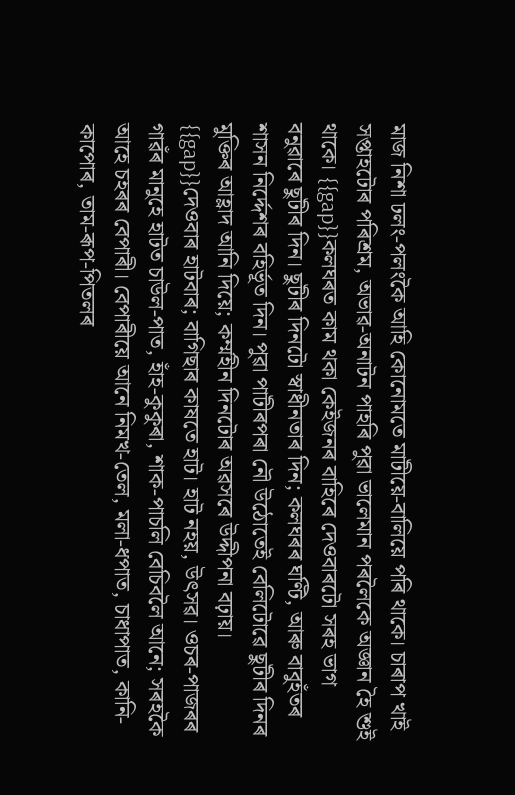মাজ নিশা ঢলং-পলংকৈ আহি কোনোমতে মাটীয়ে-বালিয়ে পৰি থাকে। চাৰাপ খাই সপ্তাহটোৰ পৰিশ্ৰম, অভাৱ-অনাটন পাহৰি পুৱা ভালেমান পৰলৈকে অজ্ঞান হৈ শুই থাকে। {{gap}}কলঘৰত কাম থকা কেইজনৰ বাহিৰে দেওবাৰটো সৰহ ভাগ বনুৱাৰে ছুটীৰ দিন। ছুটীৰ দিনটো স্বাধীনতাৰ দিন; কলঘৰৰ ঘণ্টি, আৰু বাবুহঁতৰ শাসন নিৰ্দ্দেশৰ বহিৰ্ভূত দিন। পুৱা পাটীৰপৰা নৌ উঠোতেই বেলিটোৱে ছুটীৰ দিনৰ মুক্তিৰ আহ্লাদ আনি দিয়ে; কৰ্ম্মহীন দিনটোৰ অৱসৰে উদ্দীপনা বঢ়ায়। {{gap}}দেওবাৰ হাটবাৰ; বাগিছাৰ কাষতে হাট। হাট নহয়, উৎসৱ। ওচৰ-পাজৰৰ গাৱঁৰ মানুহে হাটত চাউল-পাত, হাঁহ-কুকুৰা, শাক-পাচলি বেচিবলৈ আনে; সৰহকৈ আহে চহৰৰ বেপাৰী। বেপাৰীয়ে আনে নিমখ-তেল, মলা-ধপাত, চাধাপাত, কানি-কাপোৰ, তাম-ৰূপ-পিতলৰ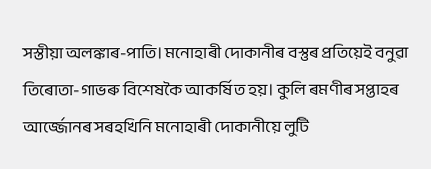সস্তীয়া অলঙ্কাৰ-পাতি। মনোহাৰী দোকানীৰ বস্তুৰ প্ৰতিয়েই বনুৱা তিৰোতা-গাভৰু বিশেষকৈ আকৰ্ষিত হয়। কুলি ৰমণীৰ সপ্তাহৰ আৰ্জ্জোনৰ সৰহখিনি মনোহাৰী দোকানীয়ে লুটি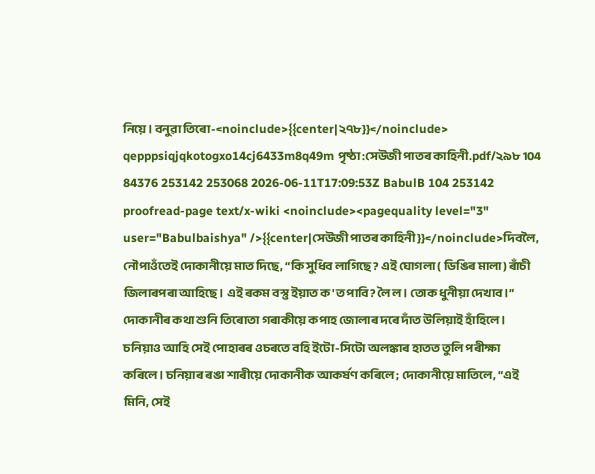নিয়ে। বনুৱা তিৰো-<noinclude>{{center|২৭৮}}</noinclude> qepppsiqjqkotogxo14cj6433m8q49m পৃষ্ঠা:সেউজী পাতৰ কাহিনী.pdf/২৯৮ 104 84376 253142 253068 2026-06-11T17:09:53Z BabulB 104 253142 proofread-page text/x-wiki <noinclude><pagequality level="3" user="Babulbaishya" />{{center|সেউজী পাতৰ কাহিনী}}</noinclude>দিবলৈ, নৌপাওঁতেই দোকানীয়ে মাত দিছে, “কি সুধিব লাগিছে? এই ঘোগলা ( ডিঙিৰ মালা) ৰাঁচী জিলাৰপৰা আহিছে। এই ৰকম বস্তু ইয়াত ক'ত পাবি? লৈ ল। তোক ধুনীয়া দেখাব।” দোকানীৰ কথা শুনি তিৰোতা গৰাকীয়ে কপাহ জোলাৰ দৰে দাঁত উলিয়াই হাঁহিলে। চনিয়াও আহি সেই পোহাৰৰ ওচৰতে বহি ইটো-সিটো অলঙ্কাৰ হাতত তুলি পৰীক্ষা কৰিলে। চনিয়াৰ ৰঙা শাৰীয়ে দোকানীক আকৰ্ষণ কৰিলে; দোকানীয়ে মাতিলে, “এই মিনি, সেই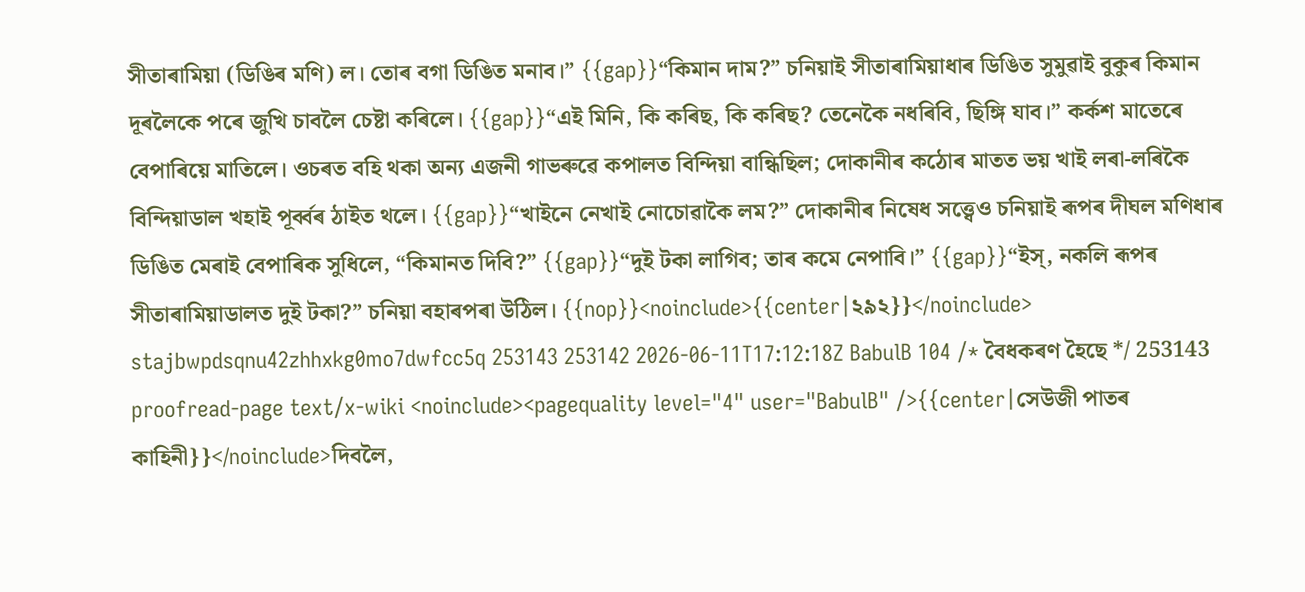সীতাৰামিয়া (ডিঙিৰ মণি) ল। তোৰ বগা ডিঙিত মনাব।” {{gap}}“কিমান দাম?” চনিয়াই সীতাৰামিয়াধাৰ ডিঙিত সুমুৱাই বুকুৰ কিমান দূৰলৈকে পৰে জুখি চাবলৈ চেষ্টা কৰিলে। {{gap}}“এই মিনি, কি কৰিছ, কি কৰিছ? তেনেকৈ নধৰিবি, ছিঙ্গি যাব।” কৰ্কশ মাতেৰে বেপাৰিয়ে মাতিলে। ওচৰত বহি থকা অন্য এজনী গাভৰুৱে কপালত বিন্দিয়া বান্ধিছিল; দোকানীৰ কঠোৰ মাতত ভয় খাই লৰা-লৰিকৈ বিন্দিয়াডাল খহাই পূৰ্ব্বৰ ঠাইত থলে। {{gap}}“খাইনে নেখাই নোচোৱাকৈ লম?” দোকানীৰ নিষেধ সত্ত্বেও চনিয়াই ৰূপৰ দীঘল মণিধাৰ ডিঙিত মেৰাই বেপাৰিক সুধিলে, “কিমানত দিবি?” {{gap}}“দুই টকা লাগিব; তাৰ কমে নেপাবি।” {{gap}}“ইস্, নকলি ৰূপৰ সীতাৰামিয়াডালত দুই টকা?” চনিয়া বহাৰপৰা উঠিল। {{nop}}<noinclude>{{center|২৯২}}</noinclude> stajbwpdsqnu42zhhxkg0mo7dwfcc5q 253143 253142 2026-06-11T17:12:18Z BabulB 104 /* বৈধকৰণ হৈছে */ 253143 proofread-page text/x-wiki <noinclude><pagequality level="4" user="BabulB" />{{center|সেউজী পাতৰ কাহিনী}}</noinclude>দিবলৈ,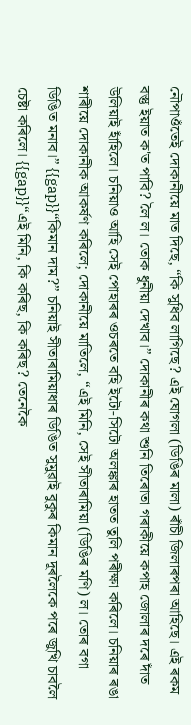নৌপাওঁতেই দোকানীয়ে মাত দিছে, “কি সুধিব লাগিছে? এই ঘোগলা (ডিঙিৰ মালা) ৰাঁচী জিলাৰপৰা আহিছে। এই ৰকম বস্তু ইয়াত ক'ত পাবি? লৈ ল। তোক ধুনীয়া দেখাব।” দোকানীৰ কথা শুনি তিৰোতা গৰাকীয়ে কপাহ জোলাৰ দৰে দাঁত উলিয়াই হাঁহিলে। চনিয়াও আহি সেই পোহাৰৰ ওচৰতে বহি ইটো-সিটো অলঙ্কাৰ হাতত তুলি পৰীক্ষা কৰিলে। চনিয়াৰ ৰঙা শাৰীয়ে দোকানীক আকৰ্ষণ কৰিলে; দোকানীয়ে মাতিলে, “এই মিনি, সেই সীতাৰামিয়া (ডিঙিৰ মণি) ল। তোৰ বগা ডিঙিত মনাব।” {{gap}}“কিমান দাম?” চনিয়াই সীতাৰামিয়াধাৰ ডিঙিত সুমুৱাই বুকুৰ কিমান দূৰলৈকে পৰে জুখি চাবলৈ চেষ্টা কৰিলে। {{gap}}“এই মিনি, কি কৰিছ, কি কৰিছ? তেনেকৈ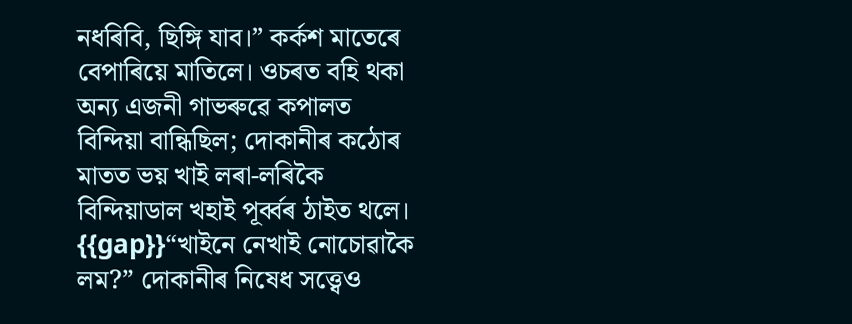নধৰিবি, ছিঙ্গি যাব।” কৰ্কশ মাতেৰে বেপাৰিয়ে মাতিলে। ওচৰত বহি থকা অন্য এজনী গাভৰুৱে কপালত বিন্দিয়া বান্ধিছিল; দোকানীৰ কঠোৰ মাতত ভয় খাই লৰা-লৰিকৈ বিন্দিয়াডাল খহাই পূৰ্ব্বৰ ঠাইত থলে। {{gap}}“খাইনে নেখাই নোচোৱাকৈ লম?” দোকানীৰ নিষেধ সত্ত্বেও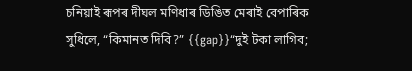চনিয়াই ৰূপৰ দীঘল মণিধাৰ ডিঙিত মেৰাই বেপাৰিক সুধিলে, “কিমানত দিবি?” {{gap}}“দুই টকা লাগিব;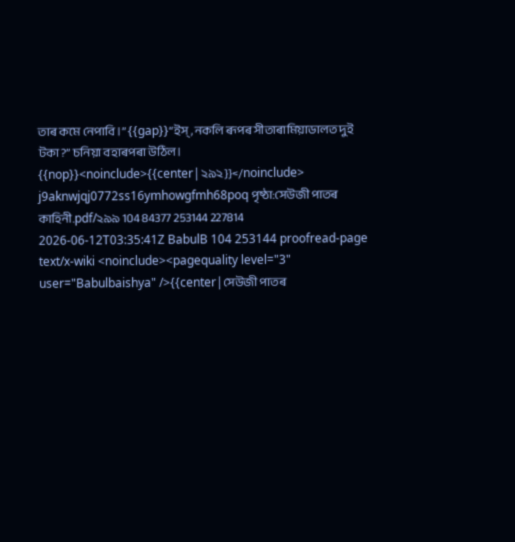তাৰ কমে নেপাবি।” {{gap}}“ইস্, নকলি ৰূপৰ সীতাৰামিয়াডালত দুই টকা?” চনিয়া বহাৰপৰা উঠিল। {{nop}}<noinclude>{{center|২৯২}}</noinclude> j9aknwjqj0772ss16ymhowgfmh68poq পৃষ্ঠা:সেউজী পাতৰ কাহিনী.pdf/২৯৯ 104 84377 253144 227814 2026-06-12T03:35:41Z BabulB 104 253144 proofread-page text/x-wiki <noinclude><pagequality level="3" user="Babulbaishya" />{{center|সেউজী পাতৰ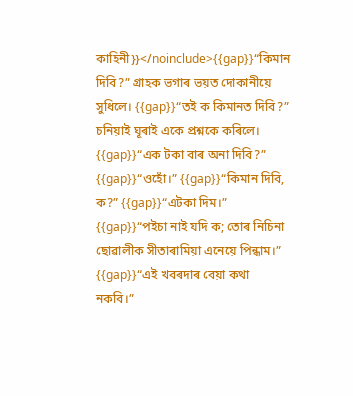কাহিনী}}</noinclude>{{gap}}“কিমান দিবি?” গ্ৰাহক ভগাৰ ভয়ত দোকানীয়ে সুধিলে। {{gap}}“তই ক কিমানত দিবি?” চনিয়াই ঘূৰাই একে প্ৰশ্নকে কৰিলে। {{gap}}“এক টকা বাৰ অনা দিবি?” {{gap}}“ওহোঁ।” {{gap}}“কিমান দিবি, ক?” {{gap}}“এটকা দিম।” {{gap}}“পইচা নাই যদি ক; তোৰ নিচিনা ছোৱালীক সীতাৰামিয়া এনেয়ে পিন্ধাম।” {{gap}}“এই খবৰদাৰ বেয়া কথা নকবি।”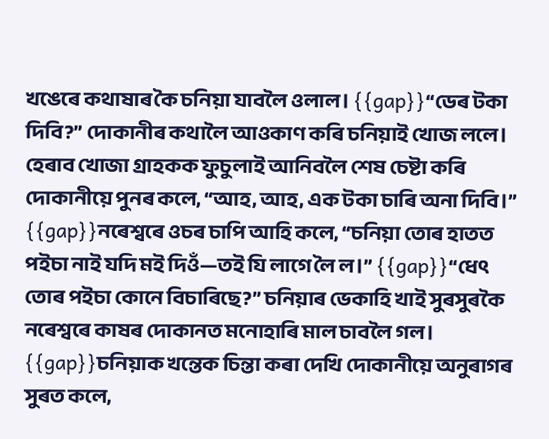খঙেৰে কথাষাৰ কৈ চনিয়া যাবলৈ ওলাল। {{gap}}“ডেৰ টকা দিবি?” দোকানীৰ কথালৈ আওকাণ কৰি চনিয়াই খোজ ললে। হেৰাব খোজা গ্ৰাহকক ফুচুলাই আনিবলৈ শেষ চেষ্টা কৰি দোকানীয়ে পুনৰ কলে, “আহ, আহ, এক টকা চাৰি অনা দিবি।” {{gap}}নৰেশ্বৰে ওচৰ চাপি আহি কলে, “চনিয়া তোৰ হাতত পইচা নাই যদি মই দিওঁ—তই যি লাগে লৈ ল।” {{gap}}“ধেৎ তোৰ পইচা কোনে বিচাৰিছে?” চনিয়াৰ ভেকাহি খাই সুৰসুৰকৈ নৰেশ্বৰে কাষৰ দোকানত মনোহাৰি মাল চাবলৈ গল। {{gap}}চনিয়াক খন্তেক চিন্তা কৰা দেখি দোকানীয়ে অনুৰাগৰ সুৰত কলে,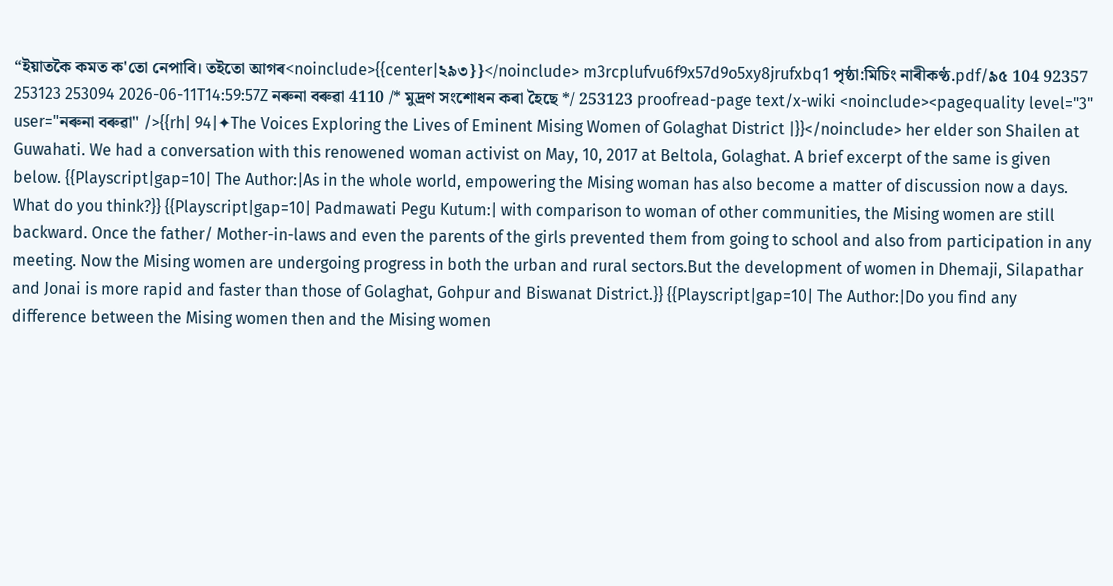“ইয়াতকৈ কমত ক'তো নেপাবি। তইতো আগৰ<noinclude>{{center|২৯৩}}</noinclude> m3rcplufvu6f9x57d9o5xy8jrufxbq1 পৃষ্ঠা:মিচিং নাৰীকণ্ঠ.pdf/৯৫ 104 92357 253123 253094 2026-06-11T14:59:57Z নৰুনা বৰুৱা 4110 /* মুদ্ৰণ সংশোধন কৰা হৈছে */ 253123 proofread-page text/x-wiki <noinclude><pagequality level="3" user="নৰুনা বৰুৱা" />{{rh| 94|✦The Voices Exploring the Lives of Eminent Mising Women of Golaghat District |}}</noinclude> her elder son Shailen at Guwahati. We had a conversation with this renowened woman activist on May, 10, 2017 at Beltola, Golaghat. A brief excerpt of the same is given below. {{Playscript|gap=10| The Author:|As in the whole world, empowering the Mising woman has also become a matter of discussion now a days. What do you think?}} {{Playscript|gap=10| Padmawati Pegu Kutum:| with comparison to woman of other communities, the Mising women are still backward. Once the father/ Mother-in-laws and even the parents of the girls prevented them from going to school and also from participation in any meeting. Now the Mising women are undergoing progress in both the urban and rural sectors.But the development of women in Dhemaji, Silapathar and Jonai is more rapid and faster than those of Golaghat, Gohpur and Biswanat District.}} {{Playscript|gap=10| The Author:|Do you find any difference between the Mising women then and the Mising women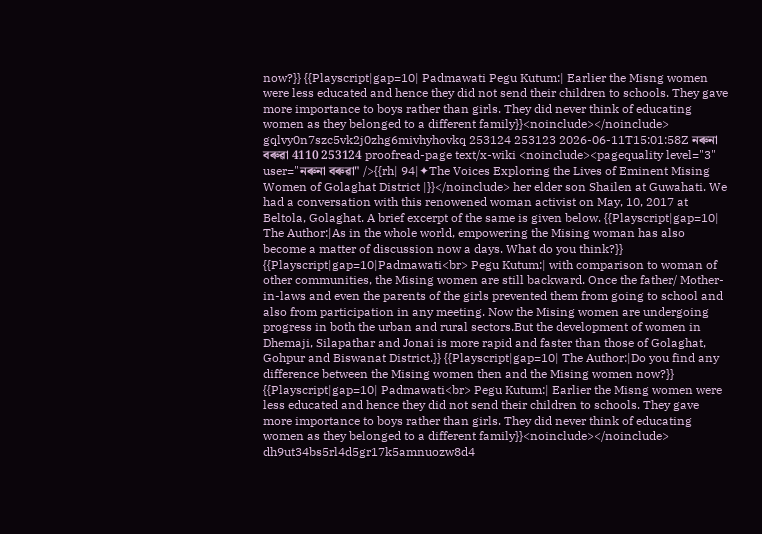now?}} {{Playscript|gap=10| Padmawati Pegu Kutum:| Earlier the Misng women were less educated and hence they did not send their children to schools. They gave more importance to boys rather than girls. They did never think of educating women as they belonged to a different family}}<noinclude></noinclude> gqlvy0n7szc5vk2j0zhg6mivhyhovkq 253124 253123 2026-06-11T15:01:58Z নৰুনা বৰুৱা 4110 253124 proofread-page text/x-wiki <noinclude><pagequality level="3" user="নৰুনা বৰুৱা" />{{rh| 94|✦The Voices Exploring the Lives of Eminent Mising Women of Golaghat District |}}</noinclude> her elder son Shailen at Guwahati. We had a conversation with this renowened woman activist on May, 10, 2017 at Beltola, Golaghat. A brief excerpt of the same is given below. {{Playscript|gap=10| The Author:|As in the whole world, empowering the Mising woman has also become a matter of discussion now a days. What do you think?}} {{Playscript|gap=10|Padmawati<br> Pegu Kutum:| with comparison to woman of other communities, the Mising women are still backward. Once the father/ Mother-in-laws and even the parents of the girls prevented them from going to school and also from participation in any meeting. Now the Mising women are undergoing progress in both the urban and rural sectors.But the development of women in Dhemaji, Silapathar and Jonai is more rapid and faster than those of Golaghat, Gohpur and Biswanat District.}} {{Playscript|gap=10| The Author:|Do you find any difference between the Mising women then and the Mising women now?}} {{Playscript|gap=10| Padmawati<br> Pegu Kutum:| Earlier the Misng women were less educated and hence they did not send their children to schools. They gave more importance to boys rather than girls. They did never think of educating women as they belonged to a different family}}<noinclude></noinclude> dh9ut34bs5rl4d5gr17k5amnuozw8d4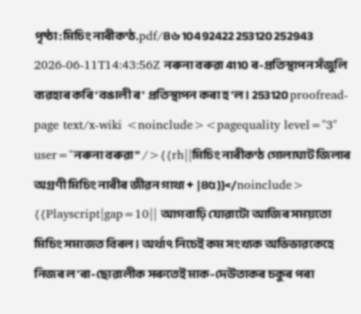পৃষ্ঠা:মিচিং নাৰীকণ্ঠ.pdf/৪৬ 104 92422 253120 252943 2026-06-11T14:43:56Z নৰুনা বৰুৱা 4110 ৰ-প্ৰতিস্থাপন সঁজুলি ব্যৱহাৰ কৰি ‘বঙালী ৰ’ প্ৰতিস্থাপন কৰা হ’ল। 253120 proofread-page text/x-wiki <noinclude><pagequality level="3" user="নৰুনা বৰুৱা" />{{rh||মিচিং নাৰীকণ্ঠ গোলাঘাট জিলাৰ অগ্ৰণী মিচিং নাৰীৰ জীৱন গাথা✦ |৪৫}}</noinclude> {{Playscript|gap=10|| আগবাঢ়ি যোৱাটো আজিৰ সময়তো মিচিং সমাজত বিৰল। অৰ্থাৎ নিচেই কম সংখ্যক অভিভাৱকেহে নিজৰ ল'ৰা-ছোৱালীক সৰুতেই মাক-দেউতাকৰ চকুৰ পৰা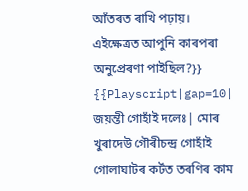আঁতৰত ৰাখি পঢ়ায়। এইক্ষেত্ৰত আপুনি কাৰপৰা অনুপ্ৰেৰণা পাইছিল?}} {{Playscript|gap=10| জয়ন্তী গোহাঁই দলেঃ| মোৰ খুৰাদেউ গৌৰীচন্দ্ৰ গোহাঁই গোলাঘাটৰ কৰ্টত তৰণিৰ কাম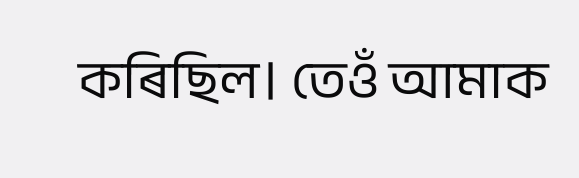কৰিছিল। তেওঁ আমাক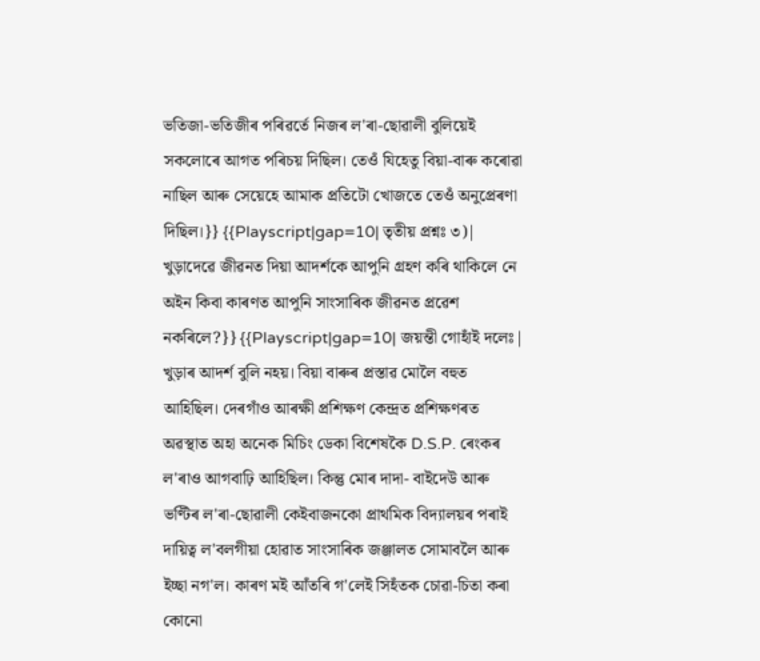ভতিজা-ভতিজীৰ পৰিৱৰ্তে নিজৰ ল'ৰা-ছোৱালী বুলিয়েই সকলোৰে আগত পৰিচয় দিছিল। তেওঁ যিহেতু বিয়া-বাৰু কৰোৱা নাছিল আৰু সেয়েহে আমাক প্ৰতিটো খোজতে তেওঁ অনুপ্ৰেৰণা দিছিল।}} {{Playscript|gap=10| তৃতীয় প্ৰশ্নঃ ৩)| খুড়াদেৱে জীৱনত দিয়া আদৰ্শকে আপুনি গ্ৰহণ কৰি থাকিলে নে অইন কিবা কাৰণত আপুনি সাংসাৰিক জীৱনত প্ৰৱেশ নকৰিলে?}} {{Playscript|gap=10| জয়ন্তী গোহাঁই দলেঃ| খুড়াৰ আদৰ্শ বুলি নহয়। বিয়া বাৰুৰ প্ৰস্তাৱ মোলৈ বহুত আহিছিল। দেৰগাঁও আৰক্ষী প্ৰশিক্ষণ কেন্দ্ৰত প্ৰশিক্ষণৰত অৱস্থাত অহা অনেক মিচিং ডেকা বিশেষকৈ D.S.P. ৰেংকৰ ল'ৰাও আগবাঢ়ি আহিছিল। কিন্তু মোৰ দাদা- বাইদেউ আৰু ভণ্টিৰ ল'ৰা-ছোৱালী কেইবাজনকো প্ৰাথমিক বিদ্যালয়ৰ পৰাই দায়িত্ব ল'বলগীয়া হোৱাত সাংসাৰিক জঞ্জালত সোমাবলৈ আৰু ইচ্ছা নগ'ল। কাৰণ ম‍ই আঁতৰি গ'লেই সিহঁতক চোৱা-চিতা কৰা কোনো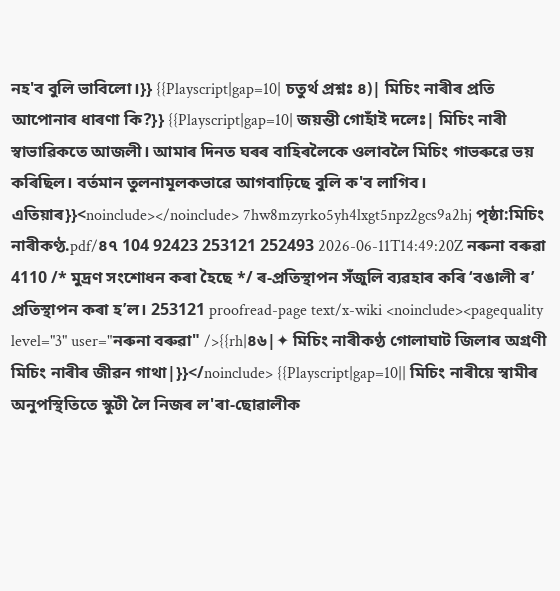নহ'ব বুলি ভাবিলো।}} {{Playscript|gap=10| চতুৰ্থ প্ৰশ্নঃ ৪)| মিচিং নাৰীৰ প্ৰতি আপোনাৰ ধাৰণা কি?}} {{Playscript|gap=10| জয়ন্তী গোহাঁই দলেঃ| মিচিং নাৰী স্বাভাৱিকতে আজলী। আমাৰ দিনত ঘৰৰ বাহিৰলৈকে ওলাবলৈ মিচিং গাভৰুৱে ভয় কৰিছিল। বৰ্তমান তুলনামূলকভাৱে আগবাঢ়িছে বুলি ক'ব লাগিব। এতিয়াৰ}}<noinclude></noinclude> 7hw8mzyrko5yh4lxgt5npz2gcs9a2hj পৃষ্ঠা:মিচিং নাৰীকণ্ঠ.pdf/৪৭ 104 92423 253121 252493 2026-06-11T14:49:20Z নৰুনা বৰুৱা 4110 /* মুদ্ৰণ সংশোধন কৰা হৈছে */ ৰ-প্ৰতিস্থাপন সঁজুলি ব্যৱহাৰ কৰি ‘বঙালী ৰ’ প্ৰতিস্থাপন কৰা হ’ল। 253121 proofread-page text/x-wiki <noinclude><pagequality level="3" user="নৰুনা বৰুৱা" />{{rh|৪৬|✦ মিচিং নাৰীকণ্ঠ গোলাঘাট জিলাৰ অগ্ৰণী মিচিং নাৰীৰ জীৱন গাথা|}}</noinclude> {{Playscript|gap=10|| মিচিং নাৰীয়ে স্বামীৰ অনুপস্থিতিতে স্কুটী লৈ নিজৰ ল'ৰা-ছোৱালীক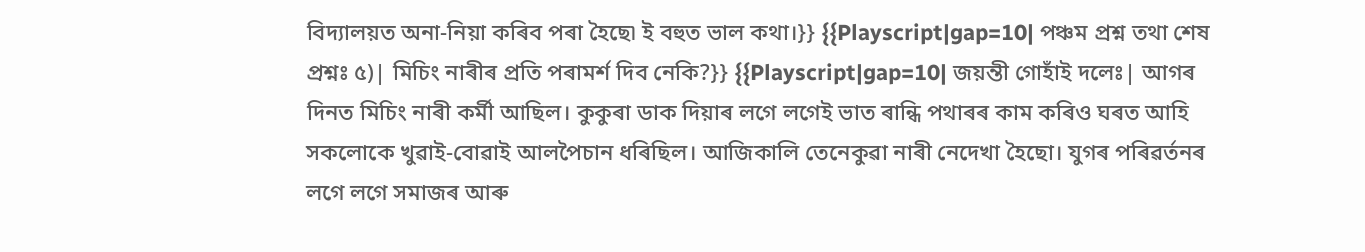বিদ্যালয়ত অনা-নিয়া কৰিব পৰা হৈছে৷ ই বহুত ভাল কথা।}} {{Playscript|gap=10| পঞ্চম প্ৰশ্ন তথা শেষ প্ৰশ্নঃ ৫)| মিচিং নাৰীৰ প্ৰতি পৰামৰ্শ দিব নেকি?}} {{Playscript|gap=10| জয়ন্তী গোহাঁই দলেঃ| আগৰ দিনত মিচিং নাৰী কৰ্মী আছিল। কুকুৰা ডাক দিয়াৰ লগে লগেই ভাত ৰান্ধি পথাৰৰ কাম কৰিও ঘৰত আহি সকলোকে খুৱাই-বোৱাই আলপৈচান ধৰিছিল। আজিকালি তেনেকুৱা নাৰী নেদেখা হৈছো। যুগৰ পৰিৱৰ্তনৰ লগে লগে সমাজৰ আৰু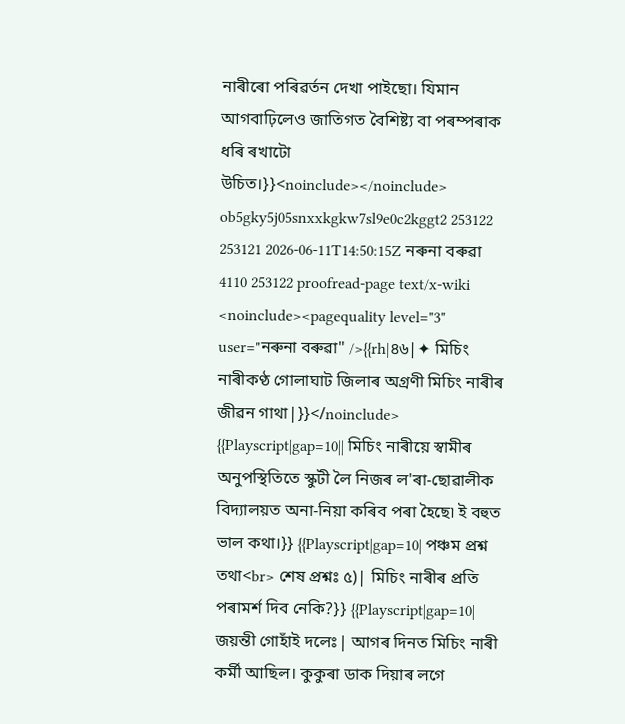নাৰীৰো পৰিৱৰ্তন দেখা পাইছো। যিমান আগবাঢ়িলেও জাতিগত বৈশিষ্ট্য বা পৰম্পৰাক ধৰি ৰখাটো উচিত।}}<noinclude></noinclude> ob5gky5j05snxxkgkw7sl9e0c2kggt2 253122 253121 2026-06-11T14:50:15Z নৰুনা বৰুৱা 4110 253122 proofread-page text/x-wiki <noinclude><pagequality level="3" user="নৰুনা বৰুৱা" />{{rh|৪৬|✦ মিচিং নাৰীকণ্ঠ গোলাঘাট জিলাৰ অগ্ৰণী মিচিং নাৰীৰ জীৱন গাথা|}}</noinclude> {{Playscript|gap=10|| মিচিং নাৰীয়ে স্বামীৰ অনুপস্থিতিতে স্কুটী লৈ নিজৰ ল'ৰা-ছোৱালীক বিদ্যালয়ত অনা-নিয়া কৰিব পৰা হৈছে৷ ই বহুত ভাল কথা।}} {{Playscript|gap=10| পঞ্চম প্ৰশ্ন তথা<br> শেষ প্ৰশ্নঃ ৫)| মিচিং নাৰীৰ প্ৰতি পৰামৰ্শ দিব নেকি?}} {{Playscript|gap=10| জয়ন্তী গোহাঁই দলেঃ| আগৰ দিনত মিচিং নাৰী কৰ্মী আছিল। কুকুৰা ডাক দিয়াৰ লগে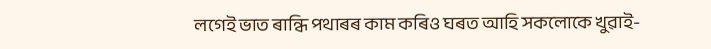লগেই ভাত ৰান্ধি পথাৰৰ কাম কৰিও ঘৰত আহি সকলোকে খুৱাই-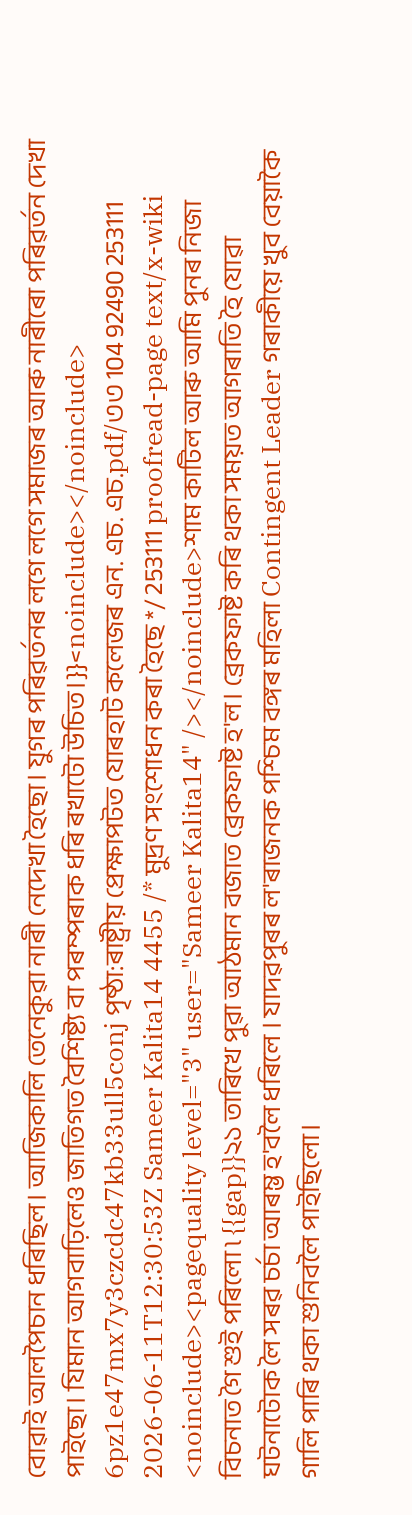বোৱাই আলপৈচান ধৰিছিল। আজিকালি তেনেকুৱা নাৰী নেদেখা হৈছো। যুগৰ পৰিৱৰ্তনৰ লগে লগে সমাজৰ আৰু নাৰীৰো পৰিৱৰ্তন দেখা পাইছো। যিমান আগবাঢ়িলেও জাতিগত বৈশিষ্ট্য বা পৰম্পৰাক ধৰি ৰখাটো উচিত।}}<noinclude></noinclude> 6pz1e47mx7y3czcdc47kb33ull5conj পৃষ্ঠা:ৰাষ্ট্ৰীয় প্ৰেক্ষাপটত যোৰহাট কলেজৰ এন. এচ. এচ.pdf/৩৩ 104 92490 253111 2026-06-11T12:30:53Z Sameer Kalita14 4455 /* মুদ্ৰণ সংশোধন কৰা হৈছে */ 253111 proofread-page text/x-wiki <noinclude><pagequality level="3" user="Sameer Kalita14" /></noinclude>শাম কাটিল আৰু আমি পুনৰ নিজা বিচনাত গৈ শুই পৰিলো ৷ {{gap}}২১ তাৰিখে পুৱা আঠমান বজাত ব্রেকফাষ্ট হ'ল। ব্রেকফাষ্ট কৰি থকা সময়ত আগৰাতি হৈ যোৱা ঘটনাটোক লৈ সৰৱ চৰ্চা আৰম্ভ হ'বলৈ ধৰিলে । যাদৱপুৰৰ ল'ৰাজনক পশ্চিম বঙ্গৰ মহিলা Contingent Leader গৰাকীয়ে খুব বেয়াকৈ গালি পাৰি থকা শুনিবলৈ পাইছিলো।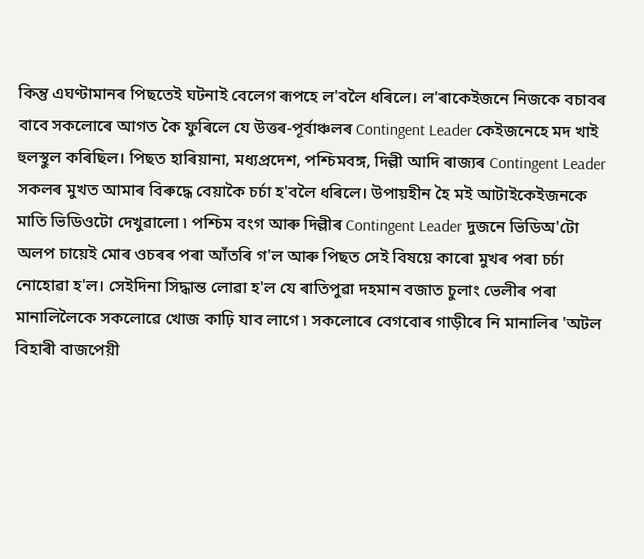কিন্তু এঘণ্টামানৰ পিছতেই ঘটনাই বেলেগ ৰূপহে ল'বলৈ ধৰিলে। ল'ৰাকেইজনে নিজকে বচাবৰ বাবে সকলোৰে আগত কৈ ফুৰিলে যে উত্তৰ-পূৰ্বাঞ্চলৰ Contingent Leader কেইজনেহে মদ খাই হুলস্থুল কৰিছিল। পিছত হাৰিয়ানা, মধ্যপ্রদেশ, পশ্চিমবঙ্গ, দিল্লী আদি ৰাজ্যৰ Contingent Leader সকলৰ মুখত আমাৰ বিৰুদ্ধে বেয়াকৈ চৰ্চা হ'বলৈ ধৰিলে। উপায়হীন হৈ মই আটাইকেইজনকে মাতি ভিডিওটো দেখুৱালো ৷ পশ্চিম বংগ আৰু দিল্লীৰ Contingent Leader দুজনে ভিডিঅ'টো অলপ চায়েই মোৰ ওচৰৰ পৰা আঁতৰি গ'ল আৰু পিছত সেই বিষয়ে কাৰো মুখৰ পৰা চৰ্চা নোহোৱা হ'ল। সেইদিনা সিদ্ধান্ত লোৱা হ'ল যে ৰাতিপুৱা দহমান বজাত চুলাং ভেলীৰ পৰা মানালিলৈকে সকলোৱে খোজ কাঢ়ি যাব লাগে ৷ সকলোৰে বেগবোৰ গাড়ীৰে নি মানালিৰ 'অটল বিহাৰী বাজপেয়ী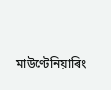মাউণ্টেনিয়াৰিং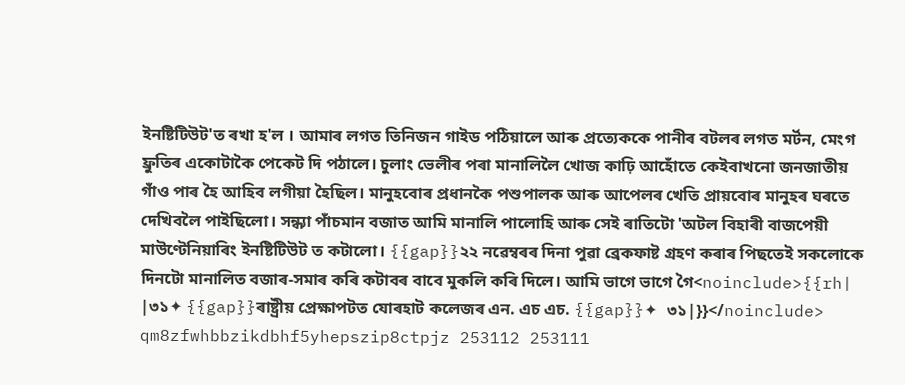ইনষ্টিটিউট'ত ৰখা হ'ল । আমাৰ লগত তিনিজন গাইড পঠিয়ালে আৰু প্ৰত্যেককে পানীৰ বটলৰ লগত মর্টন, মেংগ ফ্ৰুতিৰ একোটাকৈ পেকেট দি পঠালে। চুলাং ভেলীৰ পৰা মানালিলৈ খোজ কাঢ়ি আহোঁতে কেইবাখনো জনজাতীয় গাঁও পাৰ হৈ আহিব লগীয়া হৈছিল। মানুহবোৰ প্ৰধানকৈ পশুপালক আৰু আপেলৰ খেতি প্ৰায়বোৰ মানুহৰ ঘৰতে দেখিবলৈ পাইছিলো। সন্ধ্যা পাঁচমান বজাত আমি মানালি পালোহি আৰু সেই ৰাতিটো 'অটল বিহাৰী বাজপেয়ী মাউণ্টেনিয়াৰিং ইনষ্টিটিউট ত কটালো। {{gap}}২২ নৱেম্বৰৰ দিনা পুৱা ব্ৰেকফাষ্ট গ্ৰহণ কৰাৰ পিছতেই সকলোকে দিনটো মানালিত বজাৰ-সমাৰ কৰি কটাবৰ বাবে মুকলি কৰি দিলে। আমি ভাগে ভাগে গৈ<noinclude>{{rh| |৩১✦ {{gap}}ৰাষ্ট্ৰীয় প্ৰেক্ষাপটত যোৰহাট কলেজৰ এন. এচ এচ. {{gap}}✦ ৩১|}}</noinclude> qm8zfwhbbzikdbhf5yhepszip8ctpjz 253112 253111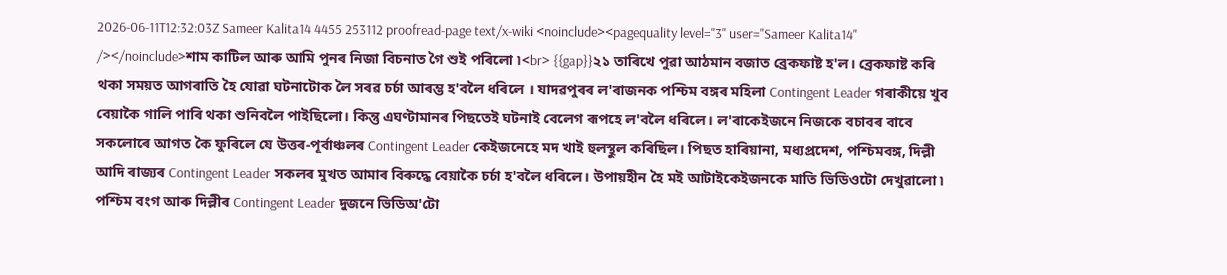2026-06-11T12:32:03Z Sameer Kalita14 4455 253112 proofread-page text/x-wiki <noinclude><pagequality level="3" user="Sameer Kalita14" /></noinclude>শাম কাটিল আৰু আমি পুনৰ নিজা বিচনাত গৈ শুই পৰিলো ৷<br> {{gap}}২১ তাৰিখে পুৱা আঠমান বজাত ব্রেকফাষ্ট হ'ল। ব্রেকফাষ্ট কৰি থকা সময়ত আগৰাতি হৈ যোৱা ঘটনাটোক লৈ সৰৱ চৰ্চা আৰম্ভ হ'বলৈ ধৰিলে । যাদৱপুৰৰ ল'ৰাজনক পশ্চিম বঙ্গৰ মহিলা Contingent Leader গৰাকীয়ে খুব বেয়াকৈ গালি পাৰি থকা শুনিবলৈ পাইছিলো। কিন্তু এঘণ্টামানৰ পিছতেই ঘটনাই বেলেগ ৰূপহে ল'বলৈ ধৰিলে। ল'ৰাকেইজনে নিজকে বচাবৰ বাবে সকলোৰে আগত কৈ ফুৰিলে যে উত্তৰ-পূৰ্বাঞ্চলৰ Contingent Leader কেইজনেহে মদ খাই হুলস্থুল কৰিছিল। পিছত হাৰিয়ানা, মধ্যপ্রদেশ, পশ্চিমবঙ্গ, দিল্লী আদি ৰাজ্যৰ Contingent Leader সকলৰ মুখত আমাৰ বিৰুদ্ধে বেয়াকৈ চৰ্চা হ'বলৈ ধৰিলে। উপায়হীন হৈ মই আটাইকেইজনকে মাতি ভিডিওটো দেখুৱালো ৷ পশ্চিম বংগ আৰু দিল্লীৰ Contingent Leader দুজনে ভিডিঅ'টো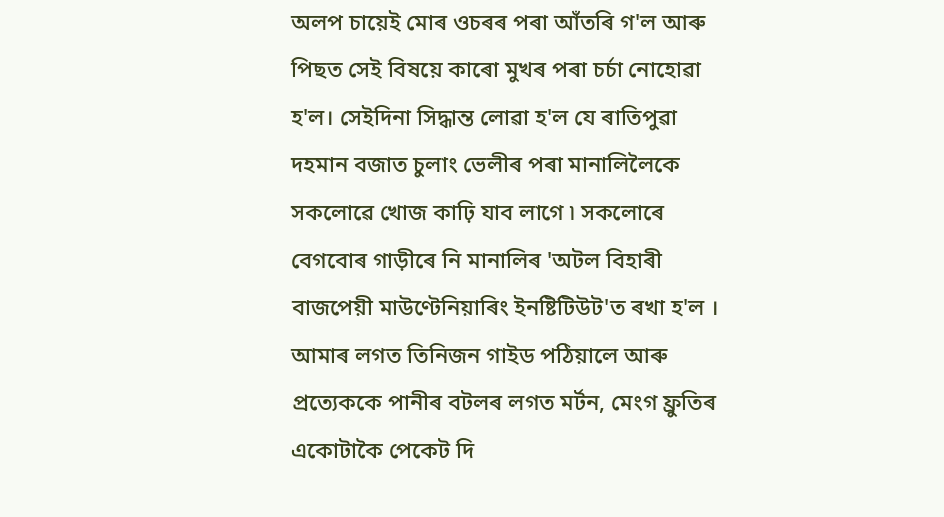অলপ চায়েই মোৰ ওচৰৰ পৰা আঁতৰি গ'ল আৰু পিছত সেই বিষয়ে কাৰো মুখৰ পৰা চৰ্চা নোহোৱা হ'ল। সেইদিনা সিদ্ধান্ত লোৱা হ'ল যে ৰাতিপুৱা দহমান বজাত চুলাং ভেলীৰ পৰা মানালিলৈকে সকলোৱে খোজ কাঢ়ি যাব লাগে ৷ সকলোৰে বেগবোৰ গাড়ীৰে নি মানালিৰ 'অটল বিহাৰী বাজপেয়ী মাউণ্টেনিয়াৰিং ইনষ্টিটিউট'ত ৰখা হ'ল । আমাৰ লগত তিনিজন গাইড পঠিয়ালে আৰু প্ৰত্যেককে পানীৰ বটলৰ লগত মর্টন, মেংগ ফ্ৰুতিৰ একোটাকৈ পেকেট দি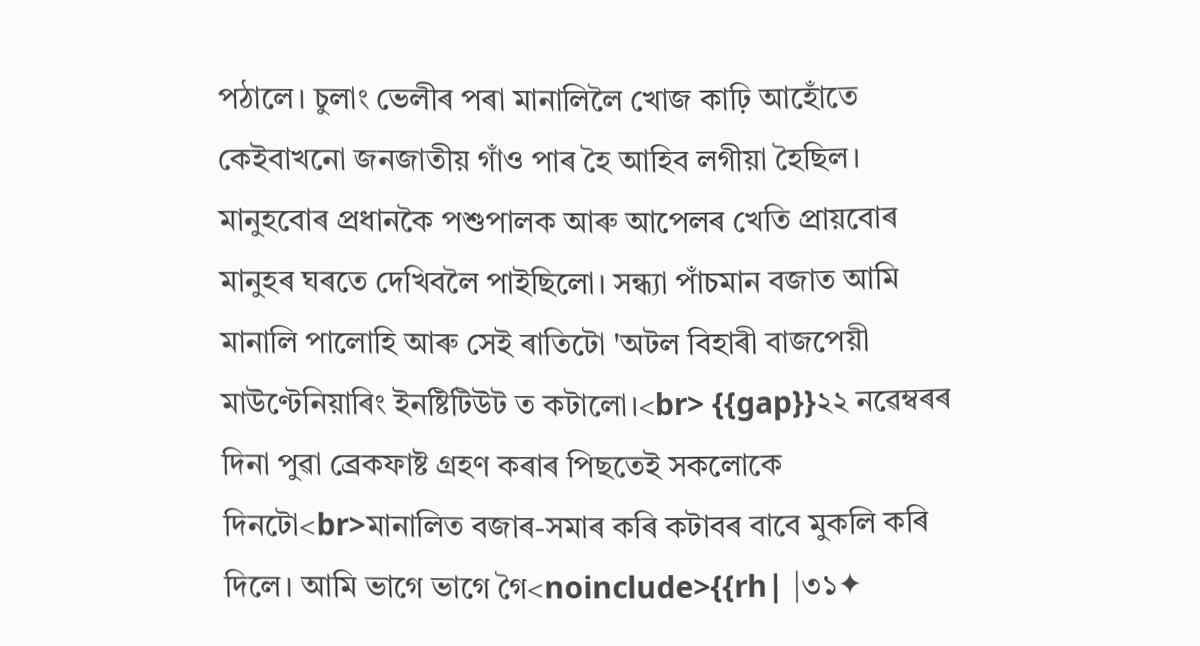পঠালে। চুলাং ভেলীৰ পৰা মানালিলৈ খোজ কাঢ়ি আহোঁতে কেইবাখনো জনজাতীয় গাঁও পাৰ হৈ আহিব লগীয়া হৈছিল। মানুহবোৰ প্ৰধানকৈ পশুপালক আৰু আপেলৰ খেতি প্ৰায়বোৰ মানুহৰ ঘৰতে দেখিবলৈ পাইছিলো। সন্ধ্যা পাঁচমান বজাত আমি মানালি পালোহি আৰু সেই ৰাতিটো 'অটল বিহাৰী বাজপেয়ী মাউণ্টেনিয়াৰিং ইনষ্টিটিউট ত কটালো।<br> {{gap}}২২ নৱেম্বৰৰ দিনা পুৱা ব্ৰেকফাষ্ট গ্ৰহণ কৰাৰ পিছতেই সকলোকে দিনটো<br>মানালিত বজাৰ-সমাৰ কৰি কটাবৰ বাবে মুকলি কৰি দিলে। আমি ভাগে ভাগে গৈ<noinclude>{{rh| |৩১✦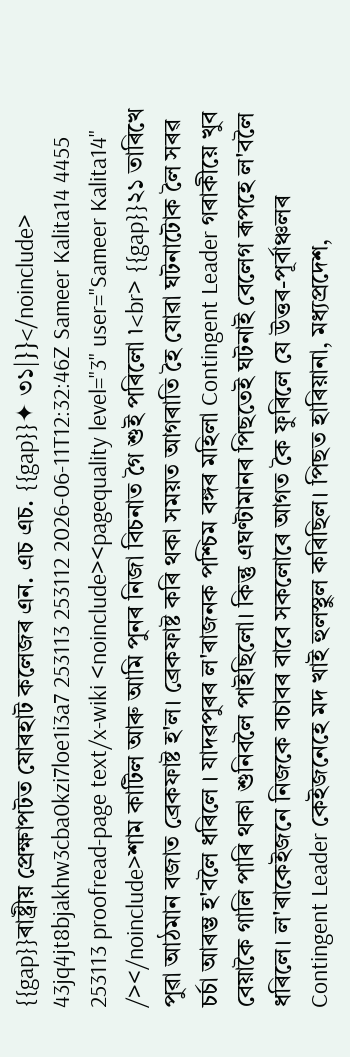{{gap}}ৰাষ্ট্ৰীয় প্ৰেক্ষাপটত যোৰহাট কলেজৰ এন. এচ এচ. {{gap}}✦ ৩১|}}</noinclude> 43jq4jt8bjakhw3cba0kzi7loe1i3a7 253113 253112 2026-06-11T12:32:46Z Sameer Kalita14 4455 253113 proofread-page text/x-wiki <noinclude><pagequality level="3" user="Sameer Kalita14" /></noinclude>শাম কাটিল আৰু আমি পুনৰ নিজা বিচনাত গৈ শুই পৰিলো ৷<br> {{gap}}২১ তাৰিখে পুৱা আঠমান বজাত ব্রেকফাষ্ট হ'ল। ব্রেকফাষ্ট কৰি থকা সময়ত আগৰাতি হৈ যোৱা ঘটনাটোক লৈ সৰৱ চৰ্চা আৰম্ভ হ'বলৈ ধৰিলে । যাদৱপুৰৰ ল'ৰাজনক পশ্চিম বঙ্গৰ মহিলা Contingent Leader গৰাকীয়ে খুব বেয়াকৈ গালি পাৰি থকা শুনিবলৈ পাইছিলো। কিন্তু এঘণ্টামানৰ পিছতেই ঘটনাই বেলেগ ৰূপহে ল'বলৈ ধৰিলে। ল'ৰাকেইজনে নিজকে বচাবৰ বাবে সকলোৰে আগত কৈ ফুৰিলে যে উত্তৰ-পূৰ্বাঞ্চলৰ Contingent Leader কেইজনেহে মদ খাই হুলস্থুল কৰিছিল। পিছত হাৰিয়ানা, মধ্যপ্রদেশ,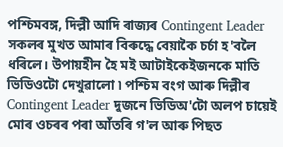পশ্চিমবঙ্গ, দিল্লী আদি ৰাজ্যৰ Contingent Leader সকলৰ মুখত আমাৰ বিৰুদ্ধে বেয়াকৈ চৰ্চা হ'বলৈ ধৰিলে। উপায়হীন হৈ মই আটাইকেইজনকে মাতি ভিডিওটো দেখুৱালো ৷ পশ্চিম বংগ আৰু দিল্লীৰ Contingent Leader দুজনে ভিডিঅ'টো অলপ চায়েই মোৰ ওচৰৰ পৰা আঁতৰি গ'ল আৰু পিছত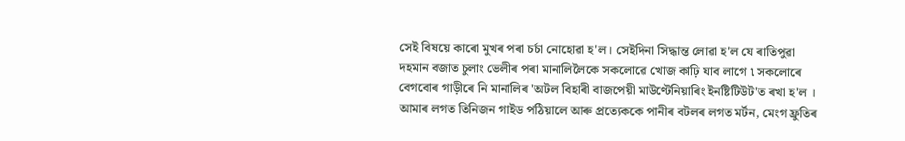সেই বিষয়ে কাৰো মুখৰ পৰা চৰ্চা নোহোৱা হ'ল। সেইদিনা সিদ্ধান্ত লোৱা হ'ল যে ৰাতিপুৱা দহমান বজাত চুলাং ভেলীৰ পৰা মানালিলৈকে সকলোৱে খোজ কাঢ়ি যাব লাগে ৷ সকলোৰে বেগবোৰ গাড়ীৰে নি মানালিৰ 'অটল বিহাৰী বাজপেয়ী মাউণ্টেনিয়াৰিং ইনষ্টিটিউট'ত ৰখা হ'ল । আমাৰ লগত তিনিজন গাইড পঠিয়ালে আৰু প্ৰত্যেককে পানীৰ বটলৰ লগত মর্টন, মেংগ ফ্ৰুতিৰ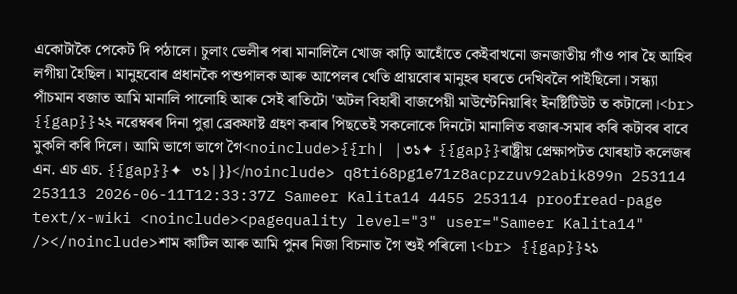একোটাকৈ পেকেট দি পঠালে। চুলাং ভেলীৰ পৰা মানালিলৈ খোজ কাঢ়ি আহোঁতে কেইবাখনো জনজাতীয় গাঁও পাৰ হৈ আহিব লগীয়া হৈছিল। মানুহবোৰ প্ৰধানকৈ পশুপালক আৰু আপেলৰ খেতি প্ৰায়বোৰ মানুহৰ ঘৰতে দেখিবলৈ পাইছিলো। সন্ধ্যা পাঁচমান বজাত আমি মানালি পালোহি আৰু সেই ৰাতিটো 'অটল বিহাৰী বাজপেয়ী মাউণ্টেনিয়াৰিং ইনষ্টিটিউট ত কটালো।<br> {{gap}}২২ নৱেম্বৰৰ দিনা পুৱা ব্ৰেকফাষ্ট গ্ৰহণ কৰাৰ পিছতেই সকলোকে দিনটো মানালিত বজাৰ-সমাৰ কৰি কটাবৰ বাবে মুকলি কৰি দিলে। আমি ভাগে ভাগে গৈ<noinclude>{{rh| |৩১✦ {{gap}}ৰাষ্ট্ৰীয় প্ৰেক্ষাপটত যোৰহাট কলেজৰ এন. এচ এচ. {{gap}}✦ ৩১|}}</noinclude> q8ti68pg1e71z8acpzzuv92abik899n 253114 253113 2026-06-11T12:33:37Z Sameer Kalita14 4455 253114 proofread-page text/x-wiki <noinclude><pagequality level="3" user="Sameer Kalita14" /></noinclude>শাম কাটিল আৰু আমি পুনৰ নিজা বিচনাত গৈ শুই পৰিলো ৷<br> {{gap}}২১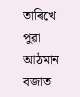তাৰিখে পুৱা আঠমান বজাত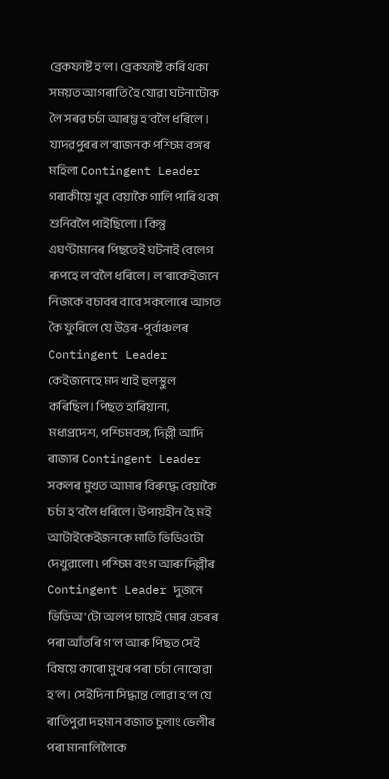ব্রেকফাষ্ট হ'ল। ব্রেকফাষ্ট কৰি থকা সময়ত আগৰাতি হৈ যোৱা ঘটনাটোক লৈ সৰৱ চৰ্চা আৰম্ভ হ'বলৈ ধৰিলে । যাদৱপুৰৰ ল'ৰাজনক পশ্চিম বঙ্গৰ মহিলা Contingent Leader গৰাকীয়ে খুব বেয়াকৈ গালি পাৰি থকা শুনিবলৈ পাইছিলো। কিন্তু এঘণ্টামানৰ পিছতেই ঘটনাই বেলেগ ৰূপহে ল'বলৈ ধৰিলে। ল'ৰাকেইজনে নিজকে বচাবৰ বাবে সকলোৰে আগত কৈ ফুৰিলে যে উত্তৰ-পূৰ্বাঞ্চলৰ Contingent Leader কেইজনেহে মদ খাই হুলস্থুল কৰিছিল। পিছত হাৰিয়ানা, মধ্যপ্রদেশ, পশ্চিমবঙ্গ, দিল্লী আদি ৰাজ্যৰ Contingent Leader সকলৰ মুখত আমাৰ বিৰুদ্ধে বেয়াকৈ চৰ্চা হ'বলৈ ধৰিলে। উপায়হীন হৈ মই আটাইকেইজনকে মাতি ভিডিওটো দেখুৱালো ৷ পশ্চিম বংগ আৰু দিল্লীৰ Contingent Leader দুজনে ভিডিঅ'টো অলপ চায়েই মোৰ ওচৰৰ পৰা আঁতৰি গ'ল আৰু পিছত সেই বিষয়ে কাৰো মুখৰ পৰা চৰ্চা নোহোৱা হ'ল। সেইদিনা সিদ্ধান্ত লোৱা হ'ল যে ৰাতিপুৱা দহমান বজাত চুলাং ভেলীৰ পৰা মানালিলৈকে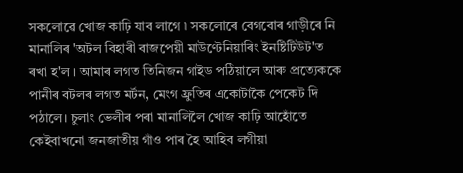সকলোৱে খোজ কাঢ়ি যাব লাগে ৷ সকলোৰে বেগবোৰ গাড়ীৰে নি মানালিৰ 'অটল বিহাৰী বাজপেয়ী মাউণ্টেনিয়াৰিং ইনষ্টিটিউট'ত ৰখা হ'ল । আমাৰ লগত তিনিজন গাইড পঠিয়ালে আৰু প্ৰত্যেককে পানীৰ বটলৰ লগত মর্টন, মেংগ ফ্ৰুতিৰ একোটাকৈ পেকেট দি পঠালে। চুলাং ভেলীৰ পৰা মানালিলৈ খোজ কাঢ়ি আহোঁতে কেইবাখনো জনজাতীয় গাঁও পাৰ হৈ আহিব লগীয়া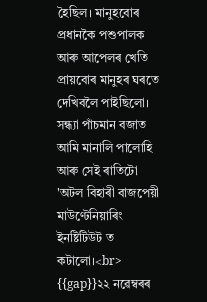হৈছিল। মানুহবোৰ প্ৰধানকৈ পশুপালক আৰু আপেলৰ খেতি প্ৰায়বোৰ মানুহৰ ঘৰতে দেখিবলৈ পাইছিলো। সন্ধ্যা পাঁচমান বজাত আমি মানালি পালোহি আৰু সেই ৰাতিটো 'অটল বিহাৰী বাজপেয়ী মাউণ্টেনিয়াৰিং ইনষ্টিটিউট ত কটালো।<br> {{gap}}২২ নৱেম্বৰৰ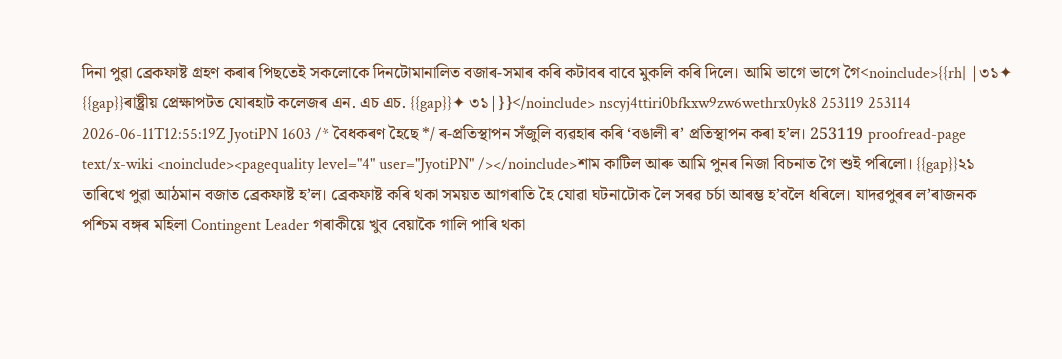দিনা পুৱা ব্ৰেকফাষ্ট গ্ৰহণ কৰাৰ পিছতেই সকলোকে দিনটোমানালিত বজাৰ-সমাৰ কৰি কটাবৰ বাবে মুকলি কৰি দিলে। আমি ভাগে ভাগে গৈ<noinclude>{{rh| |৩১✦ {{gap}}ৰাষ্ট্ৰীয় প্ৰেক্ষাপটত যোৰহাট কলেজৰ এন. এচ এচ. {{gap}}✦ ৩১|}}</noinclude> nscyj4ttiri0bfkxw9zw6wethrx0yk8 253119 253114 2026-06-11T12:55:19Z JyotiPN 1603 /* বৈধকৰণ হৈছে */ ৰ-প্ৰতিস্থাপন সঁজুলি ব্যৱহাৰ কৰি ‘বঙালী ৰ’ প্ৰতিস্থাপন কৰা হ’ল। 253119 proofread-page text/x-wiki <noinclude><pagequality level="4" user="JyotiPN" /></noinclude>শাম কাটিল আৰু আমি পুনৰ নিজা বিচনাত গৈ শুই পৰিলো। {{gap}}২১ তাৰিখে পুৱা আঠমান বজাত ব্ৰেকফাষ্ট হ’ল। ব্ৰেকফাষ্ট কৰি থকা সময়ত আগৰাতি হৈ যোৱা ঘটনাটোক লৈ সৰৱ চৰ্চা আৰম্ভ হ’বলৈ ধৰিলে। যাদৱপুৰৰ ল’ৰাজনক পশ্চিম বঙ্গৰ মহিলা Contingent Leader গৰাকীয়ে খুব বেয়াকৈ গালি পাৰি থকা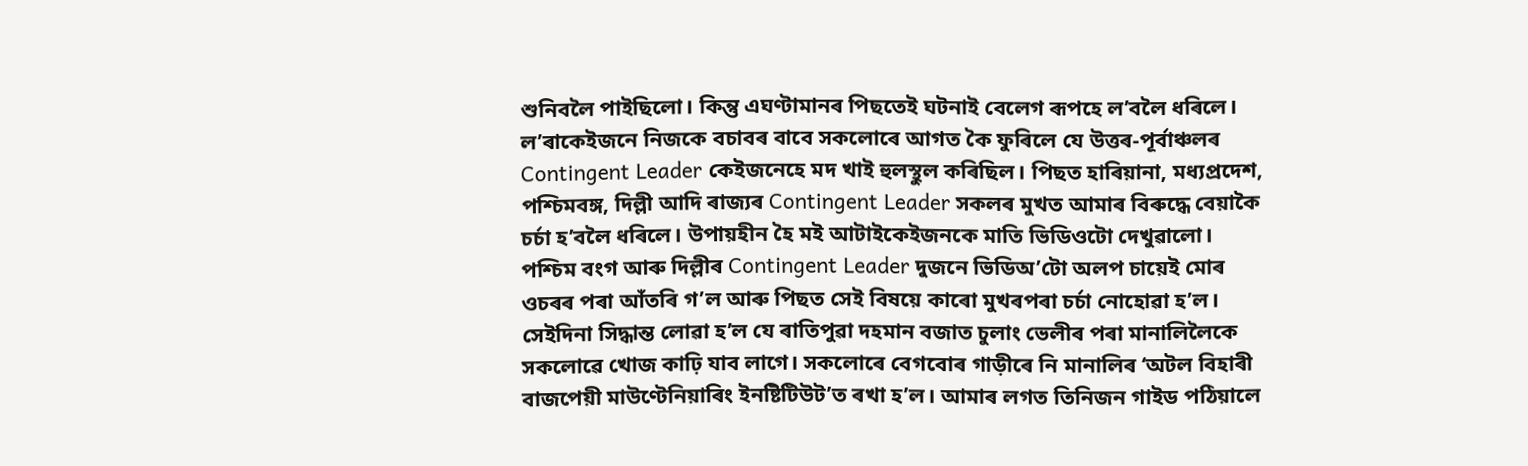শুনিবলৈ পাইছিলো। কিন্তু এঘণ্টামানৰ পিছতেই ঘটনাই বেলেগ ৰূপহে ল’বলৈ ধৰিলে। ল’ৰাকেইজনে নিজকে বচাবৰ বাবে সকলোৰে আগত কৈ ফুৰিলে যে উত্তৰ-পূৰ্বাঞ্চলৰ Contingent Leader কেইজনেহে মদ খাই হুলস্থুল কৰিছিল। পিছত হাৰিয়ানা, মধ্যপ্ৰদেশ, পশ্চিমবঙ্গ, দিল্লী আদি ৰাজ্যৰ Contingent Leader সকলৰ মুখত আমাৰ বিৰুদ্ধে বেয়াকৈ চৰ্চা হ’বলৈ ধৰিলে। উপায়হীন হৈ মই আটাইকেইজনকে মাতি ভিডিওটো দেখুৱালো। পশ্চিম বংগ আৰু দিল্লীৰ Contingent Leader দুজনে ভিডিঅ’টো অলপ চায়েই মোৰ ওচৰৰ পৰা আঁতৰি গ’ল আৰু পিছত সেই বিষয়ে কাৰো মুখৰপৰা চৰ্চা নোহোৱা হ’ল। সেইদিনা সিদ্ধান্ত লোৱা হ’ল যে ৰাতিপুৱা দহমান বজাত চুলাং ভেলীৰ পৰা মানালিলৈকে সকলোৱে খোজ কাঢ়ি যাব লাগে। সকলোৰে বেগবোৰ গাড়ীৰে নি মানালিৰ ‘অটল বিহাৰী বাজপেয়ী মাউণ্টেনিয়াৰিং ইনষ্টিটিউট’ত ৰখা হ’ল। আমাৰ লগত তিনিজন গাইড পঠিয়ালে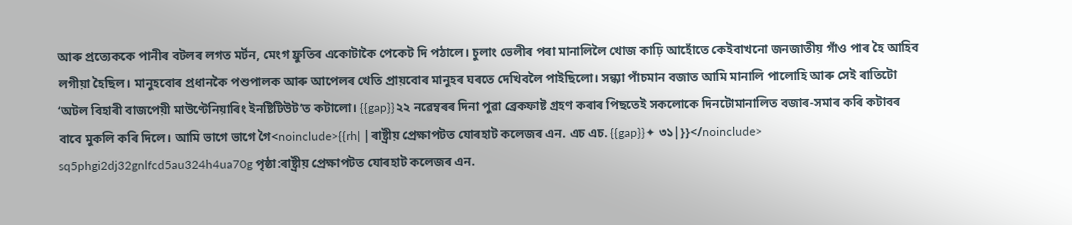আৰু প্ৰত্যেককে পানীৰ বটলৰ লগত মৰ্টন, মেংগ ফ্ৰুতিৰ একোটাকৈ পেকেট দি পঠালে। চুলাং ভেলীৰ পৰা মানালিলৈ খোজ কাঢ়ি আহোঁতে কেইবাখনো জনজাতীয় গাঁও পাৰ হৈ আহিব লগীয়া হৈছিল। মানুহবোৰ প্ৰধানকৈ পশুপালক আৰু আপেলৰ খেতি প্ৰায়বোৰ মানুহৰ ঘৰতে দেখিবলৈ পাইছিলো। সন্ধ্যা পাঁচমান বজাত আমি মানালি পালোহি আৰু সেই ৰাতিটো ‘অটল বিহাৰী বাজপেয়ী মাউণ্টেনিয়াৰিং ইনষ্টিটিউট’ত কটালো। {{gap}}২২ নৱেম্বৰৰ দিনা পুৱা ব্ৰেকফাষ্ট গ্ৰহণ কৰাৰ পিছতেই সকলোকে দিনটোমানালিত বজাৰ-সমাৰ কৰি কটাবৰ বাবে মুকলি কৰি দিলে। আমি ভাগে ভাগে গৈ<noinclude>{{rh| |ৰাষ্ট্ৰীয় প্ৰেক্ষাপটত যোৰহাট কলেজৰ এন. এচ এচ. {{gap}}✦ ৩১|}}</noinclude> sq5phgi2dj32gnlfcd5au324h4ua70g পৃষ্ঠা:ৰাষ্ট্ৰীয় প্ৰেক্ষাপটত যোৰহাট কলেজৰ এন.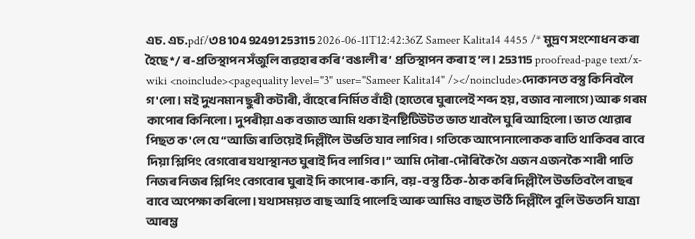এচ. এচ.pdf/৩৪ 104 92491 253115 2026-06-11T12:42:36Z Sameer Kalita14 4455 /* মুদ্ৰণ সংশোধন কৰা হৈছে */ ৰ-প্ৰতিস্থাপন সঁজুলি ব্যৱহাৰ কৰি ‘বঙালী ৰ’ প্ৰতিস্থাপন কৰা হ’ল। 253115 proofread-page text/x-wiki <noinclude><pagequality level="3" user="Sameer Kalita14" /></noinclude>দোকানত বস্তু কিনিবলৈ গ'লো। মই দুখনমান ছুৰী কটাৰী, বাঁহেৰে নিৰ্মিত বাঁহী (হাতেৰে ঘুৰালেই শব্দ হয়, বজাব নালাগে) আৰু গৰম কাপোৰ কিনিলো। দুপৰীয়া এক বজাত আমি থকা ইনষ্টিটিউটত ভাত খাবলৈ ঘুৰি আহিলো। ভাত খোৱাৰ পিছত ক'লে যে “আজি ৰাতিয়েই দিল্লীলৈ উভতি যাব লাগিব। গতিকে আপোনালোকক ৰাতি থাকিবৰ বাবে দিয়া শ্লিপিং বেগবোৰ যথাস্থানত ঘুৰাই দিব লাগিব।” আমি দৌৰা-দৌৰিকৈ গৈ এজন এজনকৈ শাৰী পাতি নিজৰ নিজৰ শ্লিপিং বেগবোৰ ঘুৰাই দি কাপোৰ-কানি, বয়-বস্তু ঠিক-ঠাক কৰি দিল্লীলৈ উভতিবলৈ বাছৰ বাবে অপেক্ষা কৰিলো। যথাসময়ত বাছ আহি পালেহি আৰু আমিও বাছত উঠি দিল্লীলৈ বুলি উভতনি যাত্ৰা আৰম্ভ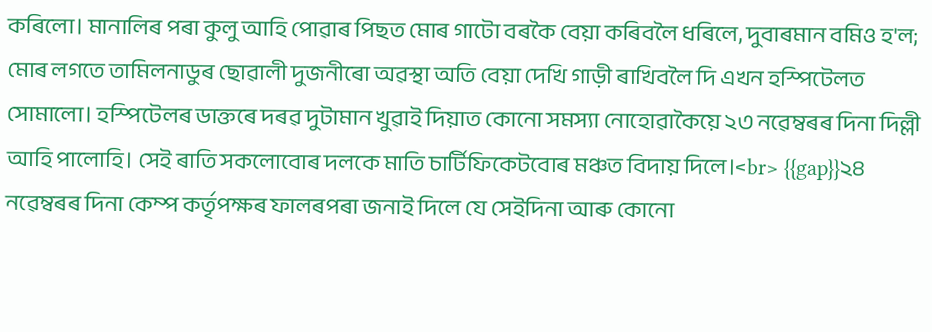কৰিলো। মানালিৰ পৰা কুলু আহি পোৱাৰ পিছত মোৰ গাটো বৰকৈ বেয়া কৰিবলৈ ধৰিলে, দুবাৰমান বমিও হ'ল; মোৰ লগতে তামিলনাডুৰ ছোৱালী দুজনীৰো অৱস্থা অতি বেয়া দেখি গাড়ী ৰাখিবলৈ দি এখন হস্পিটেলত সোমালো। হস্পিটেলৰ ডাক্তৰে দৰৱ দুটামান খুৱাই দিয়াত কোনো সমস্যা নোহোৱাকৈয়ে ২৩ নৱেম্বৰৰ দিনা দিল্লী আহি পালোহি। সেই ৰাতি সকলোবোৰ দলকে মাতি চাৰ্টিফিকেটবোৰ মঞ্চত বিদায় দিলে।<br> {{gap}}২৪ নৱেম্বৰৰ দিনা কেম্প কৰ্তৃপক্ষৰ ফালৰপৰা জনাই দিলে যে সেইদিনা আৰু কোনো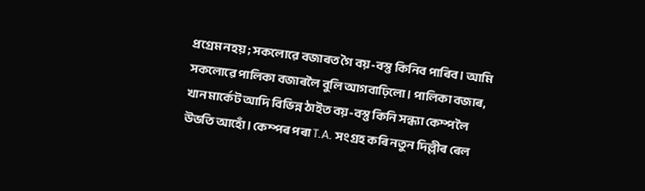প্ৰগ্ৰেম নহয়; সকলোৱে বজাৰত গৈ বয়-বস্তু কিনিব পাৰিব। আমি সকলোৱে পালিকা বজাৰলৈ বুলি আগবাঢ়িলো। পালিকা বজাৰ, খান মাৰ্কেট আদি বিভিন্ন ঠাইত বয়-বস্তু কিনি সন্ধ্যা কেম্পলৈ উভতি আহোঁ। কেম্পৰ পৰা T.A. সংগ্ৰহ কৰি নতুন দিল্লীৰ ৰেল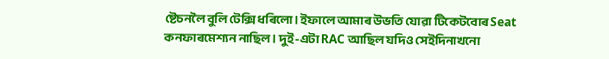ষ্টেচনলৈ বুলি টেক্সি ধৰিলো। ইফালে আমাৰ উভতি যোৱা টিকেটবোৰ Seat কনফাৰমেশ্যন নাছিল। দুই-এটা RAC আছিল যদিও সেইদিনাখনো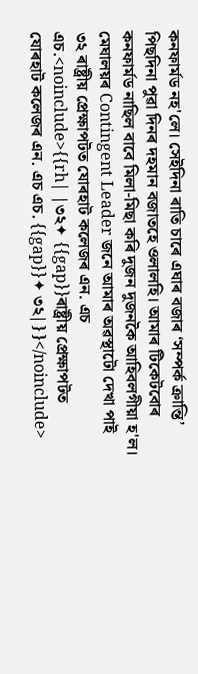কনফাৰ্মড নহ'লে। সেইদিনা ৰাতি চাৰে এঘাৰ বজাৰ ‘সম্পৰ্ক ক্ৰান্তি’ পিছদিনা পুৱা দিনৰ দহমান বজাতহে ওলালহি। আমাৰ টিকেটবোৰ কনফাৰ্মড নাছিল বাবে মিলা-মিছা কৰি দুজন দুজনকৈ আহিবলগীয়া হ'ল। মেঘালয়ৰ Contingent Leader জনে আমাৰ অৱস্থাটো দেখা পাই ৩২ ৰাষ্ট্ৰীয় প্ৰেক্ষাপটত যোৰহাট কলেজৰ এন. এচ এচ.<noinclude>{{rh| |৩২✦ {{gap}}ৰাষ্ট্ৰীয় প্ৰেক্ষাপটত যোৰহাট কলেজৰ এন. এচ এচ. {{gap}}✦ ৩২|}}</noinclude>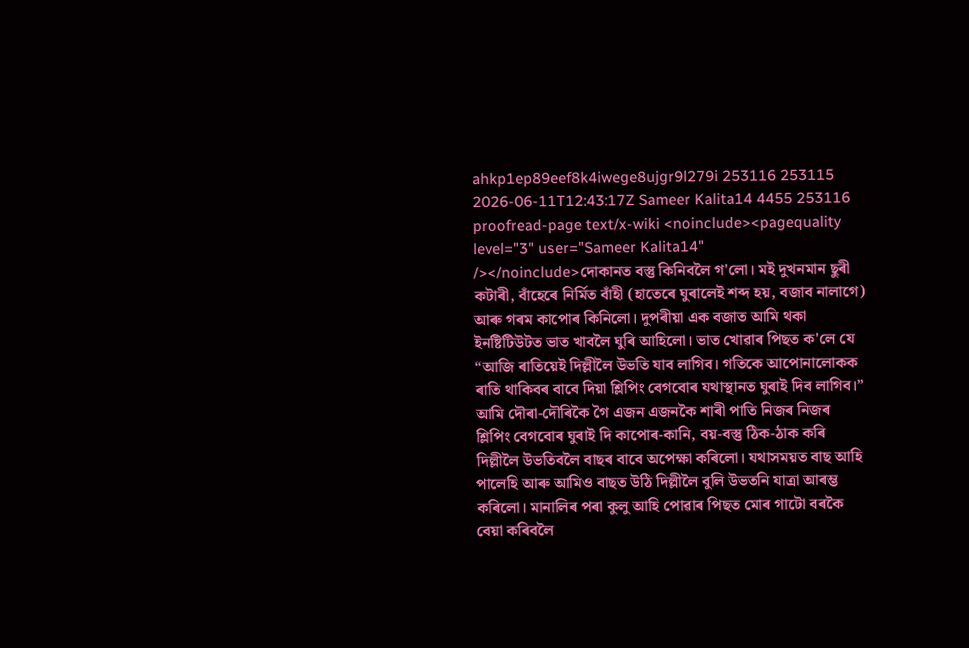ahkp1ep89eef8k4iwege8ujgr9l279i 253116 253115 2026-06-11T12:43:17Z Sameer Kalita14 4455 253116 proofread-page text/x-wiki <noinclude><pagequality level="3" user="Sameer Kalita14" /></noinclude>দোকানত বস্তু কিনিবলৈ গ'লো। মই দুখনমান ছুৰী কটাৰী, বাঁহেৰে নিৰ্মিত বাঁহী (হাতেৰে ঘুৰালেই শব্দ হয়, বজাব নালাগে) আৰু গৰম কাপোৰ কিনিলো। দুপৰীয়া এক বজাত আমি থকা ইনষ্টিটিউটত ভাত খাবলৈ ঘুৰি আহিলো। ভাত খোৱাৰ পিছত ক'লে যে “আজি ৰাতিয়েই দিল্লীলৈ উভতি যাব লাগিব। গতিকে আপোনালোকক ৰাতি থাকিবৰ বাবে দিয়া শ্লিপিং বেগবোৰ যথাস্থানত ঘুৰাই দিব লাগিব।” আমি দৌৰা-দৌৰিকৈ গৈ এজন এজনকৈ শাৰী পাতি নিজৰ নিজৰ শ্লিপিং বেগবোৰ ঘুৰাই দি কাপোৰ-কানি, বয়-বস্তু ঠিক-ঠাক কৰি দিল্লীলৈ উভতিবলৈ বাছৰ বাবে অপেক্ষা কৰিলো। যথাসময়ত বাছ আহি পালেহি আৰু আমিও বাছত উঠি দিল্লীলৈ বুলি উভতনি যাত্ৰা আৰম্ভ কৰিলো। মানালিৰ পৰা কুলু আহি পোৱাৰ পিছত মোৰ গাটো বৰকৈ বেয়া কৰিবলৈ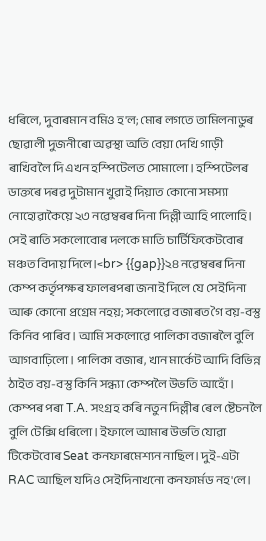ধৰিলে, দুবাৰমান বমিও হ'ল; মোৰ লগতে তামিলনাডুৰ ছোৱালী দুজনীৰো অৱস্থা অতি বেয়া দেখি গাড়ী ৰাখিবলৈ দি এখন হস্পিটেলত সোমালো। হস্পিটেলৰ ডাক্তৰে দৰৱ দুটামান খুৱাই দিয়াত কোনো সমস্যা নোহোৱাকৈয়ে ২৩ নৱেম্বৰৰ দিনা দিল্লী আহি পালোহি। সেই ৰাতি সকলোবোৰ দলকে মাতি চাৰ্টিফিকেটবোৰ মঞ্চত বিদায় দিলে।<br> {{gap}}২৪ নৱেম্বৰৰ দিনা কেম্প কৰ্তৃপক্ষৰ ফালৰপৰা জনাই দিলে যে সেইদিনা আৰু কোনো প্ৰগ্ৰেম নহয়; সকলোৱে বজাৰত গৈ বয়-বস্তু কিনিব পাৰিব। আমি সকলোৱে পালিকা বজাৰলৈ বুলি আগবাঢ়িলো। পালিকা বজাৰ, খান মাৰ্কেট আদি বিভিন্ন ঠাইত বয়-বস্তু কিনি সন্ধ্যা কেম্পলৈ উভতি আহোঁ। কেম্পৰ পৰা T.A. সংগ্ৰহ কৰি নতুন দিল্লীৰ ৰেল ষ্টেচনলৈ বুলি টেক্সি ধৰিলো। ইফালে আমাৰ উভতি যোৱা টিকেটবোৰ Seat কনফাৰমেশ্যন নাছিল। দুই-এটা RAC আছিল যদিও সেইদিনাখনো কনফাৰ্মড নহ'লে।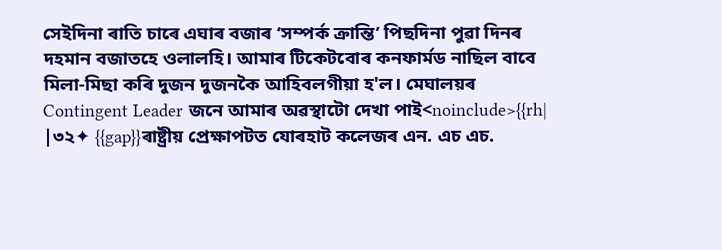সেইদিনা ৰাতি চাৰে এঘাৰ বজাৰ ‘সম্পৰ্ক ক্ৰান্তি’ পিছদিনা পুৱা দিনৰ দহমান বজাতহে ওলালহি। আমাৰ টিকেটবোৰ কনফাৰ্মড নাছিল বাবে মিলা-মিছা কৰি দুজন দুজনকৈ আহিবলগীয়া হ'ল। মেঘালয়ৰ Contingent Leader জনে আমাৰ অৱস্থাটো দেখা পাই<noinclude>{{rh| |৩২✦ {{gap}}ৰাষ্ট্ৰীয় প্ৰেক্ষাপটত যোৰহাট কলেজৰ এন. এচ এচ.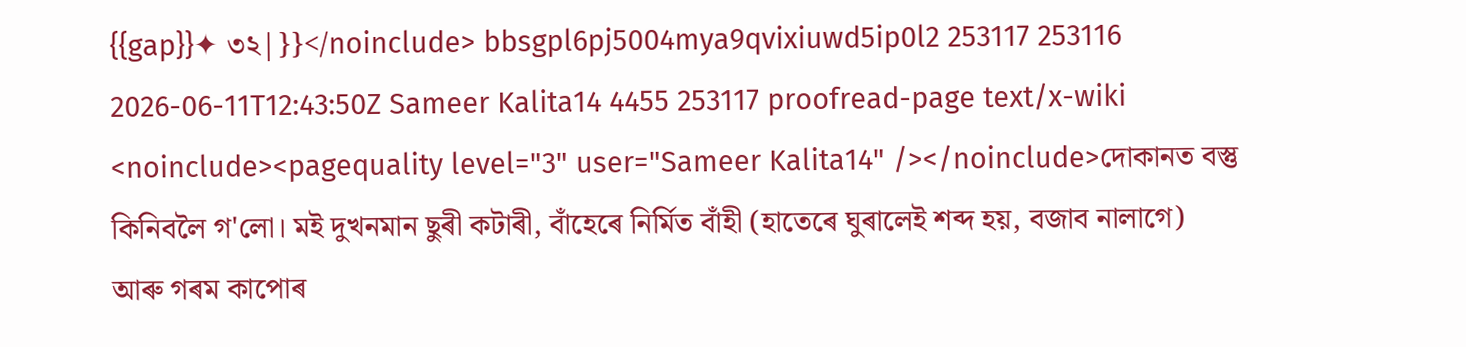{{gap}}✦ ৩২|}}</noinclude> bbsgpl6pj5004mya9qvixiuwd5ip0l2 253117 253116 2026-06-11T12:43:50Z Sameer Kalita14 4455 253117 proofread-page text/x-wiki <noinclude><pagequality level="3" user="Sameer Kalita14" /></noinclude>দোকানত বস্তু কিনিবলৈ গ'লো। মই দুখনমান ছুৰী কটাৰী, বাঁহেৰে নিৰ্মিত বাঁহী (হাতেৰে ঘুৰালেই শব্দ হয়, বজাব নালাগে) আৰু গৰম কাপোৰ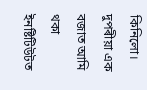কিনিলো। দুপৰীয়া এক বজাত আমি থকা ইনষ্টিটিউটত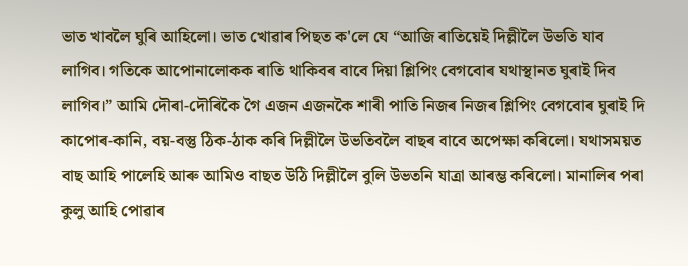ভাত খাবলৈ ঘুৰি আহিলো। ভাত খোৱাৰ পিছত ক'লে যে “আজি ৰাতিয়েই দিল্লীলৈ উভতি যাব লাগিব। গতিকে আপোনালোকক ৰাতি থাকিবৰ বাবে দিয়া শ্লিপিং বেগবোৰ যথাস্থানত ঘুৰাই দিব লাগিব।” আমি দৌৰা-দৌৰিকৈ গৈ এজন এজনকৈ শাৰী পাতি নিজৰ নিজৰ শ্লিপিং বেগবোৰ ঘুৰাই দি কাপোৰ-কানি, বয়-বস্তু ঠিক-ঠাক কৰি দিল্লীলৈ উভতিবলৈ বাছৰ বাবে অপেক্ষা কৰিলো। যথাসময়ত বাছ আহি পালেহি আৰু আমিও বাছত উঠি দিল্লীলৈ বুলি উভতনি যাত্ৰা আৰম্ভ কৰিলো। মানালিৰ পৰা কুলু আহি পোৱাৰ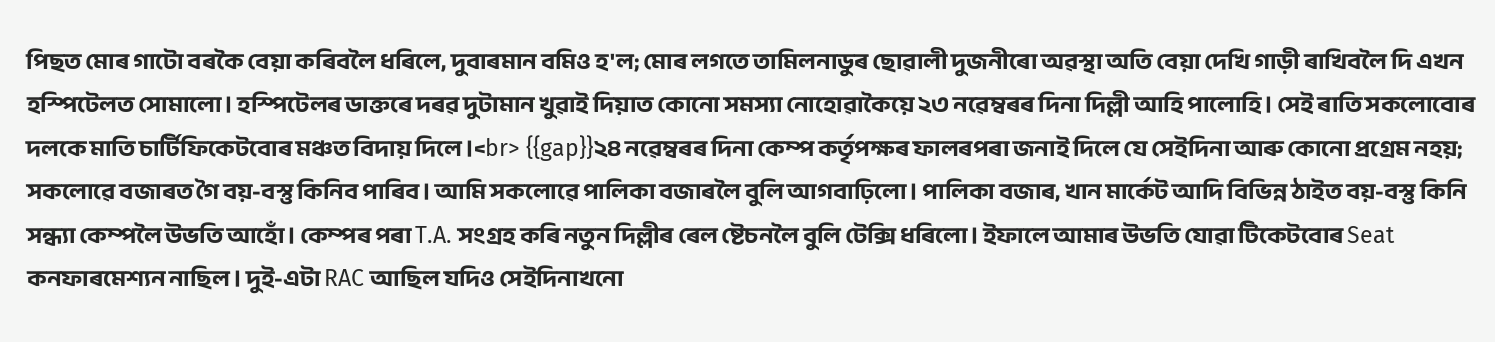পিছত মোৰ গাটো বৰকৈ বেয়া কৰিবলৈ ধৰিলে, দুবাৰমান বমিও হ'ল; মোৰ লগতে তামিলনাডুৰ ছোৱালী দুজনীৰো অৱস্থা অতি বেয়া দেখি গাড়ী ৰাখিবলৈ দি এখন হস্পিটেলত সোমালো। হস্পিটেলৰ ডাক্তৰে দৰৱ দুটামান খুৱাই দিয়াত কোনো সমস্যা নোহোৱাকৈয়ে ২৩ নৱেম্বৰৰ দিনা দিল্লী আহি পালোহি। সেই ৰাতি সকলোবোৰ দলকে মাতি চাৰ্টিফিকেটবোৰ মঞ্চত বিদায় দিলে।<br> {{gap}}২৪ নৱেম্বৰৰ দিনা কেম্প কৰ্তৃপক্ষৰ ফালৰপৰা জনাই দিলে যে সেইদিনা আৰু কোনো প্ৰগ্ৰেম নহয়; সকলোৱে বজাৰত গৈ বয়-বস্তু কিনিব পাৰিব। আমি সকলোৱে পালিকা বজাৰলৈ বুলি আগবাঢ়িলো। পালিকা বজাৰ, খান মাৰ্কেট আদি বিভিন্ন ঠাইত বয়-বস্তু কিনি সন্ধ্যা কেম্পলৈ উভতি আহোঁ। কেম্পৰ পৰা T.A. সংগ্ৰহ কৰি নতুন দিল্লীৰ ৰেল ষ্টেচনলৈ বুলি টেক্সি ধৰিলো। ইফালে আমাৰ উভতি যোৱা টিকেটবোৰ Seat কনফাৰমেশ্যন নাছিল। দুই-এটা RAC আছিল যদিও সেইদিনাখনো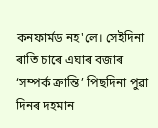কনফাৰ্মড নহ'লে। সেইদিনা ৰাতি চাৰে এঘাৰ বজাৰ ‘সম্পৰ্ক ক্ৰান্তি’ পিছদিনা পুৱা দিনৰ দহমান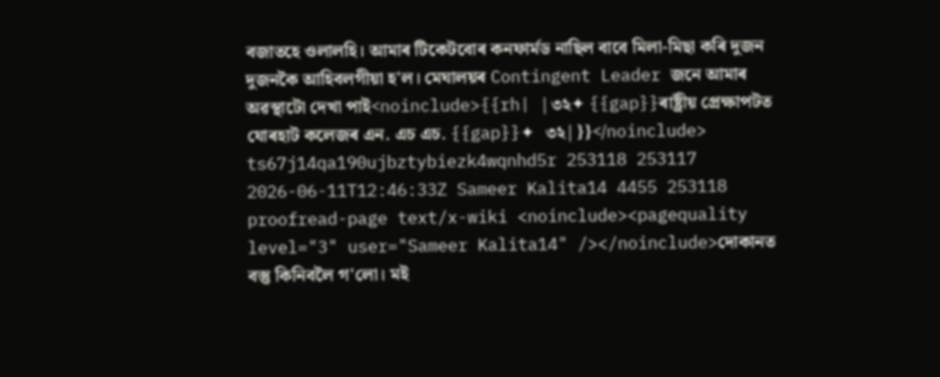বজাতহে ওলালহি। আমাৰ টিকেটবোৰ কনফাৰ্মড নাছিল বাবে মিলা-মিছা কৰি দুজন দুজনকৈ আহিবলগীয়া হ'ল। মেঘালয়ৰ Contingent Leader জনে আমাৰ অৱস্থাটো দেখা পাই<noinclude>{{rh| |৩২✦ {{gap}}ৰাষ্ট্ৰীয় প্ৰেক্ষাপটত যোৰহাট কলেজৰ এন. এচ এচ. {{gap}}✦ ৩২|}}</noinclude> ts67j14qa190ujbztybiezk4wqnhd5r 253118 253117 2026-06-11T12:46:33Z Sameer Kalita14 4455 253118 proofread-page text/x-wiki <noinclude><pagequality level="3" user="Sameer Kalita14" /></noinclude>দোকানত বস্তু কিনিবলৈ গ'লো। মই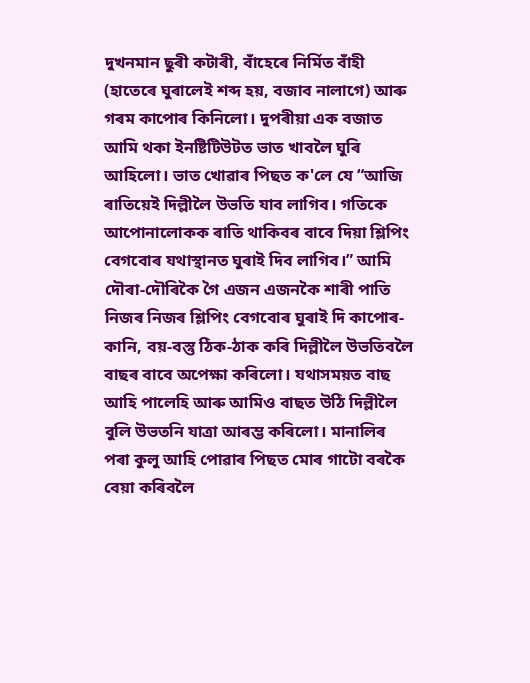দুখনমান ছুৰী কটাৰী, বাঁহেৰে নিৰ্মিত বাঁহী (হাতেৰে ঘুৰালেই শব্দ হয়, বজাব নালাগে) আৰু গৰম কাপোৰ কিনিলো। দুপৰীয়া এক বজাত আমি থকা ইনষ্টিটিউটত ভাত খাবলৈ ঘুৰি আহিলো। ভাত খোৱাৰ পিছত ক'লে যে “আজি ৰাতিয়েই দিল্লীলৈ উভতি যাব লাগিব। গতিকে আপোনালোকক ৰাতি থাকিবৰ বাবে দিয়া শ্লিপিং বেগবোৰ যথাস্থানত ঘুৰাই দিব লাগিব।” আমি দৌৰা-দৌৰিকৈ গৈ এজন এজনকৈ শাৰী পাতি নিজৰ নিজৰ শ্লিপিং বেগবোৰ ঘুৰাই দি কাপোৰ-কানি, বয়-বস্তু ঠিক-ঠাক কৰি দিল্লীলৈ উভতিবলৈ বাছৰ বাবে অপেক্ষা কৰিলো। যথাসময়ত বাছ আহি পালেহি আৰু আমিও বাছত উঠি দিল্লীলৈ বুলি উভতনি যাত্ৰা আৰম্ভ কৰিলো। মানালিৰ পৰা কুলু আহি পোৱাৰ পিছত মোৰ গাটো বৰকৈ বেয়া কৰিবলৈ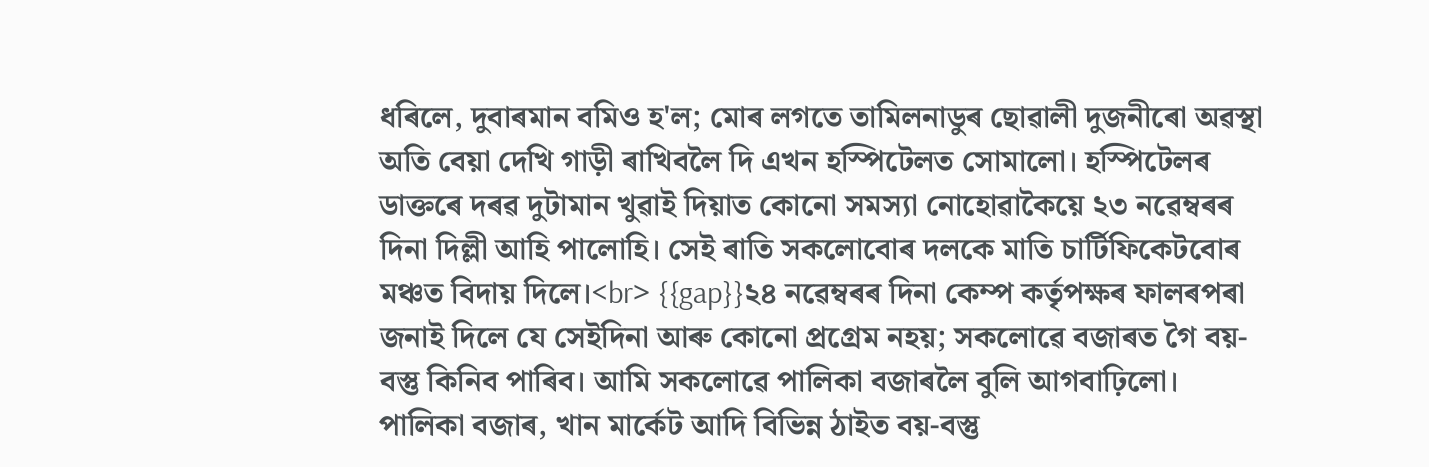ধৰিলে, দুবাৰমান বমিও হ'ল; মোৰ লগতে তামিলনাডুৰ ছোৱালী দুজনীৰো অৱস্থা অতি বেয়া দেখি গাড়ী ৰাখিবলৈ দি এখন হস্পিটেলত সোমালো। হস্পিটেলৰ ডাক্তৰে দৰৱ দুটামান খুৱাই দিয়াত কোনো সমস্যা নোহোৱাকৈয়ে ২৩ নৱেম্বৰৰ দিনা দিল্লী আহি পালোহি। সেই ৰাতি সকলোবোৰ দলকে মাতি চাৰ্টিফিকেটবোৰ মঞ্চত বিদায় দিলে।<br> {{gap}}২৪ নৱেম্বৰৰ দিনা কেম্প কৰ্তৃপক্ষৰ ফালৰপৰা জনাই দিলে যে সেইদিনা আৰু কোনো প্ৰগ্ৰেম নহয়; সকলোৱে বজাৰত গৈ বয়-বস্তু কিনিব পাৰিব। আমি সকলোৱে পালিকা বজাৰলৈ বুলি আগবাঢ়িলো। পালিকা বজাৰ, খান মাৰ্কেট আদি বিভিন্ন ঠাইত বয়-বস্তু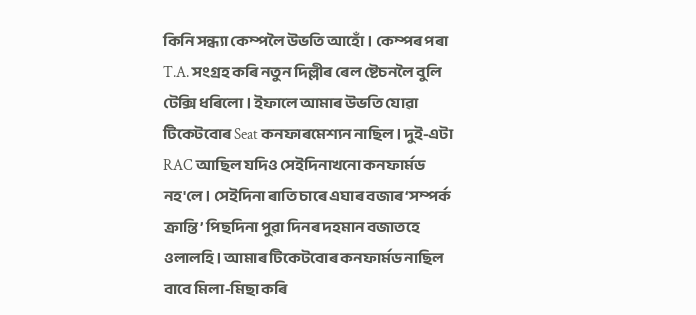কিনি সন্ধ্যা কেম্পলৈ উভতি আহোঁ। কেম্পৰ পৰা T.A. সংগ্ৰহ কৰি নতুন দিল্লীৰ ৰেল ষ্টেচনলৈ বুলি টেক্সি ধৰিলো। ইফালে আমাৰ উভতি যোৱা টিকেটবোৰ Seat কনফাৰমেশ্যন নাছিল। দুই-এটা RAC আছিল যদিও সেইদিনাখনো কনফাৰ্মড নহ'লে। সেইদিনা ৰাতি চাৰে এঘাৰ বজাৰ‘সম্পৰ্ক ক্ৰান্তি’ পিছদিনা পুৱা দিনৰ দহমান বজাতহে ওলালহি। আমাৰ টিকেটবোৰ কনফাৰ্মড নাছিল বাবে মিলা-মিছা কৰি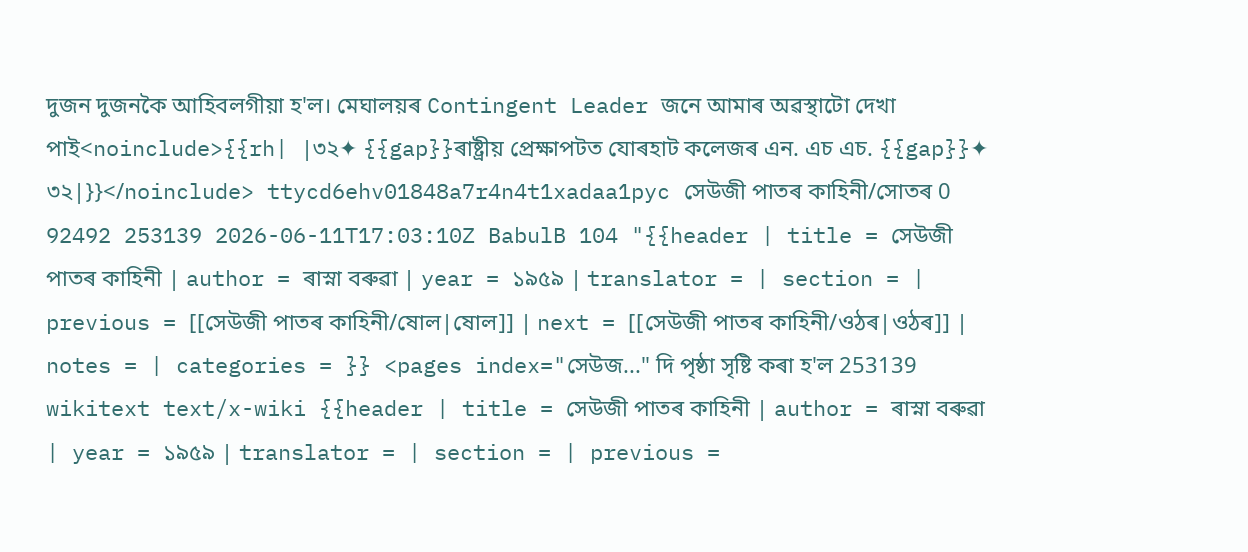দুজন দুজনকৈ আহিবলগীয়া হ'ল। মেঘালয়ৰ Contingent Leader জনে আমাৰ অৱস্থাটো দেখা পাই<noinclude>{{rh| |৩২✦ {{gap}}ৰাষ্ট্ৰীয় প্ৰেক্ষাপটত যোৰহাট কলেজৰ এন. এচ এচ. {{gap}}✦ ৩২|}}</noinclude> ttycd6ehv01848a7r4n4t1xadaa1pyc সেউজী পাতৰ কাহিনী/সোতৰ 0 92492 253139 2026-06-11T17:03:10Z BabulB 104 "{{header | title = সেউজী পাতৰ কাহিনী | author = ৰাস্না বৰুৱা | year = ১৯৫৯ | translator = | section = | previous = [[সেউজী পাতৰ কাহিনী/ষোল|ষোল]] | next = [[সেউজী পাতৰ কাহিনী/ওঠৰ|ওঠৰ]] | notes = | categories = }} <pages index="সেউজ..." দি পৃষ্ঠা সৃষ্টি কৰা হ'ল 253139 wikitext text/x-wiki {{header | title = সেউজী পাতৰ কাহিনী | author = ৰাস্না বৰুৱা | year = ১৯৫৯ | translator = | section = | previous =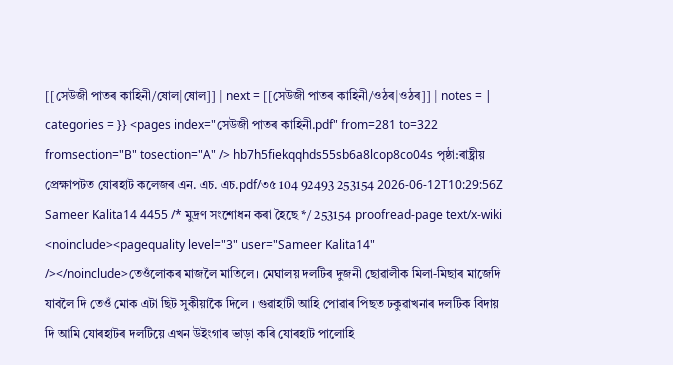[[সেউজী পাতৰ কাহিনী/ষোল|ষোল]] | next = [[সেউজী পাতৰ কাহিনী/ওঠৰ|ওঠৰ]] | notes = | categories = }} <pages index="সেউজী পাতৰ কাহিনী.pdf" from=281 to=322 fromsection="B" tosection="A" /> hb7h5fiekqqhds55sb6a8lcop8co04s পৃষ্ঠা:ৰাষ্ট্ৰীয় প্ৰেক্ষাপটত যোৰহাট কলেজৰ এন. এচ. এচ.pdf/৩৫ 104 92493 253154 2026-06-12T10:29:56Z Sameer Kalita14 4455 /* মুদ্ৰণ সংশোধন কৰা হৈছে */ 253154 proofread-page text/x-wiki <noinclude><pagequality level="3" user="Sameer Kalita14" /></noinclude>তেওঁলোকৰ মাজলৈ মাতিলে। মেঘালয় দলটিৰ দুজনী ছোৱালীক মিলা-মিছাৰ মাজেদি যাবলৈ দি তেওঁ মোক এটা ছিট সুকীয়াকৈ দিলে । গুৱাহাটী আহি পোৱাৰ পিছত ঢকুৱাখনাৰ দলটিক বিদায় দি আমি যোৰহাটৰ দলটিয়ে এখন উইংগাৰ ভাড়া কৰি যোৰহাট পালোহি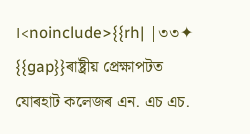।<noinclude>{{rh| |৩৩✦ {{gap}}ৰাষ্ট্ৰীয় প্ৰেক্ষাপটত যোৰহাট কলেজৰ এন. এচ এচ.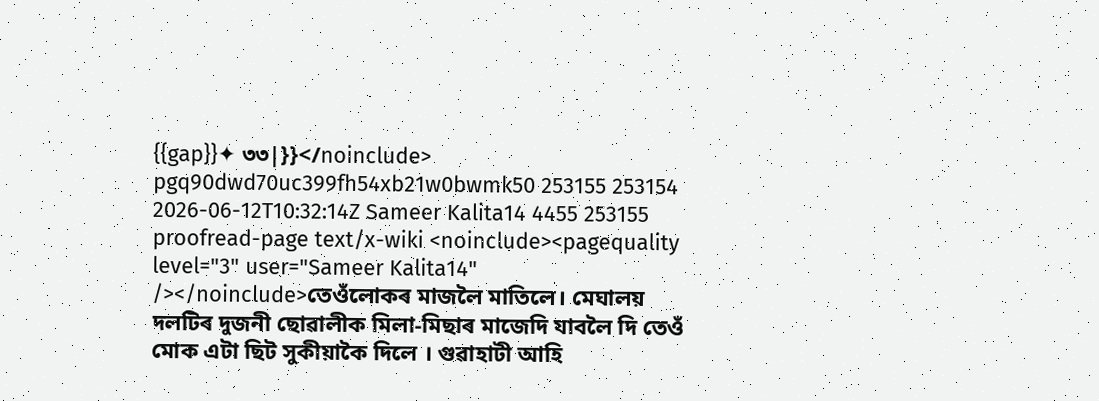{{gap}}✦ ৩৩|}}</noinclude> pgq90dwd70uc399fh54xb21w0bwmk50 253155 253154 2026-06-12T10:32:14Z Sameer Kalita14 4455 253155 proofread-page text/x-wiki <noinclude><pagequality level="3" user="Sameer Kalita14" /></noinclude>তেওঁলোকৰ মাজলৈ মাতিলে। মেঘালয় দলটিৰ দুজনী ছোৱালীক মিলা-মিছাৰ মাজেদি যাবলৈ দি তেওঁ মোক এটা ছিট সুকীয়াকৈ দিলে । গুৱাহাটী আহি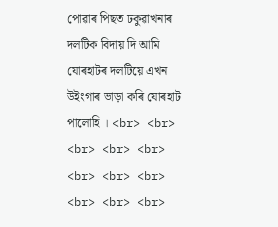পোৱাৰ পিছত ঢকুৱাখনাৰ দলটিক বিদায় দি আমি যোৰহাটৰ দলটিয়ে এখন উইংগাৰ ভাড়া কৰি যোৰহাট পালোহি । <br> <br> <br> <br> <br> <br> <br> <br> <br> <br> <br>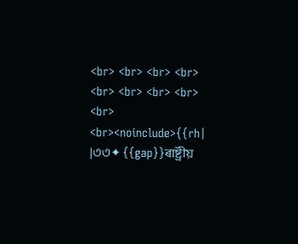<br> <br> <br> <br> <br> <br> <br> <br> <br> <br><noinclude>{{rh| |৩৩✦ {{gap}}ৰাষ্ট্ৰীয়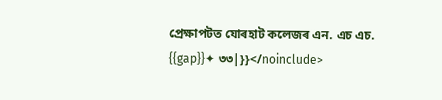প্ৰেক্ষাপটত যোৰহাট কলেজৰ এন. এচ এচ. {{gap}}✦ ৩৩|}}</noinclude>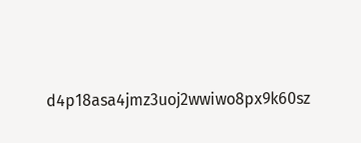d4p18asa4jmz3uoj2wwiwo8px9k60sz